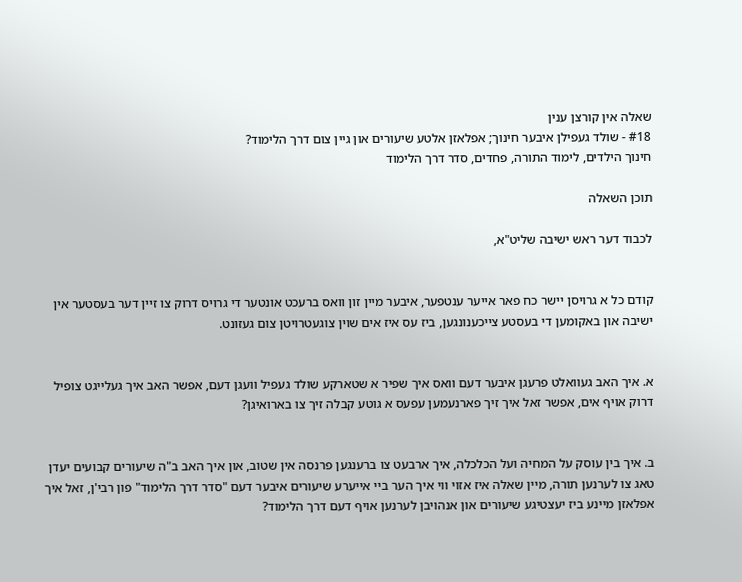שאלה אין קורצן ענין
#18 - שולד געפילן איבער חינוך; אפלאזן אלטע שיעורים און גיין צום דרך הלימוד?
חינוך הילדים, לימוד התורה, פחדים, סדר דרך הלימוד

תוכן השאלה

לכבוד דער ראש ישיבה שליט"א,


קודם כל א גרויסן יישר כח פאר אייער ענטפער, איבער מיין זון וואס ברעכט אונטער די גרויס דרוק צו זיין דער בעסטער אין ישיבה און באקומען די בעסטע צייכענונגען, ביז עס איז אים שוין צוגעטרויטן צום געזונט.


א. איך האב געוואלט פרעגן איבער דעם וואס איך שפיר א שטארקע שולד געפיל וועגן דעם, אפשר האב איך געלייגט צופיל דרוק אויף אים, אפשר זאל איך זיך פארנעמען עפעס א גוטע קבלה זיך צו בארואיגן?


ב. איך בין עוסק על המחיה ועל הכלכלה, איך ארבעט צו ברענגען פרנסה אין שטוב, און איך האב ב"ה שיעורים קבועים יעדן טאג צו לערנען תורה, מיין שאלה איז אזוי ווי איך הער ביי אייערע שיעורים איבער דעם "סדר דרך הלימוד" פון רבי'ן, זאל איך אפלאזן מיינע ביז יעצטיגע שיעורים און אנהויבן לערנען אויף דעם דרך הלימוד?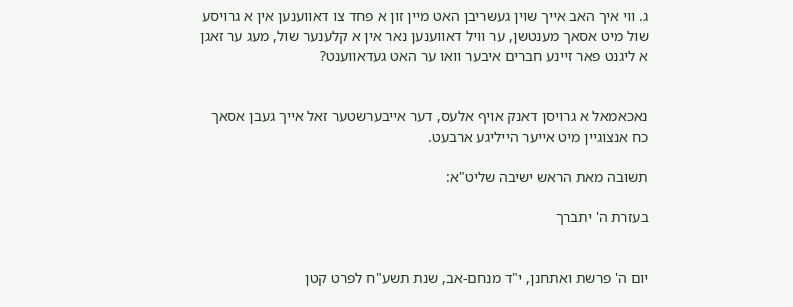ג. ווי איך האב אייך שוין געשריבן האט מיין זון א פחד צו דאווענען אין א גרויסע שול מיט אסאך מענטשן, ער וויל דאווענען נאר אין א קלענער שול, מעג ער זאגן א ליגנט פאר זיינע חברים איבער וואו ער האט געדאווענט?


נאכאמאל א גרויסן דאנק אויף אלעס, דער אייבערשטער זאל אייך געבן אסאך כח אנצוגיין מיט אייער הייליגע ארבעט.

תשובה מאת הראש ישיבה שליט"א:

בעזרת ה' יתברך


יום ה' פרשת ואתחנן, י"ד מנחם-אב, שנת תשע"ח לפרט קטן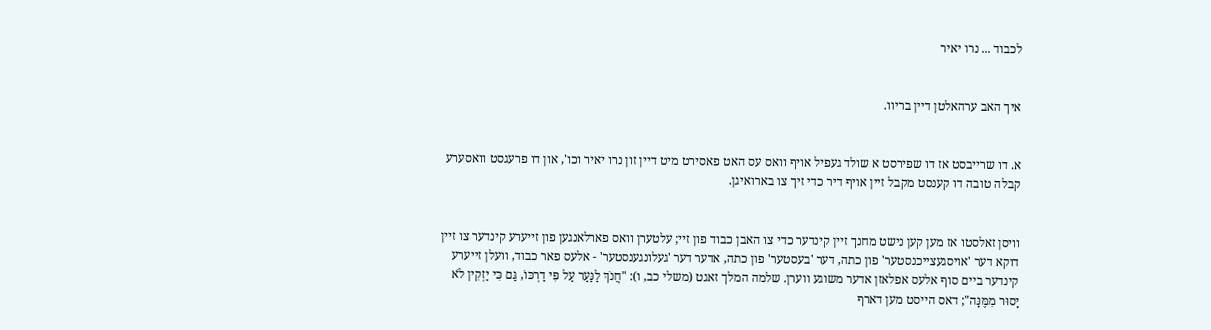לכבוד ... נרו יאיר


איך האב ערהאלטן דיין בריוו.


א. דו שרייבסט אז דו שפירסט א שולד געפיל אויף וואס עס האט פאסירט מיט דיין זון נרו יאיר וכו', און דו פרעגסט וואסערע קבלה טובה דו קענסט מקבל זיין אויף דיר כדי זיך צו בארואיגן.


וויסן זאלסטו אז מען קען נישט מחנך זיין קינדער כדי צו האבן כבוד פון זיי; עלטערן וואס פארלאנגען פון זייערע קינדער צו זיין דוקא דער 'אויסגעצייכנסטער' פון כתה, דער 'בעסטער' פון כתה, אדער דער 'געלונגענסטער' - אלעס פאר כבוד, וועלן זייערע קינדער ביים סוף אלעס אפלאזן אדער משוגע ווערן. שלמה המלך זאגט (משלי כב, ו): "חֲנֹךְ לַנַּעַר עַל פִּי דַרְכּוֹ, גַּם כִּי יַזְקִין לֹא יָסוּר מִמֶּנָּה"; דאס הייסט מען דארף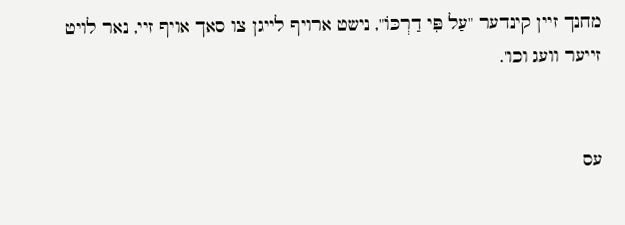מחנך זיין קינדער "עַל פִּי דַרְכּוֹ", נישט ארויף לייגן צו סאך אויף זיי, נאר לויט זייער וועג וכו'.


עס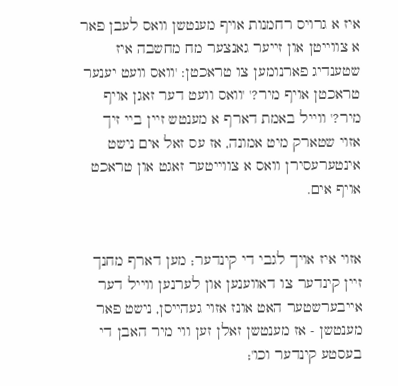איז א גרויס רחמנות אויף מענטשן וואס לעבן פאר א צווייטן און זייער גאנצער מח מחשבה איז שטענדיג פארנומען צו טראכטן: 'וואס וועט יענער טראכטן אויף מיר?' 'וואס וועט דער זאגן אויף מיר?' ווייל באמת דארף א מענטש זיין ביי זיך אזוי שטארק מיט אמונה, אז עס זאל אים נישט אינטערעסירן וואס א צווייטער זאגט און טראכט אויף אים.


אזוי איז אויך לגבי די קינדער; מען דארף מחנך זיין קינדער צו דאווענען און לערנען ווייל דער אייבערשטער האט אונז אזוי געהייסן, נישט פאר מענטשן - אז מענטשן זאלן זען ווי מיר האבן די בעסטע קינדער וכו';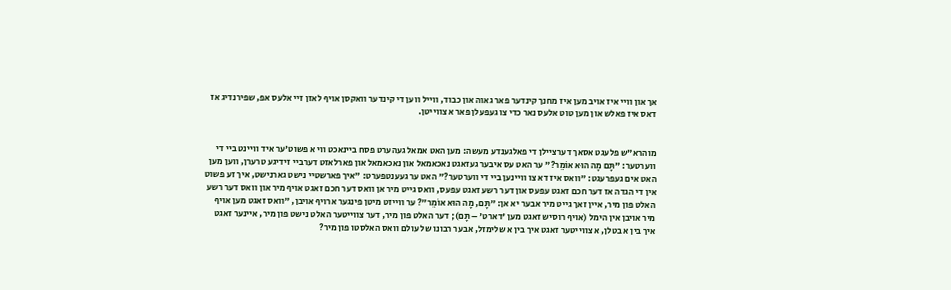אך און וויי איז אויב מען איז מחנך קינדער פאר גאוה און כבוד, ווייל ווען די קינדער וואקסן אויף לאזן זיי אלעס אפ, שפירנדיג אז דאס איז פאלש און מען טוט אלעס נאר כדי צו געפעלן פאר א צווייטן.


מוהרא"ש פלעגט אסאך דערציילן די פאלגענדע מעשה: מען האט אמאל געהערט פסח ביינאכט ווי א פשוט'ער איד וויינט ביי די ווערטער: "תָּם מָה הוּא אוֹמֵר?" ער האט עס איבער געזאגט נאכאמאל און נאכאמאל און פארלאזט דערביי זידיגע טרערן, ווען מען האט אים געפרעגט: "וואס איז דא צו וויינען ביי די ווערטער?" האט ער געענטפערט: "איך פארשטיי נישט גארנישט, איך זע פשוט אין די הגדה אז דער חכם זאגט עפעס און דער רשע זאגט עפעס, וואס גייט מיר אן וואס דער חכם זאגט אויף מיר און וואס דער רשע האלט פון מיר, איין זאך גייט מיר אבער יא אן: "תָּם, מָה הוּא אוֹמֵר"? ער ווייזט מיטן פינגער ארויף אויבן, "וואס זאגט מען אויף מיר אויבן אין הימל (אויף רוסיש זאגט מען 'דארט' – תָּם); דער האלט פון מיר, דער צווייטער האלט נישט פון מיר, איינער זאגט איך בין א בטלן, א צווייטער זאגט איך בין א שלימזל, אבער רבונו של עולם וואס האלסטו פון מיר?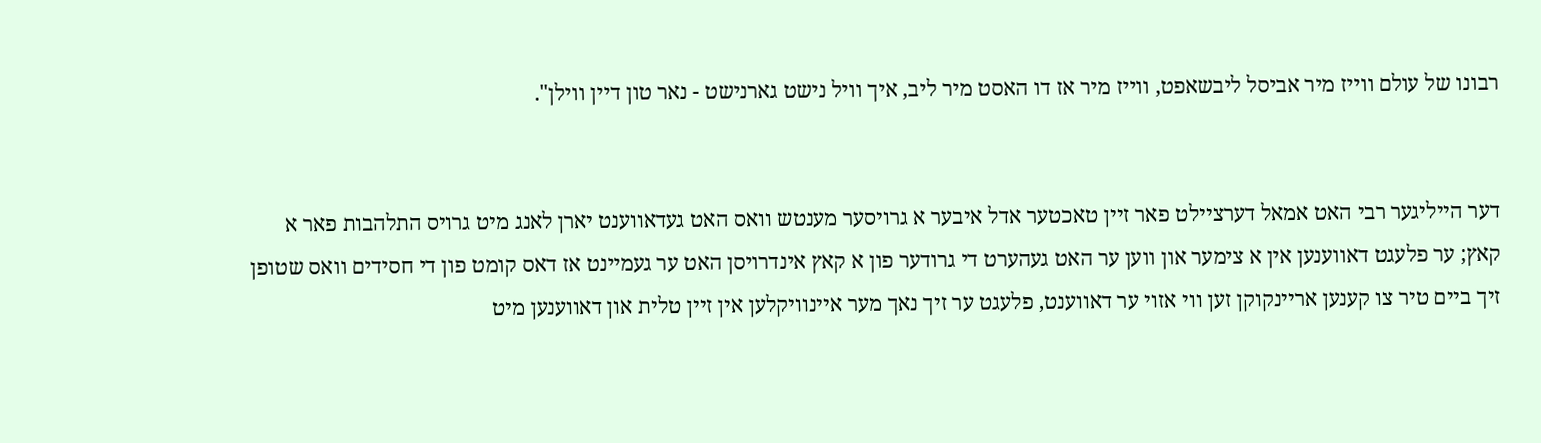רבונו של עולם ווייז מיר אביסל ליבשאפט, ווייז מיר אז דו האסט מיר ליב, איך וויל נישט גארנישט - נאר טון דיין ווילן".


דער הייליגער רבי האט אמאל דערציילט פאר זיין טאכטער אדל איבער א גרויסער מענטש וואס האט געדאווענט יארן לאנג מיט גרויס התלהבות פאר א קאץ; ער פלעגט דאווענען אין א צימער און ווען ער האט געהערט די גרודער פון א קאץ אינדרויסן האט ער געמיינט אז דאס קומט פון די חסידים וואס שטופן זיך ביים טיר צו קענען אריינקוקן זען ווי אזוי ער דאווענט, פלעגט ער זיך נאך מער איינוויקלען אין זיין טלית און דאווענען מיט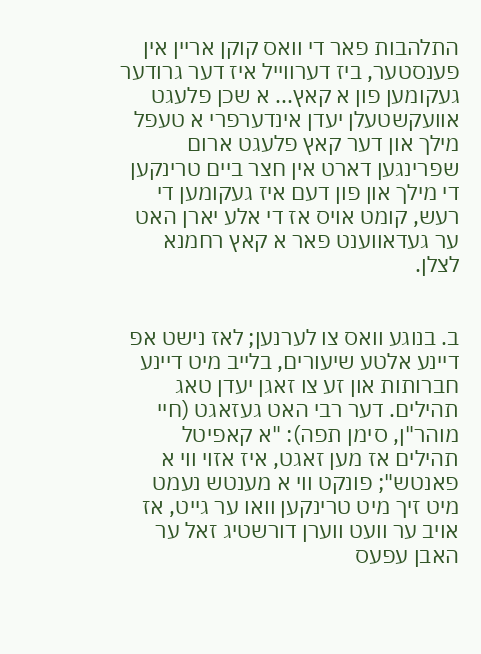התלהבות פאר די וואס קוקן אריין אין פענסטער, ביז דערווייל איז דער גרודער געקומען פון א קאץ... א שכן פלעגט אוועקשטעלן יעדן אינדערפרי א טעפל מילך און דער קאץ פלעגט ארום שפרינגען דארט אין חצר ביים טרינקען די מילך און פון דעם איז געקומען די רעש, קומט אויס אז די אלע יארן האט ער געדאווענט פאר א קאץ רחמנא לצלן.


ב. בנוגע וואס צו לערנען; לאז נישט אפ דיינע אלטע שיעורים, בלייב מיט דיינע חברותות און זע צו זאגן יעדן טאג תהילים. דער רבי האט געזאגט (חיי מוהר"ן, סימן תפה): "א קאפיטל תהילים אז מען זאגט, איז אזוי ווי א פאנטש"; פונקט ווי א מענטש נעמט מיט זיך מיט טרינקען וואו ער גייט, אז אויב ער וועט ווערן דורשטיג זאל ער האבן עפעס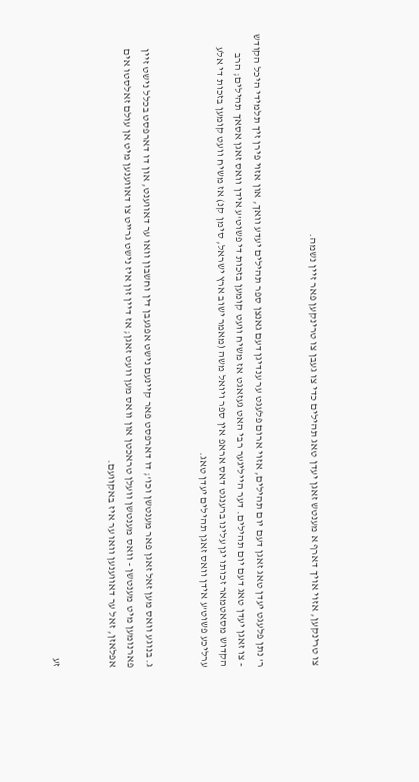צו טרינקען, אזוי אויך דארף א מענטש זאגן יעדן טאג תהילים כדי צו געבן צו טרינקען פאר זיין נשמה.


ר' נתן פלעגט יעדן טאג זאגן דעם יום תהילים, אזוי ארום פלעגט ער ענדיגן דעם גאנצן ספר תהילים יעדע וואך, און אזוי פירן זיך תלמידי היכל הקודש - צו זאגן יעדן טאג דעם יום תהילים. דער הייליגער רבי האט געזאגט אז משיח וועט קומען בזכות די פשוט'ע אידן וואס זאגן אסאך תהילים; הרב הקדוש מסאטמאר זכותו יגן עלינו ברענגט דאס אראפ אין ספר ויואל משה (מאמר ישוב ארץ ישראל, סימן קנ) אז משיח וועט קומען בזכות די אלע ערליכע פשוט'ע אידן וואס זאגן תהילים יעדן טאג.


ג. בנוגע וואס מען זאל זאגן פאר מענטשן וכו'; דו דארפסט פאר קיינעם נישט אפגעבן דין וחשבון וואו ער דאווענט, און דו דארפסט בכלל נישט זיין פארנומען מיט מענטשן - וואס מענטשן וועלן טראכטן און וואס מען וועט זאגן; אז דיין זון איז נישט גרייט צו דאווענען מיט אן עולם זאלסטו אים אפלאזן, זאל ער דאווענען וואו ער איז באקוועם.


זע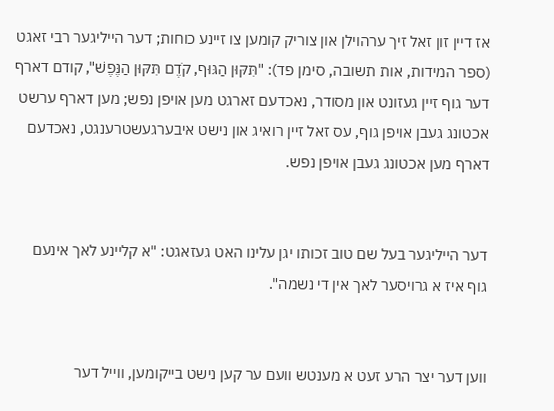אז דיין זון זאל זיך ערהוילן און צוריק קומען צו זיינע כוחות; דער הייליגער רבי זאגט (ספר המידות, אות תשובה, סימן פד): "תִּקּוּן הַגּוּף, קֹדֶם תִּקּוּן הַנֶּפֶשׁ", קודם דארף דער גוף זיין געזונט און מסודר, נאכדעם זארגט מען אויפן נפש; מען דארף ערשט אכטונג געבן אויפן גוף, עס זאל זיין רואיג און נישט איבערגעשטרענגט, נאכדעם דארף מען אכטונג געבן אויפן נפש.


דער הייליגער בעל שם טוב זכותו יגן עלינו האט געזאגט: "א קליינע לאך אינעם גוף איז א גרויסער לאך אין די נשמה".


ווען דער יצר הרע זעט א מענטש וועם ער קען נישט בייקומען, ווייל דער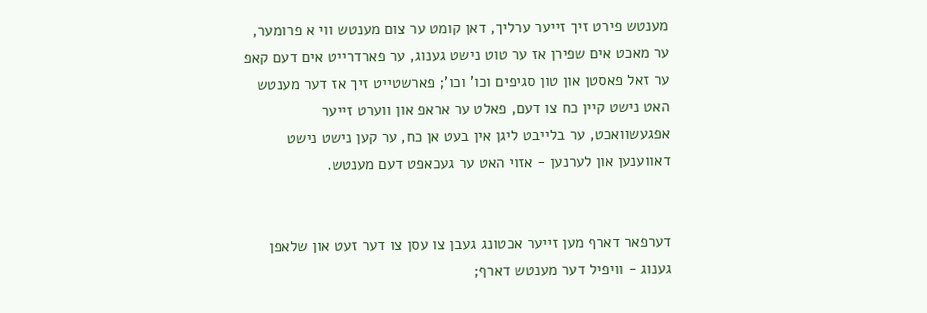מענטש פירט זיך זייער ערליך, דאן קומט ער צום מענטש ווי א פרומער, ער מאכט אים שפירן אז ער טוט נישט גענוג, ער פארדרייט אים דעם קאפ ער זאל פאסטן און טון סגיפים וכו' וכו'; פארשטייט זיך אז דער מענטש האט נישט קיין כח צו דעם, פאלט ער אראפ און ווערט זייער אפגעשוואכט, ער בלייבט ליגן אין בעט אן כח, ער קען נישט נישט דאווענען און לערנען - אזוי האט ער געכאפט דעם מענטש.


דערפאר דארף מען זייער אכטונג געבן צו עסן צו דער זעט און שלאפן גענוג - וויפיל דער מענטש דארף;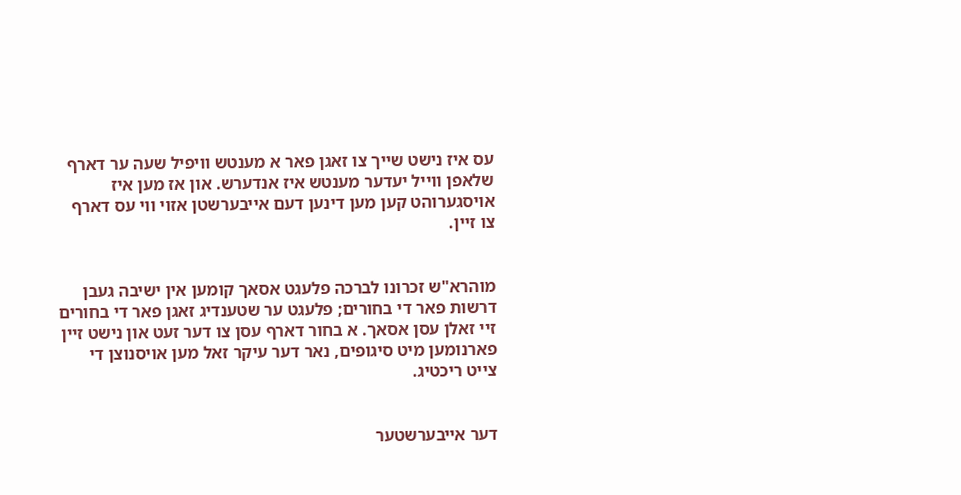עס איז נישט שייך צו זאגן פאר א מענטש וויפיל שעה ער דארף שלאפן ווייל יעדער מענטש איז אנדערש. און אז מען איז אויסגערוהט קען מען דינען דעם אייבערשטן אזוי ווי עס דארף צו זיין.


מוהרא"ש זכרונו לברכה פלעגט אסאך קומען אין ישיבה געבן דרשות פאר די בחורים; פלעגט ער שטענדיג זאגן פאר די בחורים זיי זאלן עסן אסאך. א בחור דארף עסן צו דער זעט און נישט זיין פארנומען מיט סיגופים, נאר דער עיקר זאל מען אויסנוצן די צייט ריכטיג.


דער אייבערשטער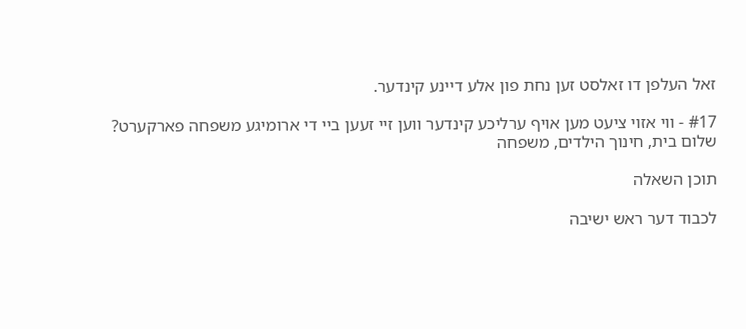זאל העלפן דו זאלסט זען נחת פון אלע דיינע קינדער.

#17 - ווי אזוי ציעט מען אויף ערליכע קינדער ווען זיי זעען ביי די ארומיגע משפחה פארקערט?
שלום בית, חינוך הילדים, משפחה

תוכן השאלה

לכבוד דער ראש ישיבה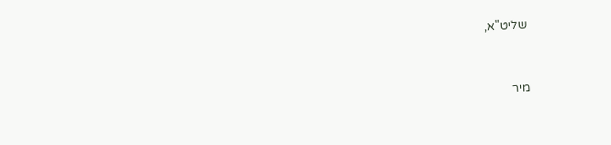שליט"א,


מיר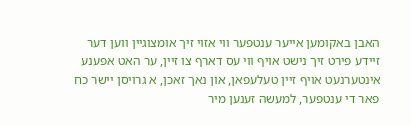האבן באקומען אייער ענטפער ווי אזוי זיך אומצוגיין ווען דער זיידע פירט זיך נישט אויף ווי עס דארף צו זיין, ער האט אפענע אינטערנעט אויף זיין טעלעפאן, און נאך זאכן, א גרויסן יישר כח פאר די ענטפער, למעשה זענען מיר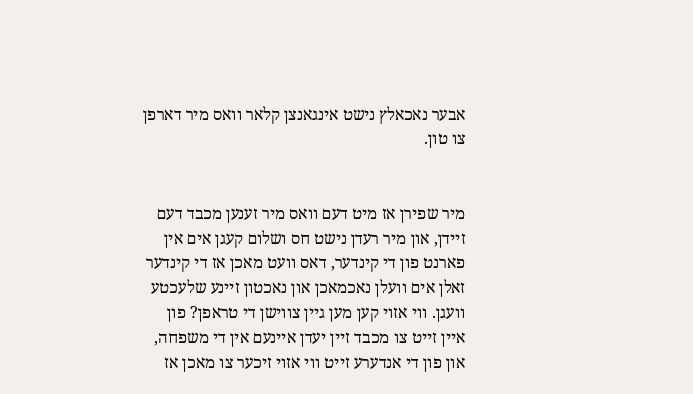אבער נאכאלץ נישט אינגאנצן קלאר וואס מיר דארפן צו טון.


מיר שפירן אז מיט דעם וואס מיר זענען מכבד דעם זיידן, און מיר רעדן נישט חס ושלום קעגן אים אין פארנט פון די קינדער, דאס וועט מאכן אז די קינדער זאלן אים וועלן נאכמאכן און נאכטון זיינע שלעכטע וועגן. ווי אזוי קען מען גיין צווישן די טראפן? פון איין זייט צו מכבד זיין יעדן איינעם אין די משפחה, און פון די אנדערע זייט ווי אזוי זיכער צו מאכן אז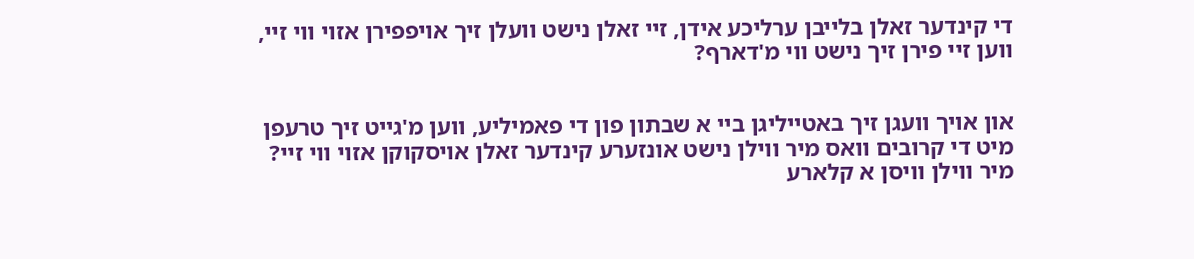די קינדער זאלן בלייבן ערליכע אידן, זיי זאלן נישט וועלן זיך אויפפירן אזוי ווי זיי, ווען זיי פירן זיך נישט ווי מ'דארף?


און אויך וועגן זיך באטייליגן ביי א שבתון פון די פאמיליע, ווען מ'גייט זיך טרעפן מיט די קרובים וואס מיר ווילן נישט אונזערע קינדער זאלן אויסקוקן אזוי ווי זיי? מיר ווילן וויסן א קלארע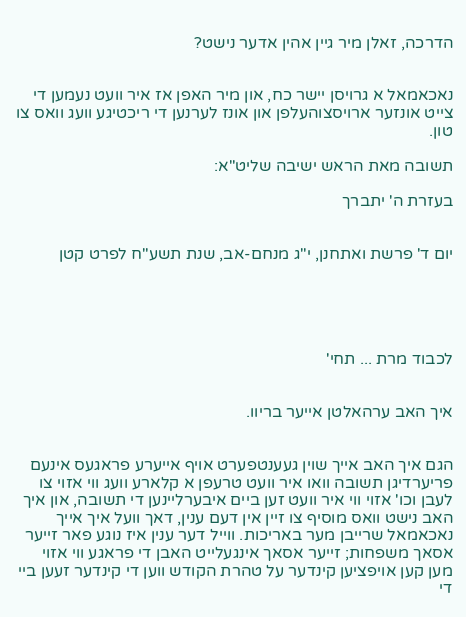הדרכה, זאלן מיר גיין אהין אדער נישט?


נאכאמאל א גרויסן יישר כח, און מיר האפן אז איר וועט נעמען די צייט אונזער ארויסצוהעלפן און אונז לערנען די ריכטיגע וועג וואס צו טון.

תשובה מאת הראש ישיבה שליט"א:

בעזרת ה' יתברך


יום ד' פרשת ואתחנן, י"ג מנחם-אב, שנת תשע"ח לפרט קטן





לכבוד מרת ... תחי'


איך האב ערהאלטן אייער בריוו.


הגם איך האב אייך שוין געענטפערט אויף אייערע פראגעס אינעם פריערדיגן תשובה וואו איר וועט טרעפן א קלארע וועג ווי אזוי צו לעבן וכו' אזוי ווי איר וועט זען ביים איבערליינען די תשובה, און איך האב נישט וואס מוסיף צו זיין אין דעם ענין, דאך וועל איך אייך נאכאמאל שרייבן מער באריכות. ווייל דער ענין איז נוגע פאר זייער אסאך משפחות; זייער אסאך אינגעלייט האבן די פראגע ווי אזוי מען קען אויפציען קינדער על טהרת הקודש ווען די קינדער זעען ביי די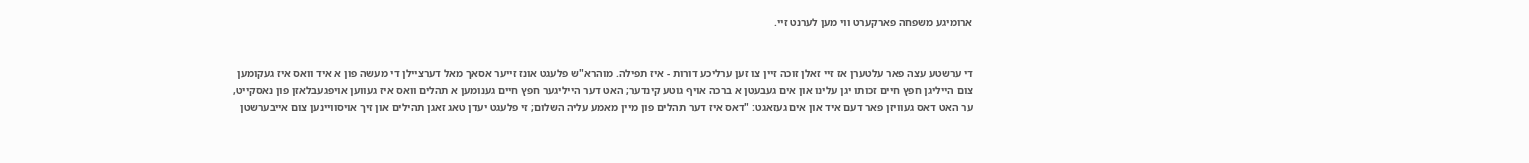ארומיגע משפחה פארקערט ווי מען לערנט זיי.


די ערשטע עצה פאר עלטערן אז זיי זאלן זוכה זיין צו זען ערליכע דורות - איז תפילה. מוהרא"ש פלעגט אונז זייער אסאך מאל דערציילן די מעשה פון א איד וואס איז געקומען צום הייליגן חפץ חיים זכותו יגן עלינו און אים געבעטן א ברכה אויף גוטע קינדער; האט דער הייליגער חפץ חיים גענומען א תהלים וואס איז געווען אויפגעבלאזן פון נאסקייט, ער האט דאס געוויזן פאר דעם איד און אים געזאגט: "דאס איז דער תהלים פון מיין מאמע עליה השלום; זי פלעגט יעדן טאג זאגן תהילים און זיך אויסוויינען צום אייבערשטן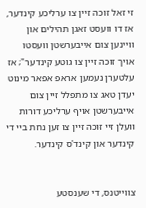זי זאל זוכה זיין צו ערליכע קינדער, אז דו וועסט זאגן תהילים און וויינען צום אייבערשטן וועסטו אויך זוכה זיין צו גוטע קינדער"; אז עלטערן נעמען אראפ אפאר מינוט יעדן טאג צו מתפלל זיין צום אייבערשטן אויף ערליכע דורות וועלן זיי זוכה זיין צו זען נחת ביי די קינדער און קינד'ס קינדער.


צווייטנס, די שענסטע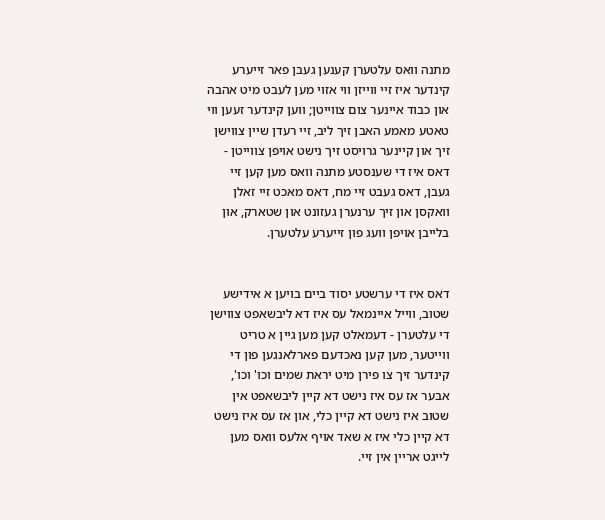מתנה וואס עלטערן קענען געבן פאר זייערע קינדער איז זיי ווייזן ווי אזוי מען לעבט מיט אהבה און כבוד איינער צום צווייטן; ווען קינדער זעען ווי טאטע מאמע האבן זיך ליב, זיי רעדן שיין צווישן זיך און קיינער גרויסט זיך נישט אויפן צווייטן - דאס איז די שענסטע מתנה וואס מען קען זיי געבן, דאס געבט זיי מח, דאס מאכט זיי זאלן וואקסן און זיך ערנערן געזונט און שטארק, און בלייבן אויפן וועג פון זייערע עלטערן.


דאס איז די ערשטע יסוד ביים בויען א אידישע שטוב, ווייל איינמאל עס איז דא ליבשאפט צווישן די עלטערן - דעמאלט קען מען גיין א טריט ווייטער, מען קען נאכדעם פארלאנגען פון די קינדער זיך צו פירן מיט יראת שמים וכו' וכו', אבער אז עס איז נישט דא קיין ליבשאפט אין שטוב איז נישט דא קיין כלי, און אז עס איז נישט דא קיין כלי איז א שאד אויף אלעס וואס מען לייגט אריין אין זיי.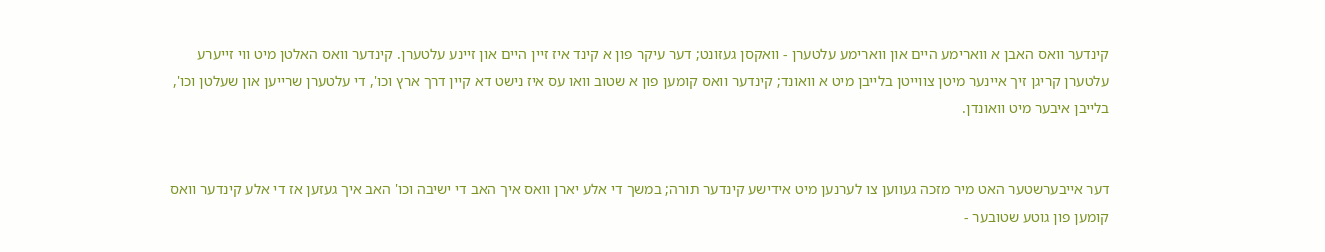קינדער וואס האבן א ווארימע היים און ווארימע עלטערן - וואקסן געזונט; דער עיקר פון א קינד איז זיין היים און זיינע עלטערן. קינדער וואס האלטן מיט ווי זייערע עלטערן קריגן זיך איינער מיטן צווייטן בלייבן מיט א וואונד; קינדער וואס קומען פון א שטוב וואו עס איז נישט דא קיין דרך ארץ וכו', די עלטערן שרייען און שעלטן וכו', בלייבן איבער מיט וואונדן.


דער אייבערשטער האט מיר מזכה געווען צו לערנען מיט אידישע קינדער תורה; במשך די אלע יארן וואס איך האב די ישיבה וכו' האב איך געזען אז די אלע קינדער וואס קומען פון גוטע שטובער -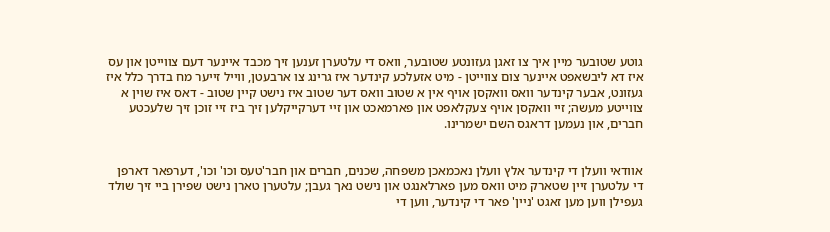גוטע שטובער מיין איך צו זאגן געזונטע שטובער, וואס די עלטערן זענען זיך מכבד איינער דעם צווייטן און עס איז דא ליבשאפט איינער צום צווייטן - מיט אזעלכע קינדער איז גרינג צו ארבעטן, ווייל זייער מח בדרך כלל איז געזונט, אבער קינדער וואס וואקסן אויף אין א שטוב וואס דער שטוב איז נישט קיין שטוב - דאס איז שוין א צווייטע מעשה; זיי וואקסן אויף צעקלאפט און פארמאכט און זיי דערקייקלען זיך ביז זיי זוכן זיך שלעכטע חברים, און נעמען דראגס השם ישמרינו.


אוודאי וועלן די קינדער אלץ וועלן נאכמאכן משפחה, שכנים, חברים און חבר'טעס וכו' וכו', דערפאר דארפן די עלטערן זיין שטארק מיט וואס מען פארלאנגט און נישט נאך געבן; עלטערן טארן נישט שפירן ביי זיך שולד געפילן ווען מען זאגט 'ניין' פאר די קינדער, ווען די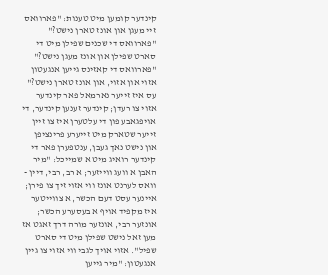קינדער קומען מיט טענות: "פארוואס זיי מעגן און אונז טארן נישט?" "פארוואס די שכנים שפילן מיט די סארט שפילן און אונז מעגן נישט?" "פארוואס די קאזינס גייען אנגעטון אזוי און אזוי, און אונז טארן נישט?" עס איז זייער נארמאל פאר קינדער אזוי צו רעדן; קינדער זענען קינדער, די אויפגאבע פון די עלטערן איז צו זיין זייער שטארק מיט זייערע פרינציפן און נישט נאך געבן, ענטפערן פאר די קינדער רואיג מיט א שמייכל: "מיר האבן א וועג ווייזער; א רב, רבי, דיין - וואס לערנט אונז ווי אזוי זיך צו פירן; איינער עסט דעם הכשר, א צווייטער איז מקפיד אויף א בעסערע הכשר; אונזער רבי, אונזער מורה דרך זאגט אז מען זאל נישט שפילן מיט די סארט שפיל". אזוי אויך לגבי ווי אזוי צו גיין אנגעטון: "מיר גייען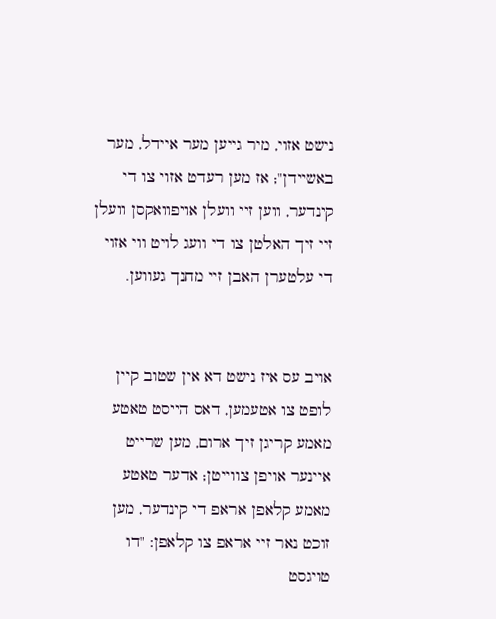נישט אזוי, מיר גייען מער איידל, מער באשיידן"; אז מען רעדט אזוי צו די קינדער, ווען זיי וועלן אויפוואקסן וועלן זיי זיך האלטן צו די וועג לויט ווי אזוי די עלטערן האבן זיי מחנך געווען.


אויב עס איז נישט דא אין שטוב קיין לופט צו אטעמען, דאס הייסט טאטע מאמע קריגן זיך ארום, מען שרייט איינער אויפן צווייטן; אדער טאטע מאמע קלאפן אראפ די קינדער, מען זוכט נאר זיי אראפ צו קלאפן: "דו טויגסט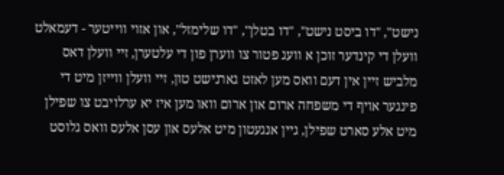נישט", "דו ביסט נישט", "דו בטלן", "דו שלימזל", און אזוי ווייטער - דעמאלט וועלן די קינדער זוכן א וועג פטור צו ווערן פון די עלטערן, זיי וועלן דאס מלביש זיין אין דעם וואס מען לאזט גארנישט טון, זיי וועלן ווייזן מיט די פינגער אויף די משפחה ארום און ארום וואו מען איז יא ערלויבט צו שפילן מיט אלע סארט שפילן, גיין אנגעטון מיט אלעס און עסן אלעס וואס גלוסט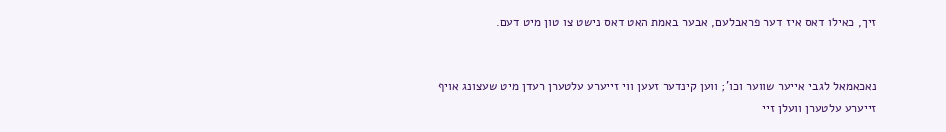זיך, כאילו דאס איז דער פראבלעם, אבער באמת האט דאס נישט צו טון מיט דעם.


נאכאמאל לגבי אייער שווער וכו'; ווען קינדער זעען ווי זייערע עלטערן רעדן מיט שעצונג אויף זייערע עלטערן וועלן זיי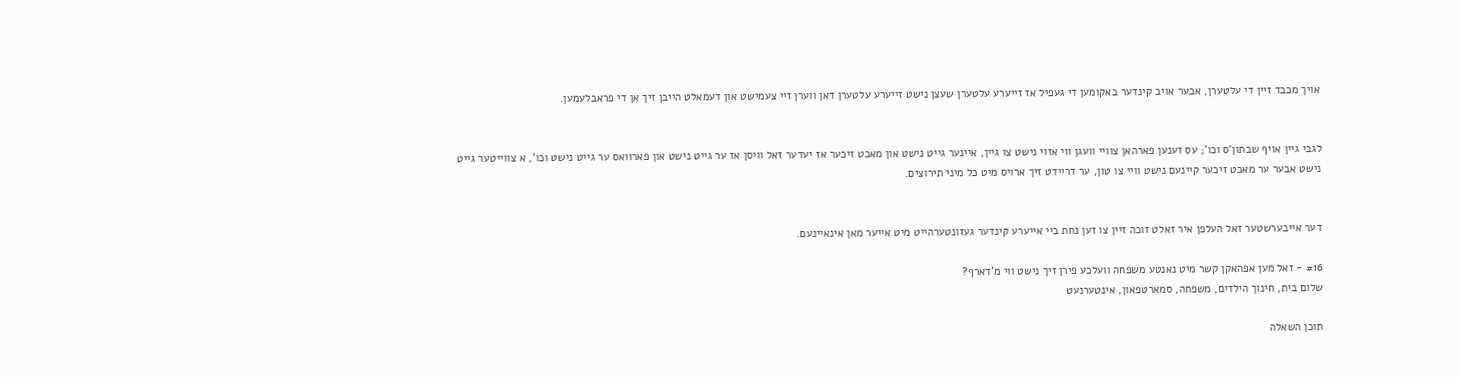אויך מכבד זיין די עלטערן, אבער אויב קינדער באקומען די געפיל אז זייערע עלטערן שעצן נישט זייערע עלטערן דאן ווערן זיי צעמישט און דעמאלט הייבן זיך אן די פראבלעמען.


לגבי גיין אויף שבתון'ס וכו'; עס זענען פארהאן צוויי וועגן ווי אזוי נישט צו גיין, איינער גייט נישט און מאכט זיכער אז יעדער זאל וויסן אז ער גייט נישט און פארוואס ער גייט נישט וכו', א צווייטער גייט נישט אבער ער מאכט זיכער קיינעם נישט וויי צו טון, ער דריידט זיך ארויס מיט כל מיני תירוצים.


דער אייבערשטער זאל העלפן איר זאלט זוכה זיין צו זען נחת ביי אייערע קינדער געזונטערהייט מיט אייער מאן אינאיינעם.

#16 - זאל מען אפהאקן קשר מיט נאנטע משפחה וועלכע פירן זיך נישט ווי מ'דארף?
שלום בית, חינוך הילדים, משפחה, סמארטפאון, אינטערנעט

תוכן השאלה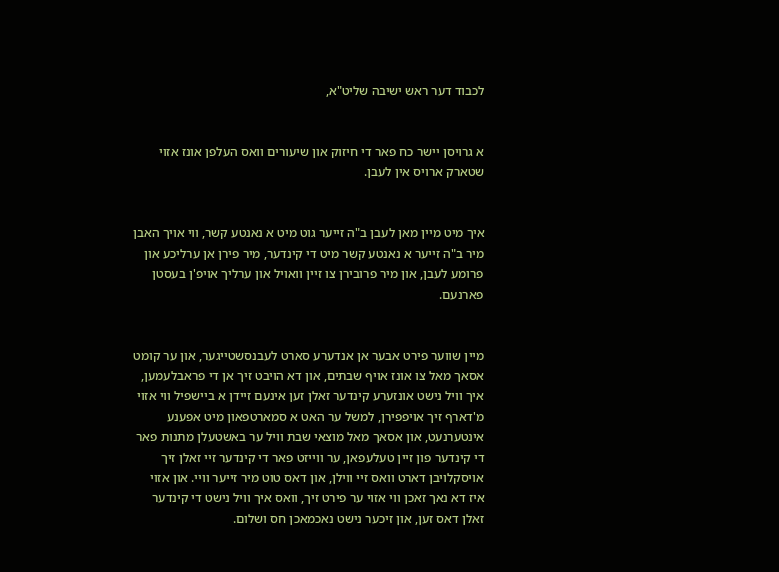לכבוד דער ראש ישיבה שליט"א,


א גרויסן יישר כח פאר די חיזוק און שיעורים וואס העלפן אונז אזוי שטארק ארויס אין לעבן.


איך מיט מיין מאן לעבן ב"ה זייער גוט מיט א נאנטע קשר, ווי אויך האבן מיר ב"ה זייער א נאנטע קשר מיט די קינדער, מיר פירן אן ערליכע און פרומע לעבן, און מיר פרובירן צו זיין וואויל און ערליך אויפ'ן בעסטן פארנעם.


מיין שווער פירט אבער אן אנדערע סארט לעבנסשטייגער, און ער קומט אסאך מאל צו אונז אויף שבתים, און דא הויבט זיך אן די פראבלעמען, איך וויל נישט אונזערע קינדער זאלן זען אינעם זיידן א ביישפיל ווי אזוי מ'דארף זיך אויפפירן, למשל ער האט א סמארטפאון מיט אפענע אינטערנעט, און אסאך מאל מוצאי שבת וויל ער באשטעלן מתנות פאר די קינדער פון זיין טעלעפאן, ער ווייזט פאר די קינדער זיי זאלן זיך אויסקלויבן דארט וואס זיי ווילן, און דאס טוט מיר זייער וויי. און אזוי איז דא נאך זאכן ווי אזוי ער פירט זיך, וואס איך וויל נישט די קינדער זאלן דאס זען, און זיכער נישט נאכמאכן חס ושלום.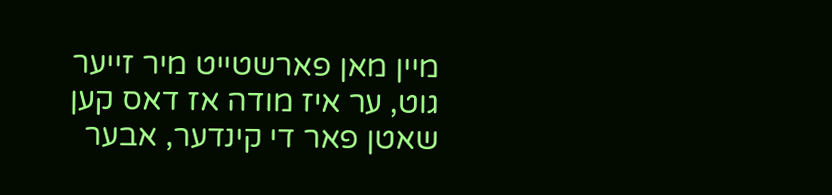מיין מאן פארשטייט מיר זייער גוט, ער איז מודה אז דאס קען שאטן פאר די קינדער, אבער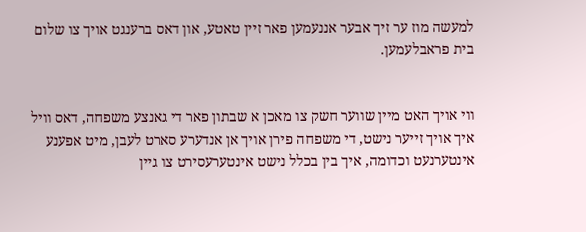למעשה מוז ער זיך אבער אננעמען פאר זיין טאטע, און דאס ברענגט אויך צו שלום בית פראבלעמען.


ווי אויך האט מיין שווער חשק צו מאכן א שבתון פאר די גאנצע משפחה, דאס וויל איך אויך זייער נישט, די משפחה פירן אויך אן אנדערע סארט לעבן, מיט אפענע אינטערנעט וכדומה, איך בין בכלל נישט אינטערעסירט צו גיין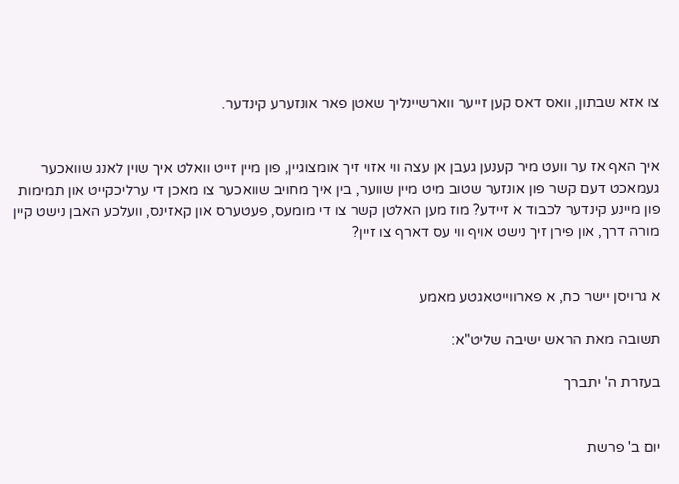צו אזא שבתון, וואס דאס קען זייער ווארשיינליך שאטן פאר אונזערע קינדער.


איך האף אז ער וועט מיר קענען געבן אן עצה ווי אזוי זיך אומצוגיין, פון מיין זייט וואלט איך שוין לאנג שוואכער געמאכט דעם קשר פון אונזער שטוב מיט מיין שווער, בין איך מחויב שוואכער צו מאכן די ערליכקייט און תמימות פון מיינע קינדער לכבוד א זיידע? מוז מען האלטן קשר צו די מומעס, פעטערס און קאזינס, וועלכע האבן נישט קיין מורה דרך, און פירן זיך נישט אויף ווי עס דארף צו זיין?


א גרויסן יישר כח, א פארווייטאגטע מאמע

תשובה מאת הראש ישיבה שליט"א:

בעזרת ה' יתברך


יום ב' פרשת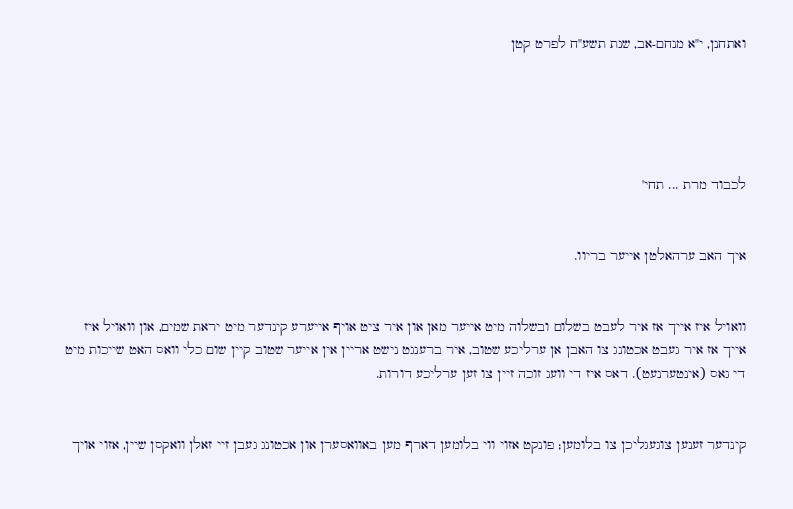ואתחנן, י"א מנחם-אב, שנת תשע"ח לפרט קטן





לכבוד מרת ... תחי'


איך האב ערהאלטן אייער בריוו.


וואויל איז אייך אז איר לעבט בשלום ובשלוה מיט אייער מאן און איר ציט אויף אייערע קינדער מיט יראת שמים, און וואויל איז אייך אז איר געבט אכטונג צו האבן אן ערליכע שטוב, איר ברענגט נישט אריין אין אייער שטוב קיין שום כלי וואס האט שייכות מיט די גאס (אינטערנעט). דאס איז די וועג זוכה זיין צו זען ערליכע דורות.


קינדער זענען צוגעגליכן צו בלומען; פונקט אזוי ווי בלומען דארף מען באוואסערן און אכטונג געבן זיי זאלן וואקסן שיין, אזוי אויך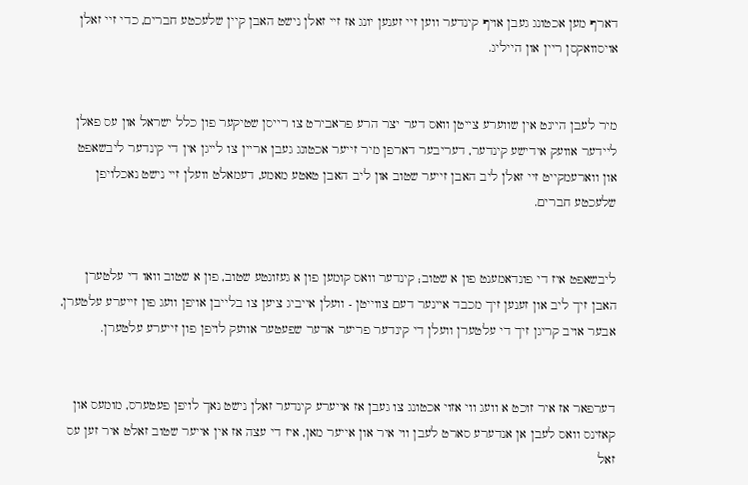דארף מען אכטונג געבן אויף קינדער ווען זיי זענען יונג אז זיי זאלן נישט האבן קיין שלעכטע חברים, כדי זיי זאלן אויסוואקסן ריין און הייליג.


מיר לעבן היינט אין שווערע צייטן וואס דער יצר הרע פראבירט צו רייסן שטיקער פון כלל ישראל און עס פאלן ליידער אוועק אידישע קינדער, דעריבער דארפן מיר זייער אכטונג געבן אריין צו לייגן אין די קינדער ליבשאפט און ווארעמקייט זיי זאלן ליב האבן זייער שטוב און ליב האבן טאטע מאמע, דעמאלט וועלן זיי נישט נאכלויפן שלעכטע חברים.


ליבשאפט איז די פונדאמענט פון א שטוב; קינדער וואס קומען פון א געזונטע שטוב, פון א שטוב וואו די עלטערן האבן זיך ליב און זענען זיך מכבד איינער דעם צווייטן - וועלן אייביג ציען צו בלייבן אויפן וועג פון זייערע עלטערן, אבער אויב קריגן זיך די עלטערן וועלן די קינדער פריער אדער שפעטער אוועק לויפן פון זייערע עלטערן.


דערפאר אז איר זוכט א וועג ווי אזוי אכטונג צו געבן אז אייערע קינדער זאלן נישט נאך לויפן פעטערס, מומעס און קאזינס וואס לעבן אן אנדערע סארט לעבן ווי איר און אייער מאן, איז די עצה אז אין אייער שטוב זאלט איר זען עס זאל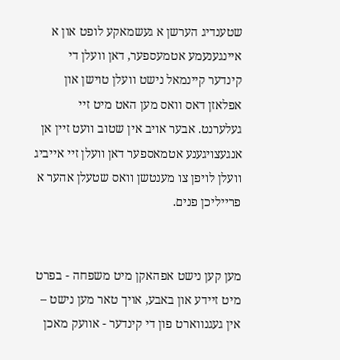שטענדיג הערשן א געשמאקע לופט און א איינגענעמע אטמעספער, דאן וועלן די קינדער קיינמאל נישט וועלן טוישן און אפלאזן דאס וואס מען האט מיט זיי געלערנט. אבער אויב אין שטוב וועט זיין אן אנגעצויגענע אטמאספער דאן וועלן זיי אייביג וועלן לויפן צו מענטשן וואס שטעלן אהער א פרייליכן פנים.


מען קען נישט אפהאקן מיט משפחה - בפרט מיט זיידע און באבע, אויך טאר מען נישט – אין געגנווארט פון די קינדער - אוועק מאכן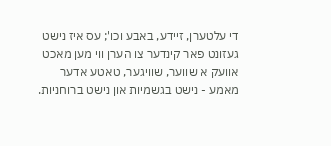די עלטערן, זיידע, באבע וכו'; עס איז נישט געזונט פאר קינדער צו הערן ווי מען מאכט אוועק א שווער, שוויגער, טאטע אדער מאמע - נישט בגשמיות און נישט ברוחניות.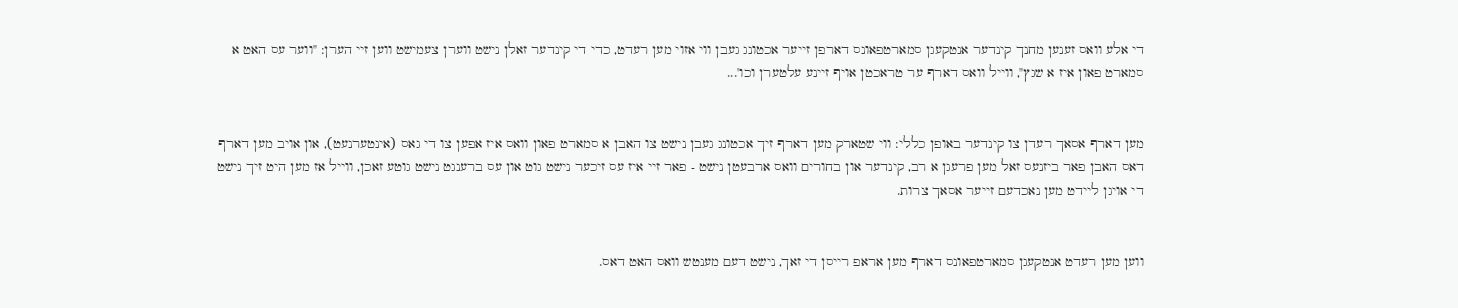די אלע וואס זענען מחנך קינדער אנטקעגן סמארטפאונס דארפן זייער אכטונג געבן ווי אזוי מען רעדט, כדי די קינדער זאלן נישט ווערן צעמישט ווען זיי הערן: "ווער עס האט א סמארט פאון איז א שגץ", ווייל וואס דארף ער טראכטן אויף זיינע עלטערן וכו'...


מען דארף אסאך רעדן צו קינדער באופן כללי: ווי שטארק מען דארף זיך אכטונג געבן נישט צו האבן א סמארט פאון וואס איז אפען צו די גאס (אינטערנעט), און אויב מען דארף דאס האבן פאר ביזנעס זאל מען פרעגן א רב, קינדער און בחורים וואס ארבעטן נישט - פאר זיי איז עס זיכער נישט גוט און עס ברענגט נישט גוטע זאכן, ווייל אז מען היט זיך נישט די אויגן ליידט מען נאכדעם זייער אסאך צרות.


ווען מען רעדט אנטקעגן סמארטפאונס דארף מען אראפ רייסן די זאך, נישט דעם מענטש וואס האט דאס.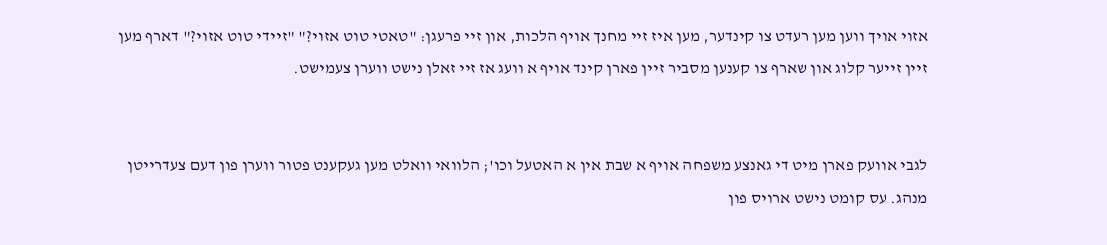אזוי אויך ווען מען רעדט צו קינדער, מען איז זיי מחנך אויף הלכות, און זיי פרעגן: "טאטי טוט אזוי?" "זיידי טוט אזוי?" דארף מען זיין זייער קלוג און שארף צו קענען מסביר זיין פארן קינד אויף א וועג אז זיי זאלן נישט ווערן צעמישט.


לגבי אוועק פארן מיט די גאנצע משפחה אויף א שבת אין א האטעל וכו'; הלוואי וואלט מען געקענט פטור ווערן פון דעם צעדרייטן מנהג. עס קומט נישט ארויס פון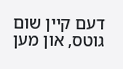דעם קיין שום גוטס, און מען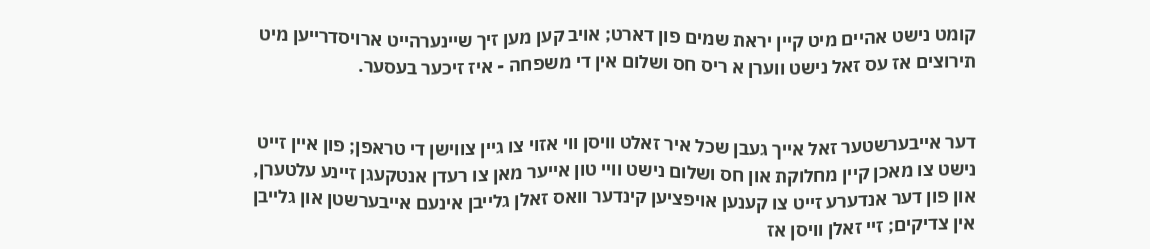קומט נישט אהיים מיט קיין יראת שמים פון דארט; אויב קען מען זיך שיינערהייט ארויסדרייען מיט תירוצים אז עס זאל נישט ווערן א ריס חס ושלום אין די משפחה - איז זיכער בעסער.


דער אייבערשטער זאל אייך געבן שכל איר זאלט וויסן ווי אזוי צו גיין צווישן די טראפן; פון איין זייט נישט צו מאכן קיין מחלוקת און חס ושלום נישט וויי טון אייער מאן צו רעדן אנטקעגן זיינע עלטערן, און פון דער אנדערע זייט צו קענען אויפציען קינדער וואס זאלן גלייבן אינעם אייבערשטן און גלייבן אין צדיקים; זיי זאלן וויסן אז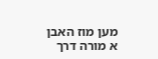מען מוז האבן א מורה דרך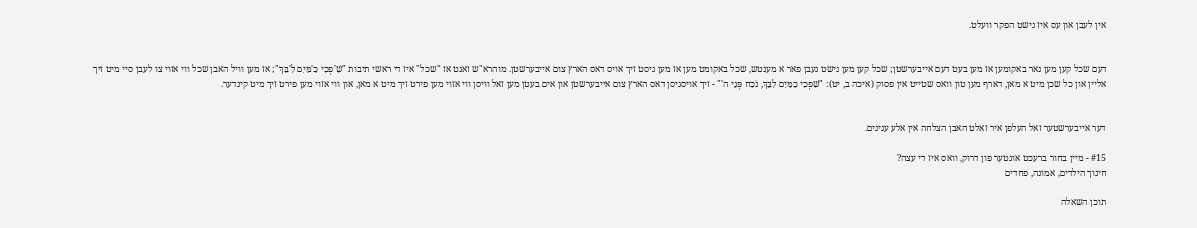אין לעבן און עס איז נישט הפקר וועלט.


דעם שכל קען מען נאר באקומען אז מען בעט דעם אייבערשטן; שכל קען מען נישט געבן פאר א מענטש, שכל באקומט מען אז מען גיסט זיך אויס דאס הארץ צום אייבערשטן. מוהרא"ש זאגט אז "שכל" איז די ראשי תיבות "שִׁ'פְכִי כַ'מַּיִם לִ'בֵּךְ"; אז מען וויל האבן שכל ווי אזוי צו לעבן סיי מיט זיך אליין און כל שכן מיט א מאן, דארף מען טון וואס שטייט אין פסוק (איכה ב, יט): "שִׁפְכִי כַמַּיִם לִבֵּךְ, נֹכַח פְּנֵי ה'" - זיך אויסגיסן דאס הארץ צום אייבערשטן און אים בעטן מען זאל וויסן ווי אזוי מען פירט זיך מיט א מאן, און ווי אזוי מען פירט זיך מיט קינדער.


דער אייבערשטער זאל העלפן איר זאלט האבן הצלחה אין אלע ענינים.

#15 - מיין בחור ברעכט אונטער פון דרוק, וואס איז די עצה?
חינוך הילדים, אמונה, פחדים

תוכן השאלה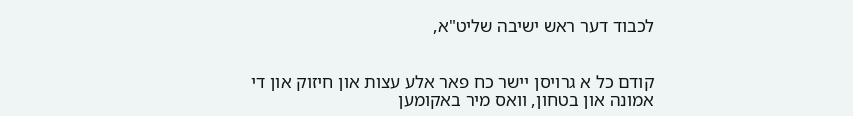לכבוד דער ראש ישיבה שליט"א,


קודם כל א גרויסן יישר כח פאר אלע עצות און חיזוק און די אמונה און בטחון, וואס מיר באקומען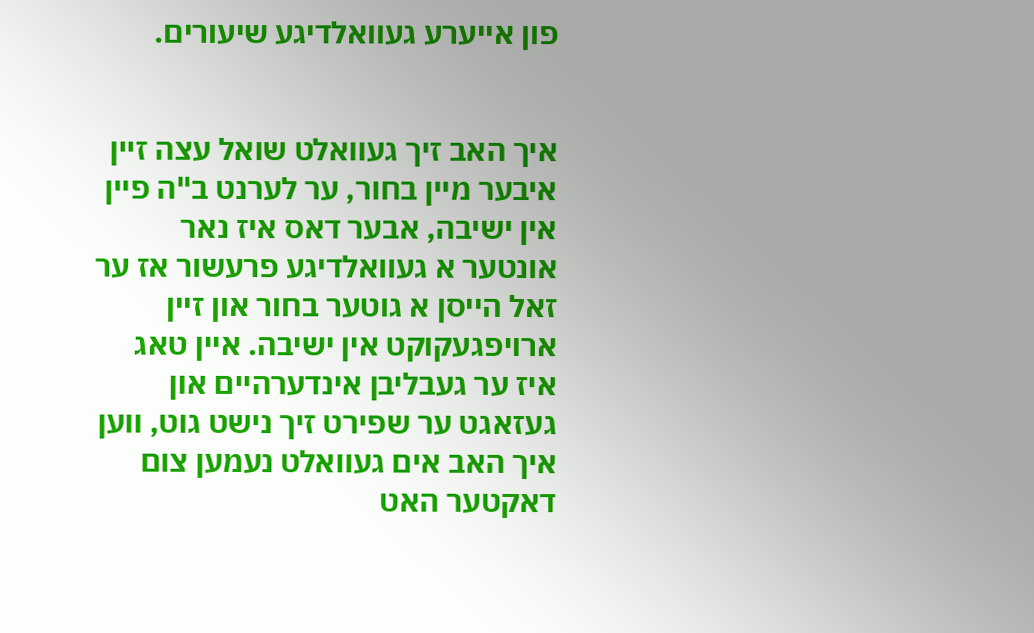פון אייערע געוואלדיגע שיעורים.


איך האב זיך געוואלט שואל עצה זיין איבער מיין בחור, ער לערנט ב"ה פיין אין ישיבה, אבער דאס איז נאר אונטער א געוואלדיגע פרעשור אז ער זאל הייסן א גוטער בחור און זיין ארויפגעקוקט אין ישיבה. איין טאג איז ער געבליבן אינדערהיים און געזאגט ער שפירט זיך נישט גוט, ווען איך האב אים געוואלט נעמען צום דאקטער האט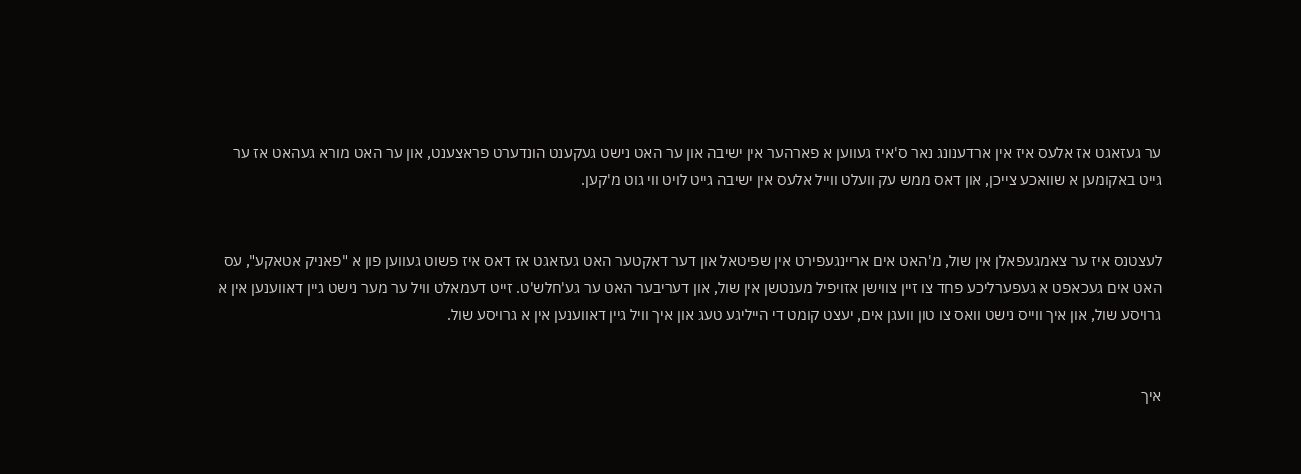ער געזאגט אז אלעס איז אין ארדענונג נאר ס'איז געווען א פארהער אין ישיבה און ער האט נישט געקענט הונדערט פראצענט, און ער האט מורא געהאט אז ער גייט באקומען א שוואכע צייכן, און דאס ממש עק וועלט ווייל אלעס אין ישיבה גייט לויט ווי גוט מ'קען.


לעצטנס איז ער צאמגעפאלן אין שול, מ'האט אים אריינגעפירט אין שפיטאל און דער דאקטער האט געזאגט אז דאס איז פשוט געווען פון א "פאניק אטאקע", עס האט אים געכאפט א געפערליכע פחד צו זיין צווישן אזויפיל מענטשן אין שול, און דעריבער האט ער גע'חלש'ט. זייט דעמאלט וויל ער מער נישט גיין דאווענען אין א גרויסע שול, און איך ווייס נישט וואס צו טון וועגן אים, יעצט קומט די הייליגע טעג און איך וויל גיין דאווענען אין א גרויסע שול.


איך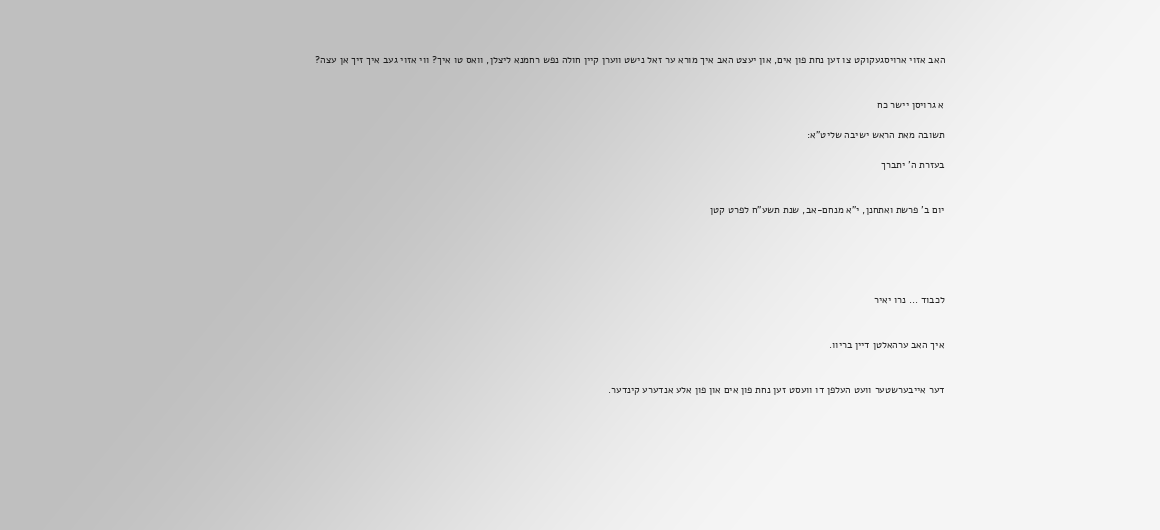האב אזוי ארויסגעקוקט צו זען נחת פון אים, און יעצט האב איך מורא ער זאל נישט ווערן קיין חולה נפש רחמנא ליצלן, וואס טו איך? ווי אזוי געב איך זיך אן עצה?


א גרויסן יישר כח

תשובה מאת הראש ישיבה שליט"א:

בעזרת ה' יתברך


יום ב' פרשת ואתחנן, י"א מנחם-אב, שנת תשע"ח לפרט קטן





לכבוד ... נרו יאיר


איך האב ערהאלטן דיין בריוו.


דער אייבערשטער וועט העלפן דו וועסט זען נחת פון אים און פון אלע אנדערע קינדער.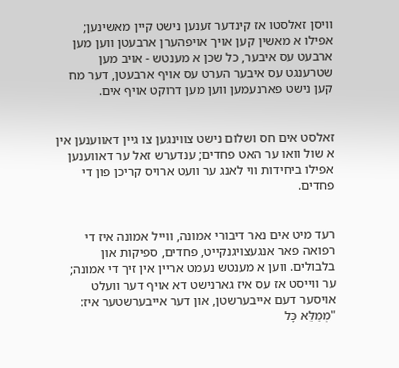וויסן זאלסטו אז קינדער זענען נישט קיין מאשינען; אפילו א מאשין קען אויך אויפהערן ארבעטן ווען מען ארבעט עס איבער, כל שכן א מענטש - אויב מען שטרענגט עס איבער הערט עס אויף ארבעטן, דער מח קען נישט פארנעמען ווען מען דרוקט אויף אים.


זאלסט אים חס ושלום נישט צווינגען צו גיין דאווענען אין א שול וואו ער האט פחדים; ענדערש זאל ער דאווענען אפילו ביחידות ווי לאנג ער וועט ארויס קריכן פון די פחדים.


רעד מיט אים נאר דיבורי אמונה, ווייל אמונה איז די רפואה פאר אנגעצויגנקייט, פחדים, ספיקות און בלבולים. ווען א מענטש נעמט אריין אין זיך די אמונה; ער ווייסט אז עס איז גארנישט דא אויף דער וועלט אויסער דעם אייבערשטן, און דער אייבערשטער איז: "מְמַלֵּא כָּל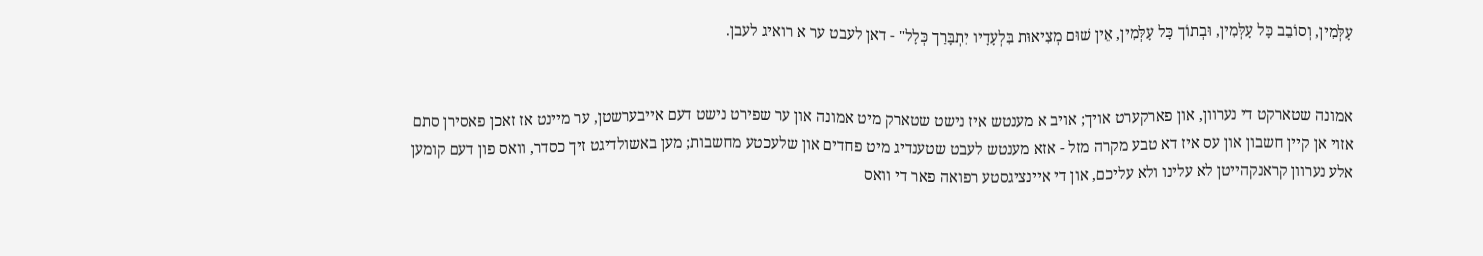עָלְּמִין, וְסוֹבֵב כָּל עָלְּמִין, וּבְתוֹך כָּל עָלְּמִין, אֵין שׁוּם מְצִיאוּת בִּלְעָדָיו יִתְבָּרַך כְּלָל" - דאן לעבט ער א רואיג לעבן.


אמונה שטארקט די נערוון, און פארקערט אויך; אויב א מענטש איז נישט שטארק מיט אמונה און ער שפירט נישט דעם אייבערשטן, ער מיינט אז זאכן פאסירן סתם אזוי אן קיין חשבון און עס איז דא טבע מקרה מזל - אזא מענטש לעבט שטענדיג מיט פחדים און שלעכטע מחשבות; מען באשולדיגט זיך כסדר, וואס פון דעם קומען אלע נערוון קראנקהייטן לא עלינו ולא עליכם, און די איינציגסטע רפואה פאר די וואס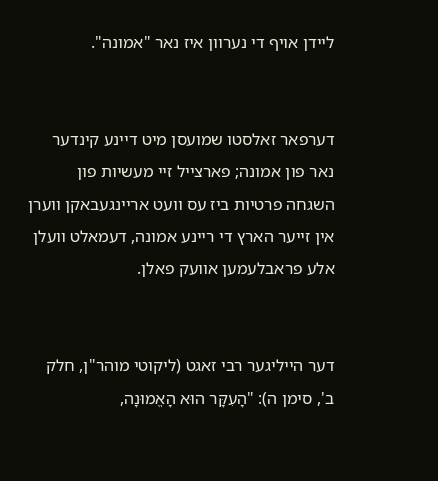ליידן אויף די נערוון איז נאר "אמונה".


דערפאר זאלסטו שמועסן מיט דיינע קינדער נאר פון אמונה; פארצייל זיי מעשיות פון השגחה פרטיות ביז עס וועט אריינגעבאקן ווערן אין זייער הארץ די ריינע אמונה, דעמאלט וועלן אלע פראבלעמען אוועק פאלן.


דער הייליגער רבי זאגט (ליקוטי מוהר"ן, חלק ב', סימן ה): "הָעִקָּר הוּא הָאֱמוּנָה,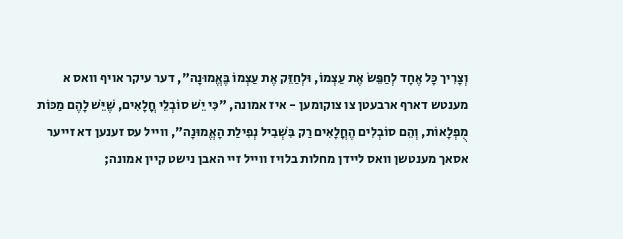וְצָרִיך כָּל אֶחָד לְחַפֵּשׂ אֶת עַצְמוֹ, וּלְחַזֵּק אֶת עַצְמוֹ בֶּאֱמוּנָה", דער עיקר אויף וואס א מענטש דארף ארבעטן צו צוקומען - איז אמונה, "כִּי יֵשׁ סוֹבְלֵי חֳלָאִים, שֶׁיֵּשׁ לָהֶם מַכּוֹת מֻפְלָאוֹת, וְהֵם סוֹבְלִים הֶחֳלָאִים רַק בִּשְׁבִיל נְפִילַת הָאֱמוּנָה", ווייל עס זענען דא זייער אסאך מענטשן וואס ליידן מחלות בלויז ווייל זיי האבן נישט קיין אמונה;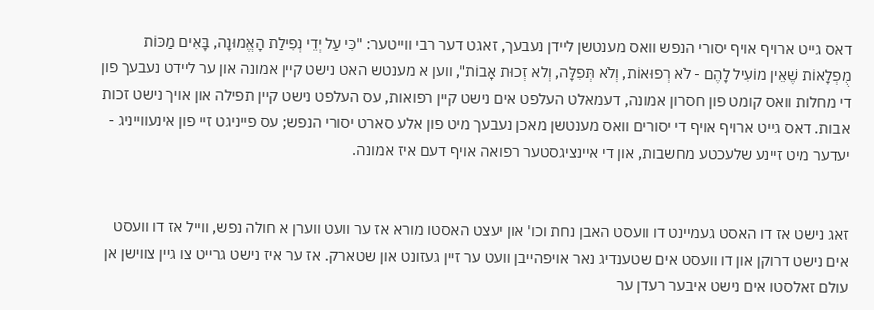דאס גייט ארויף אויף יסורי הנפש וואס מענטשן ליידן נעבעך, זאגט דער רבי ווייטער: "כִּי עַל יְדֵי נְפִילַת הָאֱמוּנָה, בָּאִים מַכּוֹת מֻפְלָאוֹת שֶׁאֵין מוֹעִיל לָהֶם - לֹא רְפוּאוֹת, וְלֹא תְּפִלָּה, וְלא זְכוּת אָבוֹת", ווען א מענטש האט נישט קיין אמונה און ער ליידט נעבעך פון די מחלות וואס קומט פון חסרון אמונה, דעמאלט העלפט אים נישט קיין רפואות, עס העלפט נישט קיין תפילה און אויך נישט זכות אבות. דאס גייט ארויף אויף די יסורים וואס מענטשן מאכן נעבעך מיט פון אלע סארט יסורי הנפש; עס פייניגט זיי פון אינעווייניג - יעדער מיט זיינע שלעכטע מחשבות, און די איינציגסטער רפואה אויף דעם איז אמונה.


זאג נישט אז דו האסט געמיינט דו וועסט האבן נחת וכו' און יעצט האסטו מורא אז ער וועט ווערן א חולה נפש, ווייל אז דו וועסט אים נישט דרוקן און דו וועסט אים שטענדיג נאר אויפהייבן וועט ער זיין געזונט און שטארק. אז ער איז נישט גרייט צו גיין צווישן אן עולם זאלסטו אים נישט איבער רעדן ער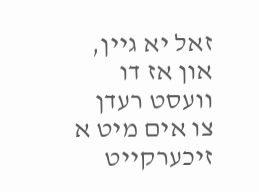זאל יא גיין, און אז דו וועסט רעדן צו אים מיט א זיכערקייט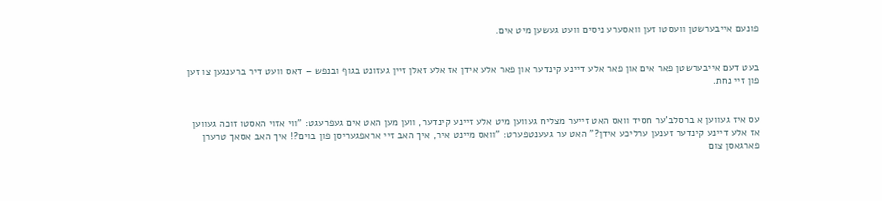פונעם אייבערשטן וועסטו זען וואסערע ניסים וועט געשען מיט אים.


בעט דעם אייבערשטן פאר אים און פאר אלע דיינע קינדער און פאר אלע אידן אז אלע זאלן זיין געזונט בגוף ובנפש – דאס וועט דיר ברענגען צו זען פון זיי נחת.


עס איז געווען א ברסלב'ער חסיד וואס האט זייער מצליח געווען מיט אלע זיינע קינדער, ווען מען האט אים געפרעגט: "ווי אזוי האסטו זוכה געווען אז אלע דיינע קינדער זענען ערליכע אידן?" האט ער געענטפערט: "וואס מיינט איר, איך האב זיי אראפגעריסן פון בוים?! איך האב אסאך טרערן פארגאסן צום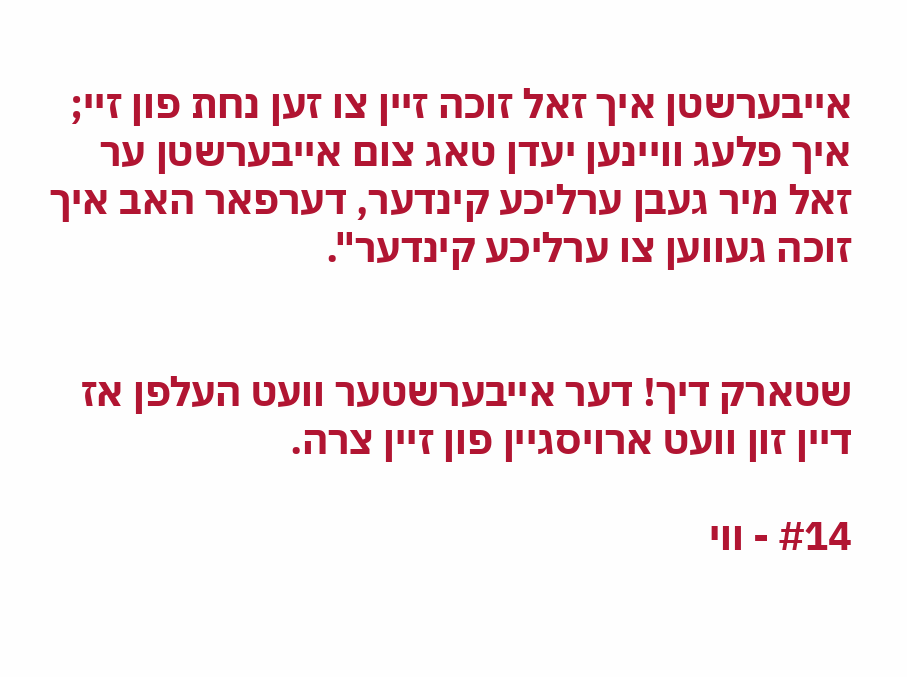אייבערשטן איך זאל זוכה זיין צו זען נחת פון זיי; איך פלעג וויינען יעדן טאג צום אייבערשטן ער זאל מיר געבן ערליכע קינדער, דערפאר האב איך זוכה געווען צו ערליכע קינדער".


שטארק דיך! דער אייבערשטער וועט העלפן אז דיין זון וועט ארויסגיין פון זיין צרה.

#14 - ווי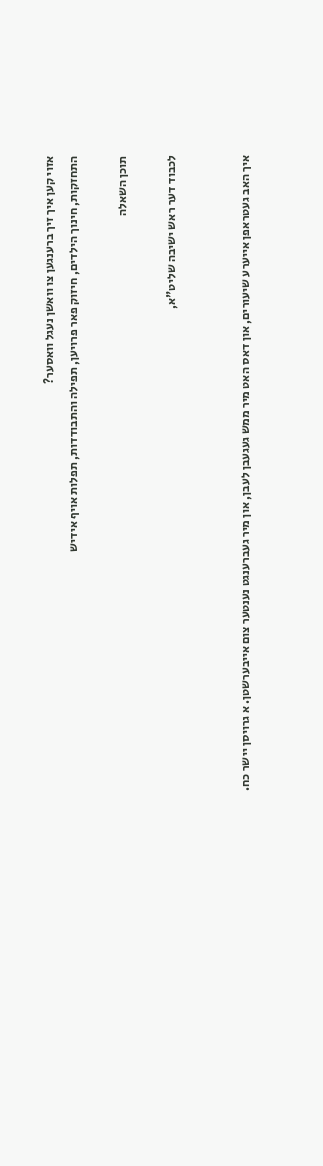אזוי קען איך זיך ברענגען צו וואשן נעגל וואסער?
התחזקות, חינוך הילדים, חיזוק פאר פרויען, תפילה והתבודדות, תפלות אויף אידיש

תוכן השאלה

לכבוד דער ראש ישיבה שליט"א,


איך האב געטראפן אייערע שיעורים, און דאס האט מיר ממש געגעבן לעבן, און מיר געברענגט נענטער צום אייבערשטן. א גרויסן יישר כח.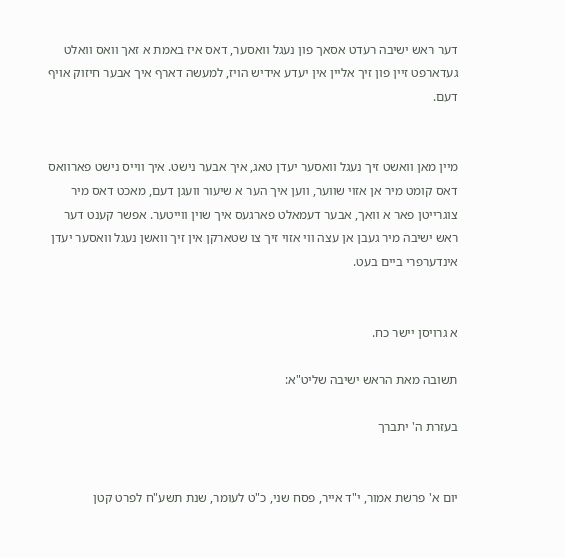דער ראש ישיבה רעדט אסאך פון נעגל וואסער, דאס איז באמת א זאך וואס וואלט געדארפט זיין פון זיך אליין אין יעדע אידיש הויז, למעשה דארף איך אבער חיזוק אויף דעם.


מיין מאן וואשט זיך נעגל וואסער יעדן טאג, איך אבער נישט. איך ווייס נישט פארוואס דאס קומט מיר אן אזוי שווער, ווען איך הער א שיעור וועגן דעם, מאכט דאס מיר צוגרייטן פאר א וואך, אבער דעמאלט פארגעס איך שוין ווייטער. אפשר קענט דער ראש ישיבה מיר געבן אן עצה ווי אזוי זיך צו שטארקן אין זיך וואשן נעגל וואסער יעדן אינדערפרי ביים בעט.


א גרויסן יישר כח.

תשובה מאת הראש ישיבה שליט"א:

בעזרת ה' יתברך


יום א' פרשת אמור, י"ד אייר, פסח שני, כ"ט לעומר, שנת תשע"ח לפרט קטן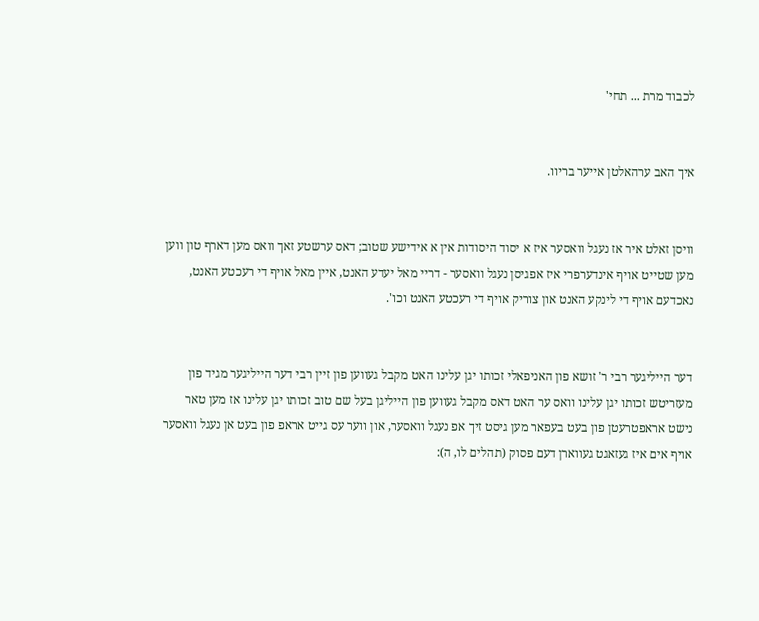לכבוד מרת ... תחי'


איך האב ערהאלטן אייער בריוו.


וויסן זאלט איר אז נעגל וואסער איז א יסוד היסודות אין א אידישע שטוב; דאס ערשטע זאך וואס מען דארף טון ווען מען שטייט אויף אינדערפרי איז אפגיסן נעגל וואסער - דריי מאל יעדע האנט, איין מאל אויף די רעכטע האנט, נאכדעם אויף די לינקע האנט און צוריק אויף די רעכטע האנט וכו'.


דער הייליגער רבי ר' זושא פון האניפאלי זכותו יגן עלינו האט מקבל געווען פון זיין רבי דער הייליגער מגיד פון מעזריטש זכותו יגן עלינו וואס ער האט דאס מקבל געווען פון הייליגן בעל שם טוב זכותו יגן עלינו אז מען טאר נישט אראפטרעטן פון בעט בעפאר מען גיסט זיך אפ נעגל וואסער, און ווער עס גייט אראפ פון בעט אן נעגל וואסער אויף אים איז געזאגט געווארן דעם פסוק (תהלים לו, ה):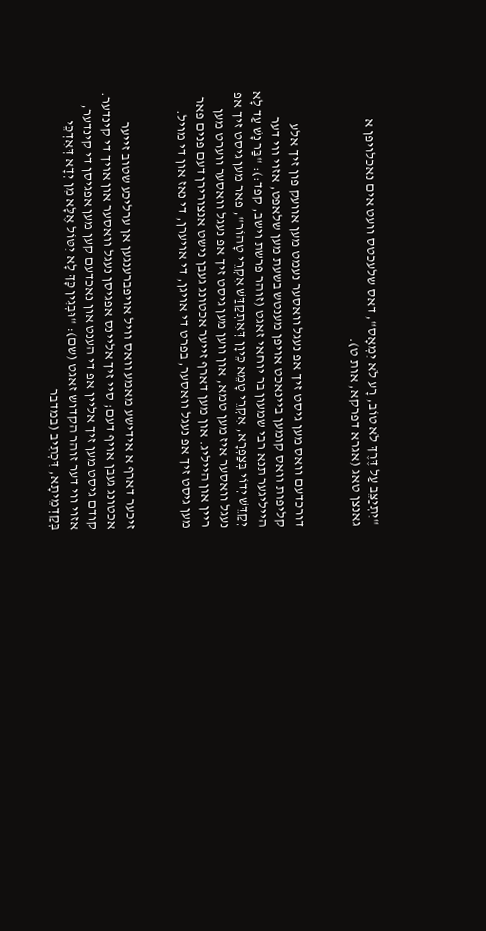"יִתְיַצֵּב עַל דֶּרֶךְ לֹא טוֹב, רָע לֹא יִמְאָס", דאס שלעכטס וועט אים נאכלויפן א גאנצן טאג (אגרא דפרקא, אות ט).


דורכדעם וואס מען גיסט זיך אפ נעגל וואסער נעמט מען אוועק פון זיך אלע קליפות וואס קומען ביינאכט אויפן מענטש בשעת מען שלאפט, אזוי ווי דער הייליגער תנא רבי שמעון בר יוחאי זאגט (זוהר פרשת וישב, קפד:): "בַּר נָשׁ עַד לָא יְקַדֵּשׁ יְדוֹי בְּצַפְרָא, אִקְרֵי טָמֵא כֵּיוָן דְּאִתְקַדַּשׁ אִקְרֵי טָהוֹר", פאר מען גיסט זיך אפ נעגל וואסער איז מען טמא, און ווען מען גיסט זיך אפ נעגל וואסער ווערט מען ריין און הייליג. און מען דארף זייער אכטונג געבן נישט אנצורירן דעם פנים פאר מען גיסט זיך אפ נעגל וואסער, בפרט די אויגן, די אויערן, די נאז און די מויל.


זיכער דארף א אידישע מאמע וואס וויל אויפברענגען אן ערליכע שטוב זייער אכטונג געבן אויף דעם; סיי זיך אליינס אפגיסן נעגל וואסער און אויך די קינדער. קודם גיסט מען זיך אליין אפ די הענט און נאכדעם קען מען אפגיסן די קינדער, אזוי ווי דער זוהר הקדוש זאגט (שם): "וּבְגִין כָּךְ לָא יִטּוֹל אֶלָּא מִן יְדָא דְּאִדְכֵּי בְּקַדְמֵיתָא, דִּכְתִיב (במדבר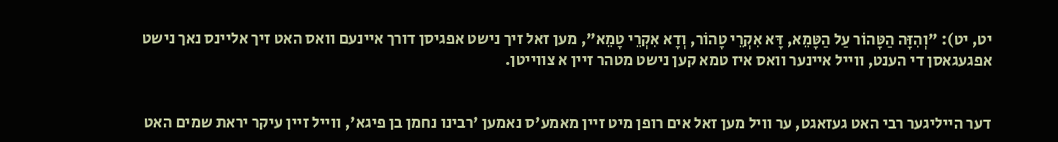יט, יט): "וְהִזָּה הַטָּהוֹר עַל הַטָּמֵא, דָּא אִקְרֵי טָהוֹר, וְדָא אִקְרֵי טָמֵא", מען זאל זיך נישט אפגיסן דורך איינעם וואס האט זיך אליינס נאך נישט אפגעגאסן די הענט, ווייל איינער וואס איז טמא קען נישט מטהר זיין א צווייטן.


דער הייליגער רבי האט געזאגט, ער וויל מען זאל אים רופן מיט זיין מאמע'ס נאמען 'רבינו נחמן בן פיגא', ווייל זיין עיקר יראת שמים האט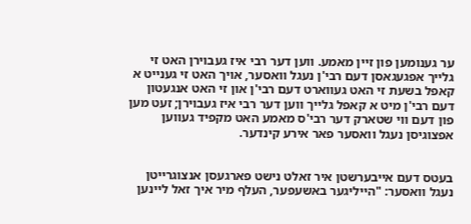ער גענומען פון זיין מאמע. ווען דער רבי איז געבוירן האט זי גלייך אפגעגאסן דעם רבי'ן נעגל וואסער, אויך האט זי גענייט א קאפל בשעת זי האט געווארט דעם רבי'ן און זי האט אנגעטון דעם רבי'ן מיט א קאפל גלייך ווען דער רבי איז געבוירן; זעט מען פון דעם ווי שטארק דער רבי'ס מאמע האט מקפיד געווען אפצוגיסן נעגל וואסער פאר אירע קינדער.


בעטס דעם אייבערשטן איר זאלט נישט פארגעסן אנצוגרייטן נעגל וואסער: "הייליגער באשעפער, העלף מיר איך זאל ליינען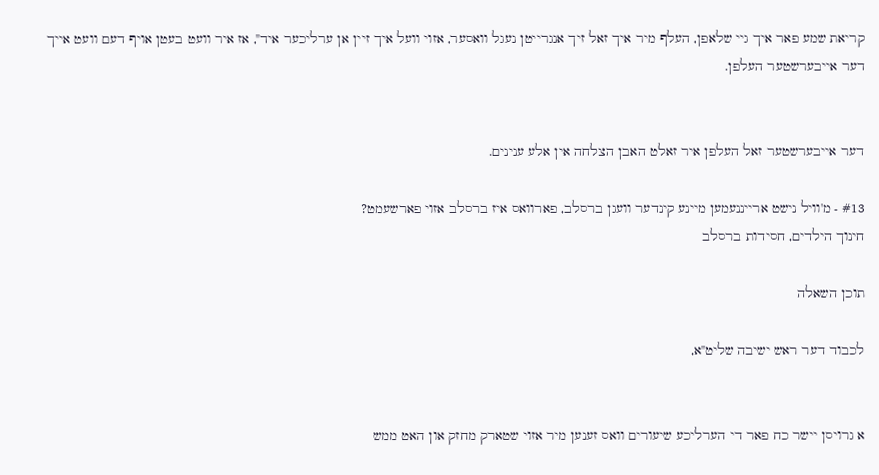קריאת שמע פאר איך גיי שלאפן, העלף מיר איך זאל זיך אנגרייטן נעגל וואסער, אזוי וועל איך זיין אן ערליכער איד", אז איר וועט בעטן אויף דעם וועט אייך דער אייבערשטער העלפן.


דער אייבערשטער זאל העלפן איר זאלט האבן הצלחה אין אלע ענינים.

#13 - מ'וויל נישט ארייננעמען מיינע קינדער וועגן ברסלב, פארוואס איז ברסלב אזוי פארשעמט?
חינוך הילדים, חסידות ברסלב

תוכן השאלה

לכבוד דער ראש ישיבה שליט"א,


א גרויסן יישר כח פאר די הערליכע שיעורים וואס זענען מיר אזוי שטארק מחזק און האט ממש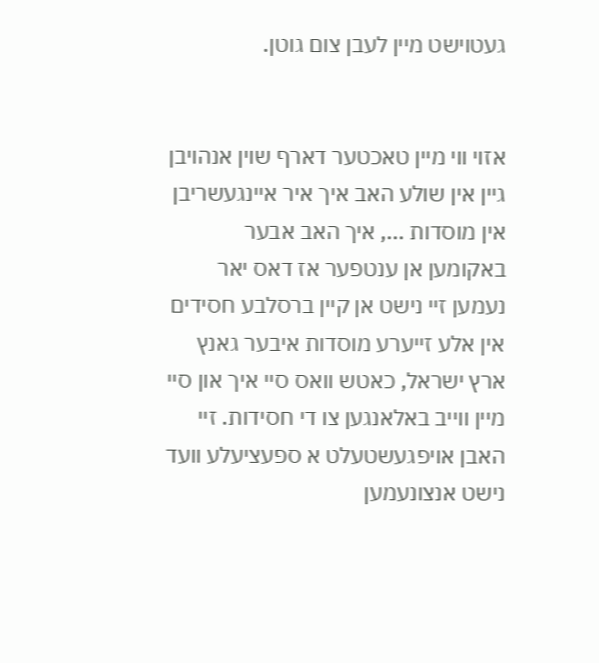געטוישט מיין לעבן צום גוטן.


אזוי ווי מיין טאכטער דארף שוין אנהויבן גיין אין שולע האב איך איר איינגעשריבן אין מוסדות ..., איך האב אבער באקומען אן ענטפער אז דאס יאר נעמען זיי נישט אן קיין ברסלבע חסידים אין אלע זייערע מוסדות איבער גאנץ ארץ ישראל, כאטש וואס סיי איך און סיי מיין ווייב באלאנגען צו די חסידות. זיי האבן אויפגעשטעלט א ספעציעלע וועד נישט אנצונעמען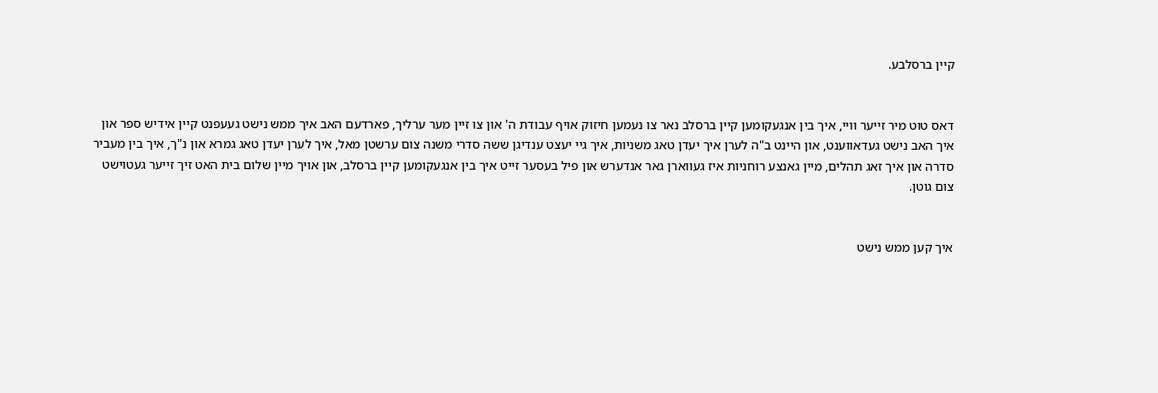קיין ברסלבע.


דאס טוט מיר זייער וויי, איך בין אנגעקומען קיין ברסלב נאר צו נעמען חיזוק אויף עבודת ה' און צו זיין מער ערליך, פארדעם האב איך ממש נישט געעפנט קיין אידיש ספר און איך האב נישט געדאווענט, און היינט ב"ה לערן איך יעדן טאג משניות, איך גיי יעצט ענדיגן ששה סדרי משנה צום ערשטן מאל, איך לערן יעדן טאג גמרא און נ"ך, איך בין מעביר סדרה און איך זאג תהלים, מיין גאנצע רוחניות איז געווארן גאר אנדערש און פיל בעסער זייט איך בין אנגעקומען קיין ברסלב, און אויך מיין שלום בית האט זיך זייער געטוישט צום גוטן.


איך קען ממש נישט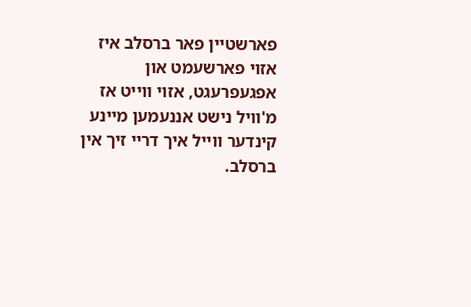פארשטיין פאר ברסלב איז אזוי פארשעמט און אפגעפרעגט, אזוי ווייט אז מ'וויל נישט אננעמען מיינע קינדער ווייל איך דריי זיך אין ברסלב.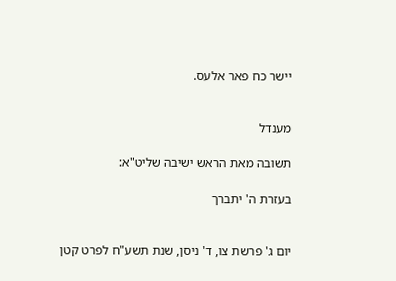יישר כח פאר אלעס.


מענדל

תשובה מאת הראש ישיבה שליט"א:

בעזרת ה' יתברך


יום ג' פרשת צו, ד' ניסן, שנת תשע"ח לפרט קטן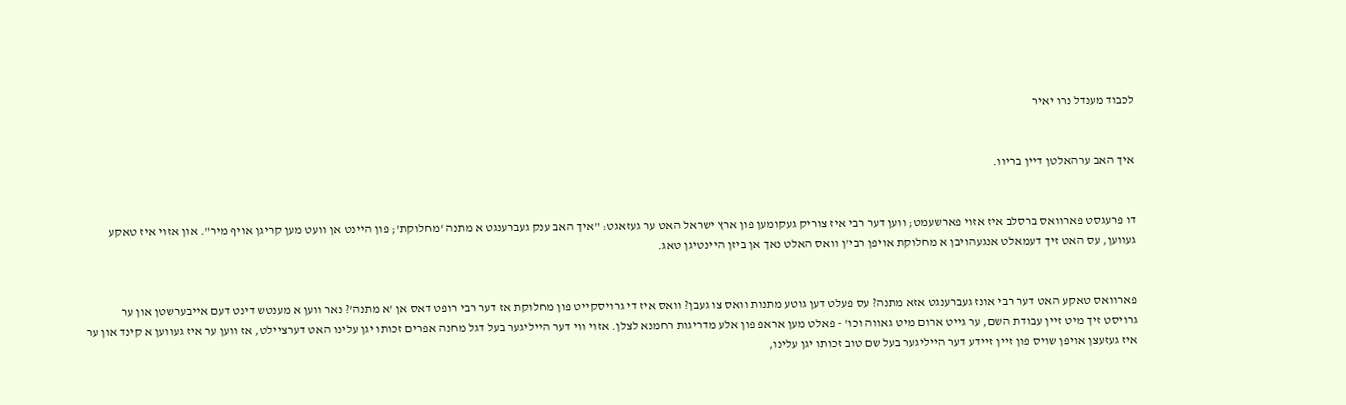לכבוד מענדל נרו יאיר


איך האב ערהאלטן דיין בריוו.


דו פרעגסט פארוואס ברסלב איז אזוי פארשעמט; ווען דער רבי איז צוריק געקומען פון ארץ ישראל האט ער געזאגט: "איך האב ענק געברענגט א מתנה 'מחלוקת'; פון היינט אן וועט מען קריגן אויף מיר". און אזוי איז טאקע געווען, עס האט זיך דעמאלט אנגעהויבן א מחלוקת אויפן רבי'ן וואס האלט נאך אן ביזן היינטיגן טאג.


פארוואס טאקע האט דער רבי אונז געברענגט אזא מתנה? עס פעלט דען גוטע מתנות וואס צו געבן? וואס איז די גרויסקייט פון מחלוקת אז דער רבי רופט דאס אן 'א מתנה'? נאר ווען א מענטש דינט דעם אייבערשטן און ער גרויסט זיך מיט זיין עבודת השם, ער גייט ארום מיט גאווה וכו' - פאלט מען אראפ פון אלע מדריגות רחמנא לצלן. אזוי ווי דער הייליגער בעל דגל מחנה אפרים זכותו יגן עלינו האט דערציילט, אז ווען ער איז געווען א קינד און ער איז געזעצן אויפן שויס פון זיין זיידע דער הייליגער בעל שם טוב זכותו יגן עלינו,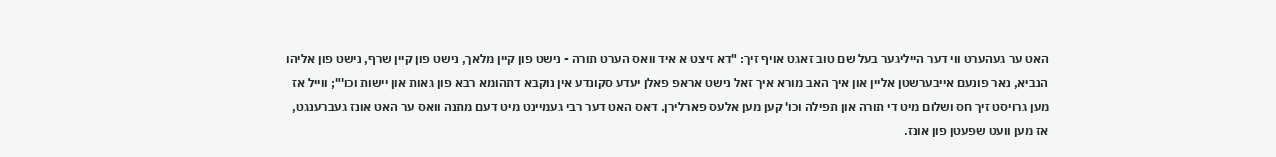האט ער געהערט ווי דער הייליגער בעל שם טוב זאגט אויף זיך: "דא זיצט א איד וואס הערט תורה - נישט פון קיין מלאך, נישט פון קיין שרף, נישט פון אליהו הנביא, נאר פונעם אייבערשטן אליין און איך האב מורא איך זאל נישט אראפ פאלן יעדע סקונדע אין נוקבא דתהומא רבא פון גאות און יישות וכו'"; ווייל אז מען גרויסט זיך חס ושלום מיט די תורה און תפילה וכו' קען מען אלעס פארלירן. דאס האט דער רבי געמיינט מיט דעם מתנה וואס ער האט אונז געברענגט, אז מען וועט שפעטן פון אונז.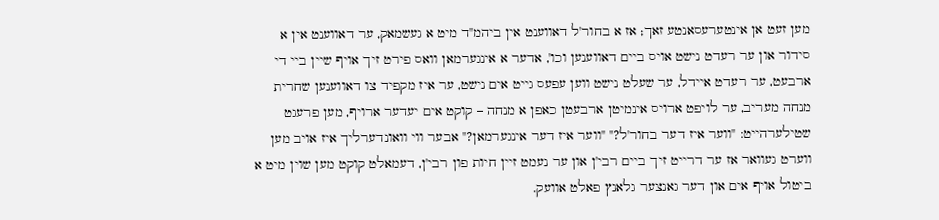מען זעט אן אינטערעסאנטע זאך; אז א בחור'ל דאווענט אין ביהמ"ד מיט א געשמאק, ער דאווענט אין א סידור און ער רעדט נישט אויס ביים דאווענען וכו', אדער א אינגערמאן וואס פירט זיך אויף שיין ביי די ארבעט, ער רעדט איידל, ער שעלט נישט ווען עפעס גייט אים נישט, ער איז מקפיד צו דאווענען שחרית מנחה מעריב, ער לויפט ארויס אינמיטן ארבעטן כאפן א מנחה – קוקט אים יעדער ארויף, מען פרעגט שטילערהייט: "ווער איז דער בחור'ל?" "ווער איז דער אינגערמאן?" אבער ווי וואונדערליך איז אויב מען ווערט געוואר אז ער דרייט זיך ביים רבי'ן און ער נעמט זיין חיות פון רבי'ן, דעמאלט קוקט מען שוין מיט א ביטול אויף אים און דער גאנצער גלאנץ פאלט אוועק.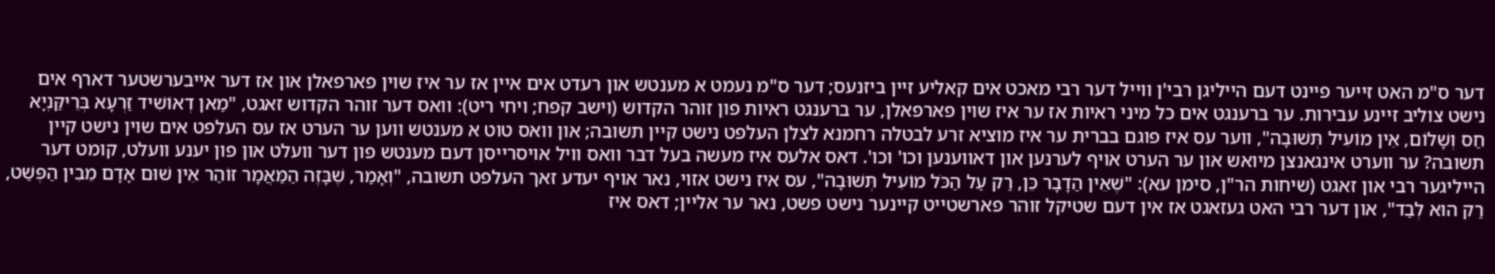דער ס"מ האט זייער פיינט דעם הייליגן רבי'ן ווייל דער רבי מאכט אים קאליע זיין ביזנעס; דער ס"מ נעמט א מענטש און רעדט אים איין אז ער איז שוין פארפאלן און אז דער אייבערשטער דארף אים נישט צוליב זיינע עבירות. ער ברענגט אים כל מיני ראיות אז ער איז שוין פארפאלן, ער ברענגט ראיות פון זוהר הקדוש (וישב קפח; ויחי ריט): וואס דער זוהר הקדוש זאגט, "מַאן דְאוֹשִׁיד זַרְעָא בְּרֵיקַּנְיָא חַס וְשָׁלוֹם, אֵין מוֹעִיל תְּשׁוּבָה", ווער עס איז פוגם בברית ער איז מוציא זרע לבטלה רחמנא לצלן העלפט נישט קיין תשובה; און וואס טוט א מענטש ווען ער הערט אז עס העלפט אים שוין נישט קיין תשובה? ער ווערט אינגאנצן מיואש און ער הערט אויף לערנען און דאווענען וכו' וכו'. דאס אלעס איז מעשה בעל דבר וואס וויל אויסרייסן דעם מענטש פון דער וועלט און פון יענע וועלט, קומט דער הייליגער רבי און זאגט (שיחות הר"ן, סימן עא): "שֶׁאֵין הַדָבָר כֵּן, רַק עַל הַכֹּל מוֹעִיל תְּשׁוּבָה", עס איז נישט אזוי, נאר אויף יעדע זאך העלפט תשובה, "וְאָמַר, שֶׁבָּזֶה הַמַּאֲמָר זוֹהַר אֵין שׁוּם אָדָם מֵבִין הַפְּשַׁט, רַק הוּא לְבַד", און דער רבי האט געזאגט אז אין דעם שטיקל זוהר פארשטייט קיינער נישט פשט, נאר ער אליין; דאס איז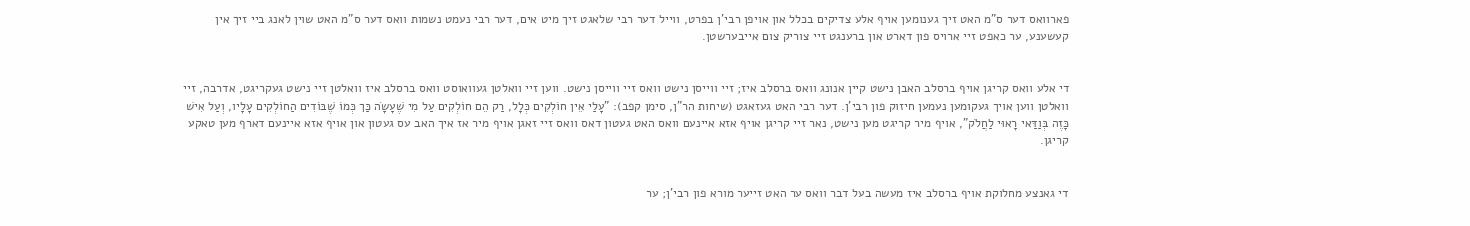פארוואס דער ס"מ האט זיך גענומען אויף אלע צדיקים בכלל און אויפן רבי'ן בפרט, ווייל דער רבי שלאגט זיך מיט אים, דער רבי נעמט נשמות וואס דער ס"מ האט שוין לאנג ביי זיך אין קעשענע, ער כאפט זיי ארויס פון דארט און ברענגט זיי צוריק צום אייבערשטן.


די אלע וואס קריגן אויף ברסלב האבן נישט קיין אנונג וואס ברסלב איז; זיי ווייסן נישט וואס זיי ווייסן נישט. ווען זיי וואלטן געוואוסט וואס ברסלב איז וואלטן זיי נישט געקריגט, אדרבה, זיי וואלטן ווען אויך געקומען נעמען חיזוק פון רבי'ן. דער רבי האט געזאגט (שיחות הר"ן, סימן קפב): "עָלַי אֵין חוֹלְקִים כְּלָל, רַק הֵם חוֹלְקִים עַל מִי שֶׁעָשָֹה כַּך כְּמוֹ שֶׁבּוֹדִים הַחוֹלְקִים עָלָיו, וְעַל אִישׁ כָּזֶה בְּוַדַּאי רָאוּי לַחֲלֹק", אויף מיר קריגט מען נישט, נאר זיי קריגן אויף אזא איינעם וואס האט געטון דאס וואס זיי זאגן אויף מיר אז איך האב עס געטון און אויף אזא איינעם דארף מען טאקע קריגן.


די גאנצע מחלוקת אויף ברסלב איז מעשה בעל דבר וואס ער האט זייער מורא פון רבי'ן; ער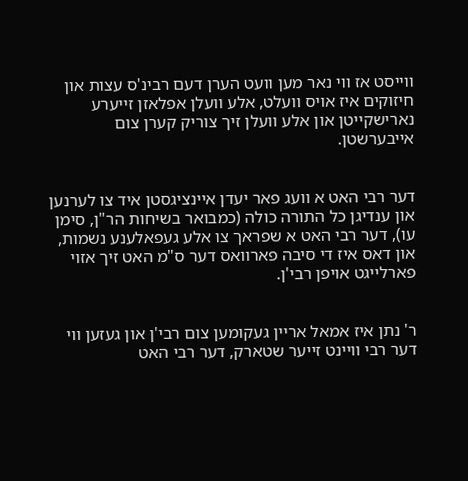ווייסט אז ווי נאר מען וועט הערן דעם רבינ'ס עצות און חיזוקים איז אויס וועלט, אלע וועלן אפלאזן זייערע נארישקייטן און אלע וועלן זיך צוריק קערן צום אייבערשטן.


דער רבי האט א וועג פאר יעדן איינציגסטן איד צו לערנען און ענדיגן כל התורה כולה (כמבואר בשיחות הר"ן, סימן עו), דער רבי האט א שפראך צו אלע געפאלענע נשמות, און דאס איז די סיבה פארוואס דער ס"מ האט זיך אזוי פארלייגט אויפן רבי'ן.


ר' נתן איז אמאל אריין געקומען צום רבי'ן און געזען ווי דער רבי וויינט זייער שטארק, דער רבי האט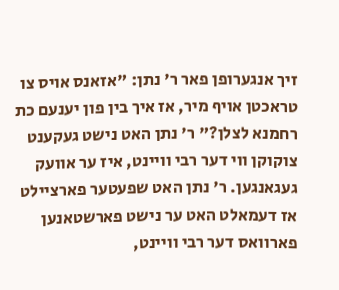זיך אנגערופן פאר ר' נתן: "אזאנס אויס צו טראכטן אויף מיר, אז איך בין פון יענעם כת רחמנא לצלן?" ר' נתן האט נישט געקענט צוקוקן ווי דער רבי וויינט, איז ער אוועק געגאנגען. ר' נתן האט שפעטער פארציילט אז דעמאלט האט ער נישט פארשטאנען פארוואס דער רבי וויינט,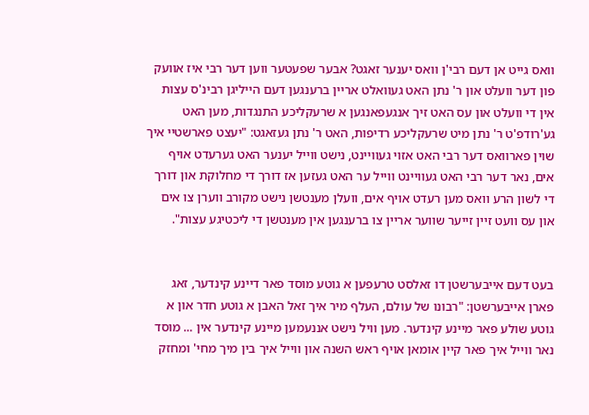וואס גייט אן דעם רבי'ן וואס יענער זאגט? אבער שפעטער ווען דער רבי איז אוועק פון דער וועלט און ר' נתן האט געוואלט אריין ברענגען דעם הייליגן רבינ'ס עצות אין די וועלט און עס האט זיך אנגעפאנגען א שרעקליכע התנגדות, מען האט גע'רודפ'ט ר' נתן מיט שרעקליכע רדיפות, האט ר' נתן געזאגט: "יעצט פארשטיי איך שוין פארוואס דער רבי האט אזוי געוויינט, נישט ווייל יענער האט גערעדט אויף אים, נאר דער רבי האט געוויינט ווייל ער האט געזען אז דורך די מחלוקת און דורך די לשון הרע וואס מען רעדט אויף אים, וועלן מענטשן נישט מקורב ווערן צו אים און עס וועט זיין זייער שווער אריין צו ברענגען אין מענטשן די ליכטיגע עצות".


בעט דעם אייבערשטן דו זאלסט טרעפען א גוטע מוסד פאר דיינע קינדער, זאג פארן אייבערשטן: "רבונו של עולם, העלף מיר איך זאל האבן א גוטע חדר און א גוטע שולע פאר מיינע קינדער. מען וויל נישט אננעמען מיינע קינדער אין ... מוסד נאר ווייל איך פאר קיין אומאן אויף ראש השנה און ווייל איך בין מיך מחי' ומחזק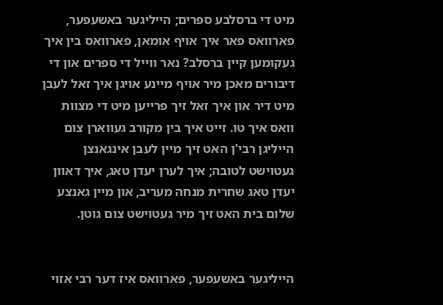מיט די ברסלבע ספרים; הייליגער באשעפער, פארוואס פאר איך אויף אומאן, פארוואס בין איך געקומען קיין ברסלב? נאר ווייל די ספרים און די דיבורים מאכן מיר אויף מיינע אויגן איך זאל לעבן מיט דיר און איך זאל זיך פרייען מיט די מצוות וואס איך טו. זייט איך בין מקורב געווארן צום הייליגן רבי'ן האט זיך מיין לעבן אינגאנצן געטוישט לטובה; איך לערן יעדן טאג, איך דאוון יעדן טאג שחרית מנחה מעריב, און מיין גאנצע שלום בית האט זיך מיר געטוישט צום גוטן.


הייליגער באשעפער, פארוואס איז דער רבי אזוי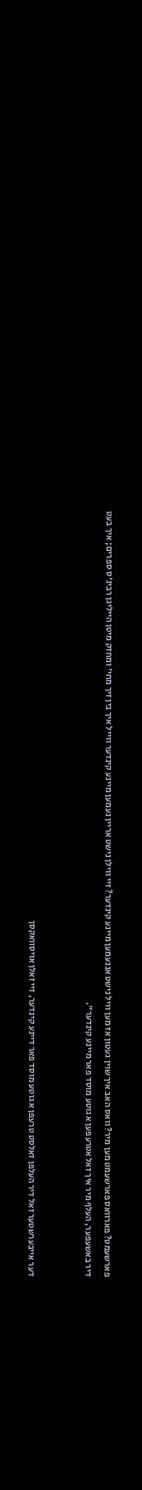פארשעמט? פארוואס פארשעמט מען מיר? וואס האב איך שוין געטון אז מען וויל נישט אננעמען מיינע קינדער? זיי ווילן נישט אריין נעמען מיינע קינדער ווייל איך בין זיך מחי' ומחזק מיטן הייליגן רבינ'ס ספרים; איך בעט דיר באשעפער, העלף מיר איך זאל אטרעפען א גוטע מוסד פאר מיינע קינדער".


דער אייבערשטער זאל דיר העלפן זאלסט טרעפן א גוטע מוסד פאר דיינע קינדער, זיי זאלן אויסוואקסן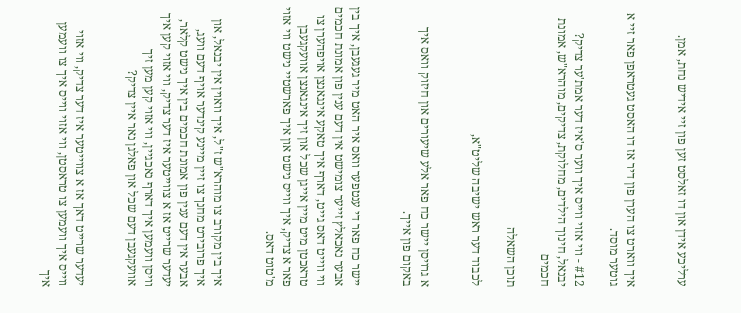ערליכע אידן און דו זאלסט זען פון זיי אידיש נחת, אמן.


איך ווארט צו הערן פון דיר אז דו האסט געטראפן פאר זיי א גוטער מוסד.

#12 - ווי אזוי ווייס איך ווער ס'איז דער אמת'ער צדיק?
יבנאל, חינוך הילדים, מחלוקת, צדיקים, מוהרא"ש, אמונת חכמים

תוכן השאלה

לכבוד דער ראש ישיבה שליט"א,


א גרויסן יישר כח פאר אלע שיעורים און חיזוק וואס איך באקום פון אייך.


יישר כח פאר די ענטפער וואס איר האט מיר געגעבן, איך בין אבער נאכאלץ זייער צומישט אין דעם ענין פון אמונת חכמים ווי ווייט דאס גייט, דארף איך טאקע אינגאנצן אויפהערן צו טראכטן מיט מיין אייגן שכל און זיך אינגאנצן אוועקגעבן פאר א צדיק, איך ווייס נישט און איך פארשטיי נישט ווי אזוי מ'טוט דאס.


איך בין מקורב צו מוהרא"ש ז"ל, איך וואוין אין יבנאל, און איך פרובירט מחנך צו זיין מיינע קינדער אויף דעם וועג, אבער אין דעם ענין פון אמונת חכמים בין איך נישט קלאר, יעדער שרייט אז א צווייטער איז דער צדיק, ווי אזוי קען איך וויסן וועמען איך דארף נאכגיין, ווי אזוי קען מען זיך אוועקגעבן דעם שכל און פאלגן נאר איין צדיק?


יעדער שרייט דאך אז א צווייטער איז דער צדיק, ווי אזוי ווייס איך וועמען צו טראסטן, ווי אזוי ווייס איך צו וועמען איך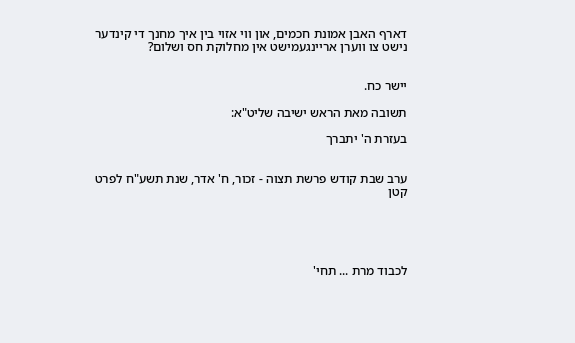דארף האבן אמונת חכמים, און ווי אזוי בין איך מחנך די קינדער נישט צו ווערן אריינגעמישט אין מחלוקת חס ושלום?


יישר כח.

תשובה מאת הראש ישיבה שליט"א:

בעזרת ה' יתברך


ערב שבת קודש פרשת תצוה - זכור, ח' אדר, שנת תשע"ח לפרט קטן





לכבוד מרת ... תחי'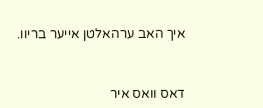איך האב ערהאלטן אייער בריוו.


דאס וואס איר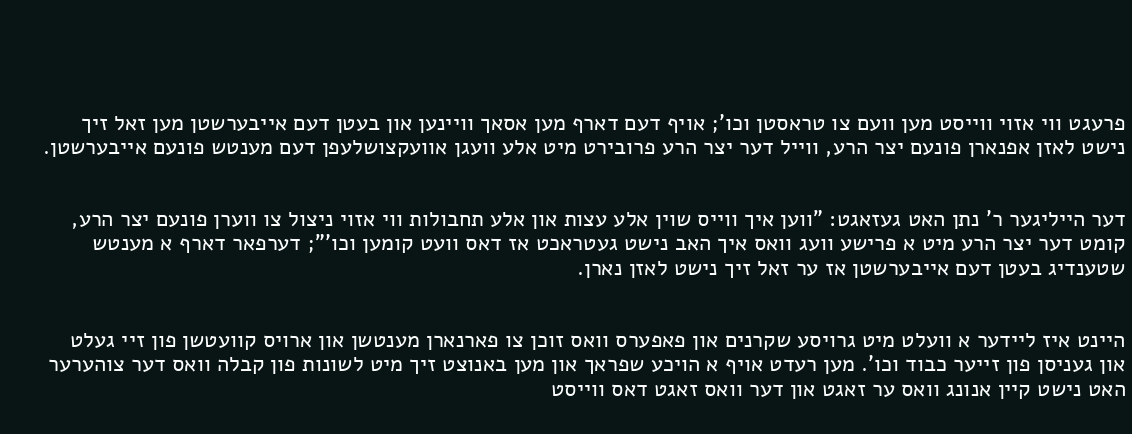פרעגט ווי אזוי ווייסט מען וועם צו טראסטן וכו'; אויף דעם דארף מען אסאך וויינען און בעטן דעם אייבערשטן מען זאל זיך נישט לאזן אפנארן פונעם יצר הרע, ווייל דער יצר הרע פרובירט מיט אלע וועגן אוועקצושלעפן דעם מענטש פונעם אייבערשטן.


דער הייליגער ר' נתן האט געזאגט: "ווען איך ווייס שוין אלע עצות און אלע תחבולות ווי אזוי ניצול צו ווערן פונעם יצר הרע, קומט דער יצר הרע מיט א פרישע וועג וואס איך האב נישט געטראכט אז דאס וועט קומען וכו'"; דערפאר דארף א מענטש שטענדיג בעטן דעם אייבערשטן אז ער זאל זיך נישט לאזן נארן.


היינט איז ליידער א וועלט מיט גרויסע שקרנים און פאפערס וואס זוכן צו פארנארן מענטשן און ארויס קוועטשן פון זיי געלט און געניסן פון זייער כבוד וכו'. מען רעדט אויף א הויכע שפראך און מען באנוצט זיך מיט לשונות פון קבלה וואס דער צוהערער האט נישט קיין אנונג וואס ער זאגט און דער וואס זאגט דאס ווייסט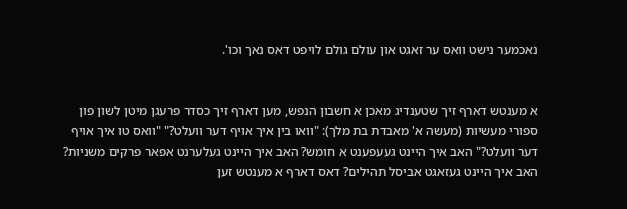נאכמער נישט וואס ער זאגט און עולם גולם לויפט דאס נאך וכו'.


א מענטש דארף זיך שטענדיג מאכן א חשבון הנפש, מען דארף זיך כסדר פרעגן מיטן לשון פון ספורי מעשיות (מעשה א' מאבדת בת מלך): "וואו בין איך אויף דער וועלט?" "וואס טו איך אויף דער וועלט?" האב איך היינט געעפענט א חומש? האב איך היינט געלערנט אפאר פרקים משניות? האב איך היינט געזאגט אביסל תהילים? דאס דארף א מענטש זען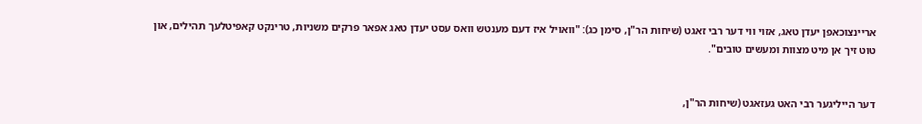אריינצוכאפן יעדן טאג, אזוי ווי דער רבי זאגט (שיחות הר"ן, סימן כג): "וואויל איז דעם מענטש וואס עסט יעדן טאג אפאר פרקים משניות, טרינקט קאפיטלעך תהילים, און טוט זיך אן מיט מצוות ומעשים טובים".


דער הייליגער רבי האט געזאגט (שיחות הר"ן,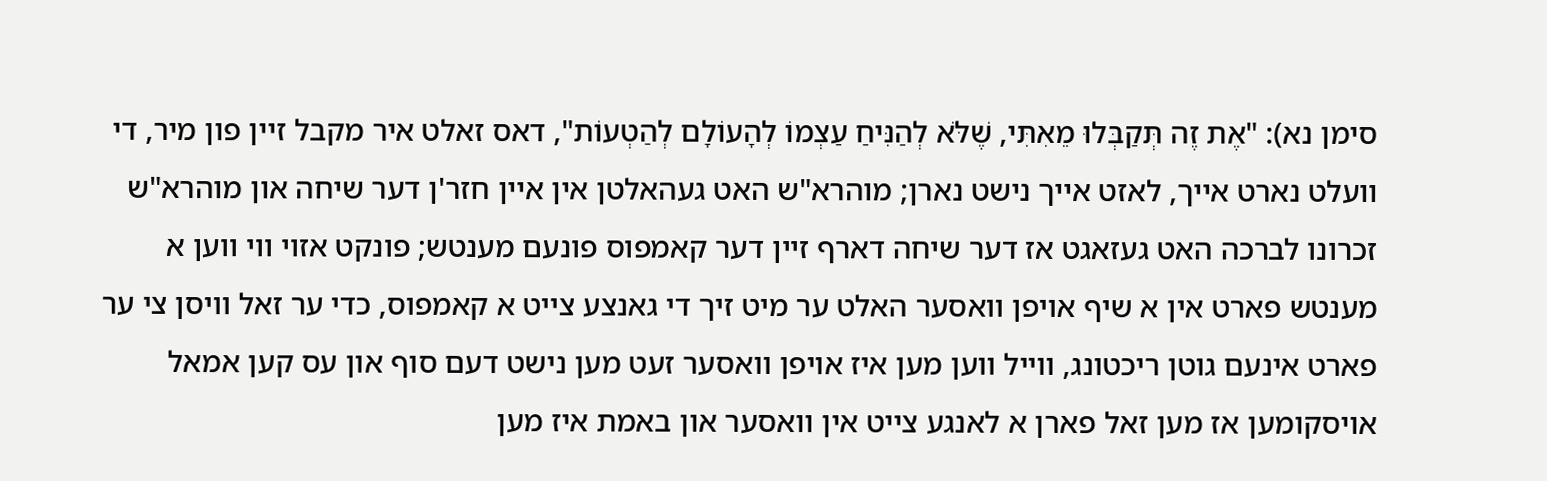סימן נא): "אֶת זֶה תְּקַבְּלוּ מֵאִתִּי, שֶׁלֹּא לְהַנִּיחַ עַצְמוֹ לְהָעוֹלָם לְהַטְעוֹת", דאס זאלט איר מקבל זיין פון מיר, די וועלט נארט אייך, לאזט אייך נישט נארן; מוהרא"ש האט געהאלטן אין איין חזר'ן דער שיחה און מוהרא"ש זכרונו לברכה האט געזאגט אז דער שיחה דארף זיין דער קאמפוס פונעם מענטש; פונקט אזוי ווי ווען א מענטש פארט אין א שיף אויפן וואסער האלט ער מיט זיך די גאנצע צייט א קאמפוס, כדי ער זאל וויסן צי ער פארט אינעם גוטן ריכטונג, ווייל ווען מען איז אויפן וואסער זעט מען נישט דעם סוף און עס קען אמאל אויסקומען אז מען זאל פארן א לאנגע צייט אין וואסער און באמת איז מען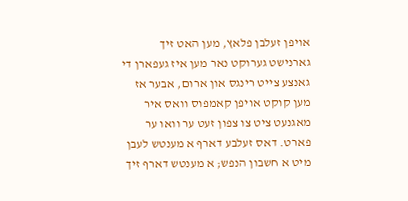אויפן זעלבן פלאץ, מען האט זיך גארנישט גערוקט נאר מען איז געפארן די גאנצע צייט רינגס און ארום, אבער אז מען קוקט אויפן קאמפוס וואס איר מאגנעט ציט צו צפון זעט ער וואו ער פארט. דאס זעלבע דארף א מענטש לעבן מיט א חשבון הנפש; א מענטש דארף זיך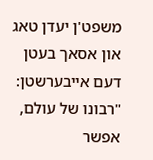משפט'ן יעדן טאג און אסאך בעטן דעם אייבערשטן: "רבונו של עולם, אפשר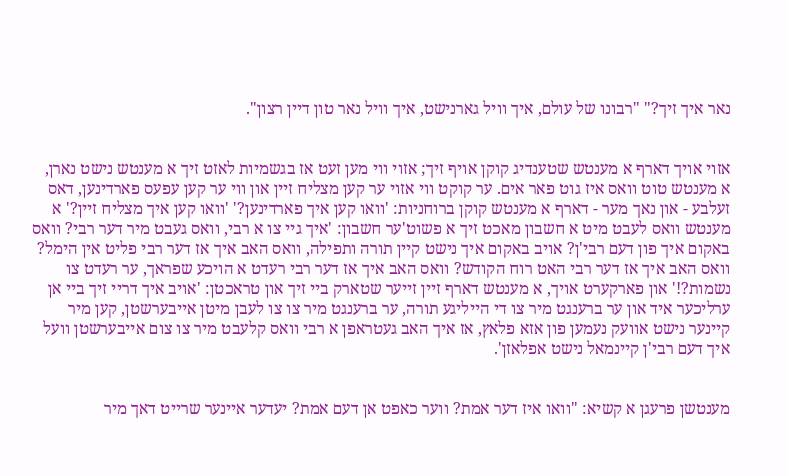נאר איך זיך?" "רבונו של עולם, איך וויל גארנישט, איך וויל נאר טון דיין רצון".


אזוי אויך דארף א מענטש שטענדיג קוקן אויף זיך; אזוי ווי מען זעט אז בגשמיות לאזט זיך א מענטש נישט נארן, א מענטש טוט וואס איז גוט פאר אים. ער קוקט ווי אזוי ער קען מצליח זיין און ווי ער קען עפעס פארדינען, דאס זעלבע - און נאך מער - דארף א מענטש קוקן ברוחניות: 'וואו קען איך פארדינען?' 'וואו קען איך מצליח זיין?' א מענטש וואס לעבט מיט א חשבון מאכט זיך א פשוט'ער חשבון: 'איך גיי צו א רבי, וואס געבט מיר דער רבי? וואס באקום איך פון דעם רבי'ן? אויב באקום איך נישט קיין תורה ותפילה, וואס האב איך אז דער רבי פליט אין הימל? וואס האב איך אז דער רבי האט רוח הקודש? וואס האב איך אז דער רבי רעדט א הויכע שפראך, ער רעדט צו נשמות?!' און פארקערט אויך, א מענטש דארף זיין זייער שטארק ביי זיך און טראכטן: 'אויב איך דריי זיך ביי אן ערליכער איד און ער ברענגט מיר צו די הייליגע תורה, ער ברענגט מיר צו צו לעבן מיטן אייבערשטן, קען מיר קיינער נישט אוועק נעמען פון אזא פלאץ, אז איך האב געטראפן א רבי וואס קלעבט מיר צו צום אייבערשטן וועל איך דעם רבי'ן קיינמאל נישט אפלאזן'.


מענטשן פרעגן א קשיא: "וואו איז דער אמת? ווער כאפט אן דעם אמת? יעדער איינער שרייט דאך מיר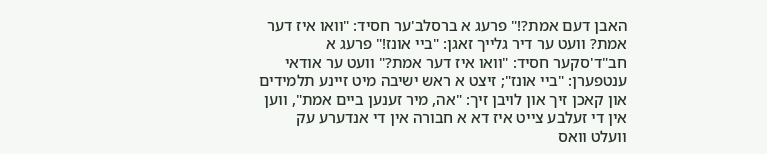האבן דעם אמת?!" פרעג א ברסלב'ער חסיד: "וואו איז דער אמת? וועט ער דיר גלייך זאגן: "ביי אונז!" פרעג א חב"ד'סקער חסיד: "וואו איז דער אמת?" וועט ער אודאי ענטפערן: "ביי אונז"; זיצט א ראש ישיבה מיט זיינע תלמידים און קאכן זיך און לויבן זיך: "אה, מיר זענען ביים אמת", ווען אין די זעלבע צייט איז דא א חבורה אין די אנדערע עק וועלט וואס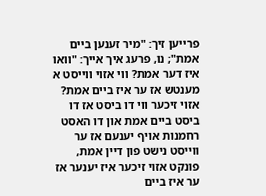פרייען זיך: "מיר זענען ביים אמת"; נו, פרעג איך אייך: "וואו איז דער אמת? ווי אזוי ווייסט א מענטש אז ער איז ביים אמת? אזוי זיכער ווי דו ביסט אז דו ביסט ביים אמת און דו האסט רחמנות אויף יענעם אז ער ווייסט נישט פון דיין אמת, פונקט אזוי זיכער איז יענער אז ער איז ביים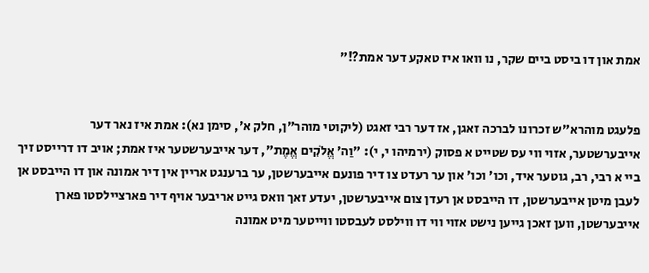אמת און דו ביסט ביים שקר, נו וואו איז טאקע דער אמת?!"


פלעגט מוהרא"ש זכרונו לברכה זאגן, אז דער רבי זאגט (ליקוטי מוהר"ן, חלק א', סימן נא): אמת איז נאר דער אייבערשטער, אזוי ווי עס שטייט א פסוק (ירמיהו י, י): "וַה' אֱלֹקִים אֱמֶת", דער אייבערשטער איז אמת; אויב דו דרייסט זיך ביי א רבי, רב, גוטער איד, וכו' וכו' און ער רעדט צו דיר פונעם אייבערשטן, ער ברענגט אריין אין דיר אמונה און דו הייבסט אן לעבן מיטן אייבערשטן, דו הייבסט אן רעדן צום אייבערשטן, יעדע זאך וואס גייט אריבער אויף דיר פארציילסטו פארן אייבערשטן, ווען זאכן גייען נישט אזוי ווי דו ווילסט לעבסטו ווייטער מיט אמונה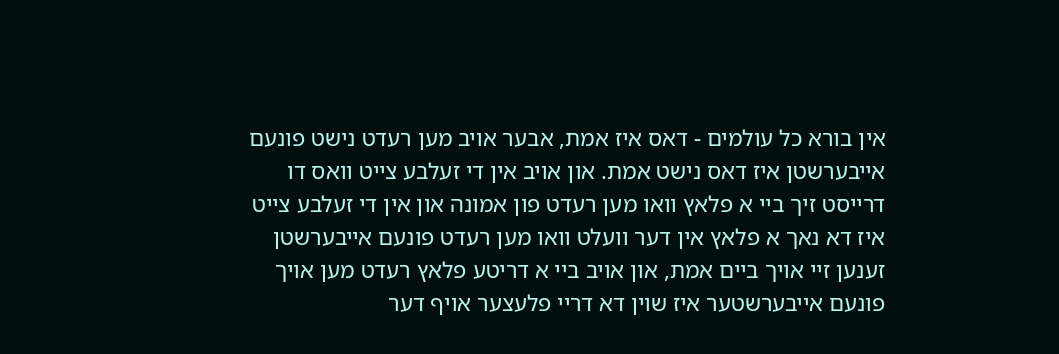אין בורא כל עולמים - דאס איז אמת, אבער אויב מען רעדט נישט פונעם אייבערשטן איז דאס נישט אמת. און אויב אין די זעלבע צייט וואס דו דרייסט זיך ביי א פלאץ וואו מען רעדט פון אמונה און אין די זעלבע צייט איז דא נאך א פלאץ אין דער וועלט וואו מען רעדט פונעם אייבערשטן זענען זיי אויך ביים אמת, און אויב ביי א דריטע פלאץ רעדט מען אויך פונעם אייבערשטער איז שוין דא דריי פלעצער אויף דער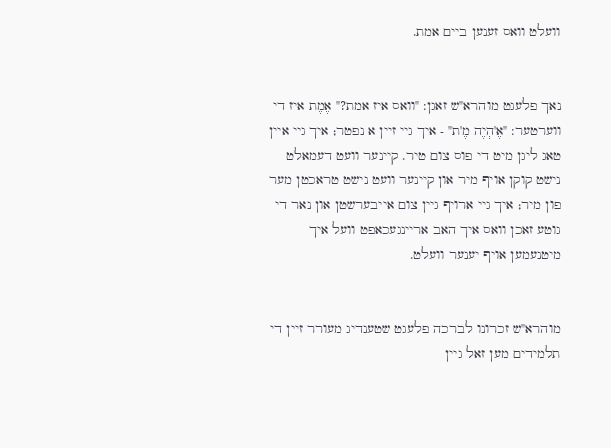וועלט וואס זענען ביים אמת.


נאך פלעגט מוהרא"ש זאגן: "וואס איז אמת?" אֶמֶת איז די ווערטער: "אֶ'הְיֶה מֶ'ת" - איך גיי זיין א נפטר; איך גיי איין טאג ליגן מיט די פוס צום טיר. קיינער וועט דעמאלט נישט קוקן אויף מיר און קיינער וועט נישט טראכטן מער פון מיר; איך גיי ארויף גיין צום אייבערשטן און נאר די גוטע זאכן וואס איך האב אריינגעכאפט וועל איך מיטנעמען אויף יענער וועלט.


מוהרא"ש זכרונו לברכה פלעגט שטענדיג מעורר זיין די תלמידים מען זאל גיין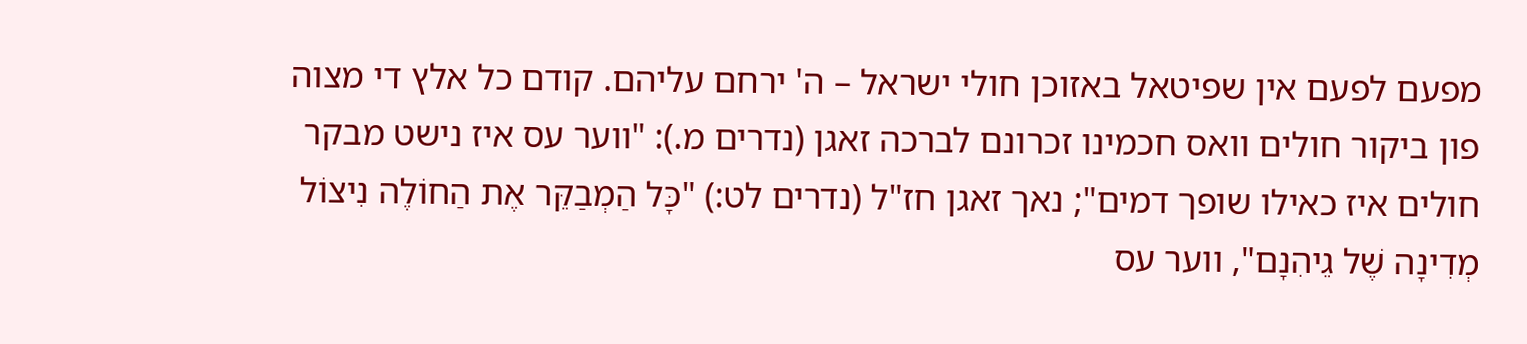מפעם לפעם אין שפיטאל באזוכן חולי ישראל – ה' ירחם עליהם. קודם כל אלץ די מצוה פון ביקור חולים וואס חכמינו זכרונם לברכה זאגן (נדרים מ.): "ווער עס איז נישט מבקר חולים איז כאילו שופך דמים"; נאך זאגן חז"ל (נדרים לט:) "כָּל הַמְבַקֵּר אֶת הַחוֹלֶה נִיצוֹל מְדִינָה שֶׁל גֵיהִנָם", ווער עס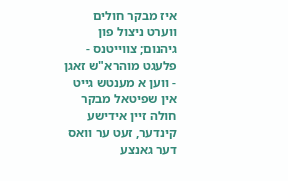איז מבקר חולים ווערט ניצול פון גיהנום; צווייטנס - פלעגט מוהרא"ש זאגן - ווען א מענטש גייט אין שפיטאל מבקר חולה זיין אידישע קינדער, זעט ער וואס דער גאנצע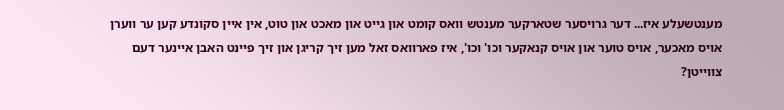מענטשעלע איז... דער גרויסער שטארקער מענטש וואס קומט און גייט און מאכט און טוט, אין איין סקונדע קען ער ווערן אויס מאכער, אויס טוער און אויס קנאקער וכו' וכו', איז פארוואס זאל מען זיך קריגן און זיך פיינט האבן איינער דעם צווייטן?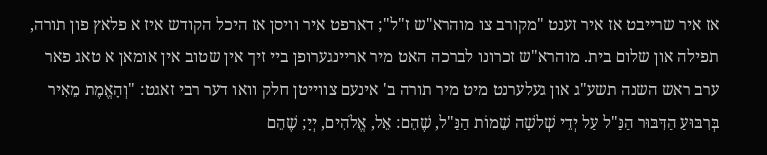אז איר שרייבט אז איר זענט "מקורב צו מוהרא"ש ז"ל"; דארפט איר וויסן אז היכל הקודש איז א פלאץ פון תורה, תפילה און שלום בית. מוהרא"ש זכרונו לברכה האט מיר אריינגערופן ביי זיך אין שטוב אין אומאן א טאג פאר ערב ראש השנה תשע"ג און געלערנט מיט מיר תורה ב' אינעם צווייטן חלק וואו דער רבי זאגט: "וְהָאֱמֶת מֵאִיר בְּרִבּוּעַ הַדִּבּוּר הַנַּ"ל עַל יְדֵי שְׁלשָׁה שֵׁמוֹת הַנַּ"ל, שֶׁהֵם: אֵל, אֱלֹהִים, יְיָ; שֶׁהֵם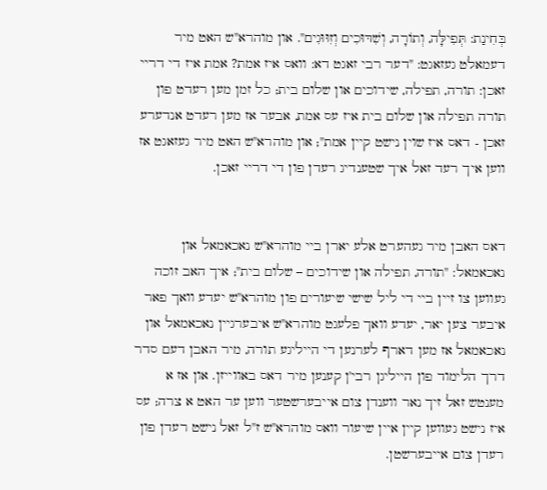בְּחִינַת: תְּפִילָּה, וְתוֹרָה, וְשִׁדּוּכִים וְזִוּוּגִים". און מוהרא"ש האט מיר דעמאלט געזאגט: "דער רבי זאגט דא: וואס איז אמת? אמת איז די דריי זאכן: תורה, תפילה, שידוכים און שלום בית; כל זמן מען רעדט פון תורה תפילה און שלום בית איז עס אמת, אבער אז מען רעדט אנדערע זאכן - דאס איז שוין נישט קיין אמת"; און מוהרא"ש האט מיר געזאגט אז ווען איך רעד זאל איך שטענדיג רעדן פון די דריי זאכן.


דאס האבן מיר געהערט אלע יארן ביי מוהרא"ש נאכאמאל און נאכאמאל: "תורה, תפילה און שידוכים – שלום בית"; איך האב זוכה געווען צו זיין ביי די ליל שישי שיעורים פון מוהרא"ש יעדע וואך פאר איבער צען יאר, יעדע וואך פלעגט מוהרא"ש איבערגיין נאכאמאל און נאכאמאל אז מען דארף לערנען די הייליגע תורה, מיר האבן דעם סדר דרך הלימוד פון הייליגן רבי'ן קענען מיר דאס באווייזן. און אז א מענטש זאל זיך נאר ווענדן צום אייבערשטער ווען ער האט א צרה; עס איז נישט געווען קיין איין שיעור וואס מוהרא"ש ז"ל זאל נישט רעדן פון רעדן צום אייבערשטן.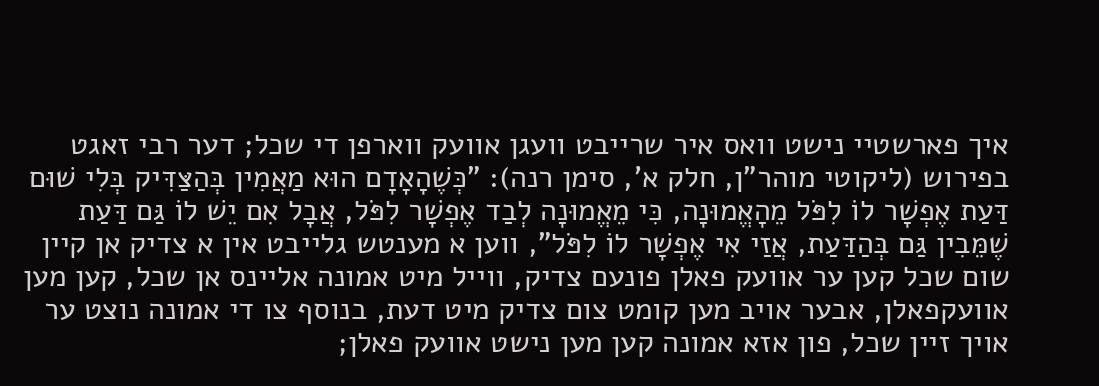איך פארשטיי נישט וואס איר שרייבט וועגן אוועק ווארפן די שכל; דער רבי זאגט בפירוש (ליקוטי מוהר"ן, חלק א', סימן רנה): "כְּשֶׁהָאָדָם הוּא מַאֲמִין בְּהַצַּדִּיק בְּלִי שׁוּם דַּעַת אֶפְשָׁר לוֹ לִפֹּל מֵהָאֱמוּנָה, כִּי מֵאֱמוּנָה לְבַד אֶפְשָׁר לִפֹּל, אֲבָל אִם יֵשׁ לוֹ גַּם דַּעַת שֶׁמֵּבִין גַּם בְּהַדַּעַת, אֲזַי אִי אֶפְשָׁר לוֹ לִפֹּל", ווען א מענטש גלייבט אין א צדיק אן קיין שום שכל קען ער אוועק פאלן פונעם צדיק, ווייל מיט אמונה אליינס אן שכל, קען מען אוועקפאלן, אבער אויב מען קומט צום צדיק מיט דעת, בנוסף צו די אמונה נוצט ער אויך זיין שכל, פון אזא אמונה קען מען נישט אוועק פאלן;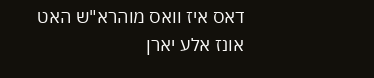דאס איז וואס מוהרא"ש האט אונז אלע יארן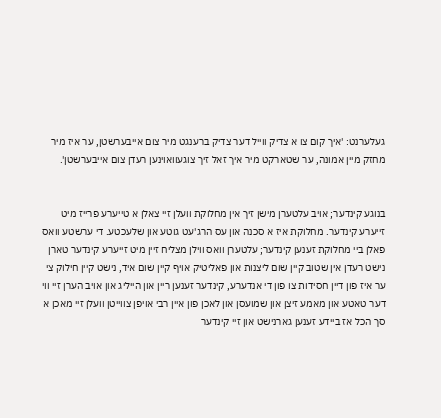געלערנט: 'איך קום צו א צדיק ווייל דער צדיק ברענגט מיר צום אייבערשטן, ער איז מיר מחזק מיין אמונה, ער שטארקט מיר איך זאל זיך צוגעוואוינען רעדן צום אייבערשטן'.


בנוגע קינדער; אויב עלטערן מישן זיך אין מחלוקת וועלן זיי צאלן א טייערע פרייז מיט זייערע קינדער. מחלוקת איז א סכנה און עס הרג'עט גוטע און שלעכטע. די ערשטע וואס פאלן ביי מחלוקת זענען קינדער; עלטערן וואס ווילן מצליח זיין מיט זייערע קינדער טארן נישט רעדן אין שטוב קיין שום ליצנות און פאליטיק אויף קיין שום איד, נישט קיין חילוק צי ער איז פון דיין חסידות צו פון די אנדערע, קינדער זענען ריין און הייליג און אויב הערן זיי ווי דער טאטע און מאמע זיצן און שמועסן און לאכן פון איין רבי אויפן צווייטן וועלן זיי מאכן א סך הכל אז ביידע זענען גארנישט און זיי קינדער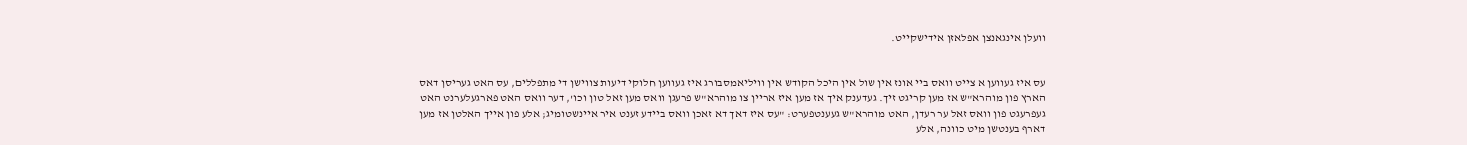וועלן אינגאנצן אפלאזן אידישקייט.


עס איז געווען א צייט וואס ביי אונז אין שול אין היכל הקודש אין וויליאמסבורג איז געווען חלוקי דיעות צווישן די מתפללים, עס האט געריסן דאס הארץ פון מוהרא"ש אז מען קריגט זיך. געדענק איך אז מען איז אריין צו מוהרא"ש פרעגן וואס מען זאל טון וכו', דער וואס האט פארגעלערנט האט געפרעגט פון וואס זאל ער רעדן, האט מוהרא"ש געענטפערט: "עס איז דאך דא זאכן וואס ביידע זענט איר איינשטומיג; אלע פון אייך האלטן אז מען דארף בענטשן מיט כוונה, אלע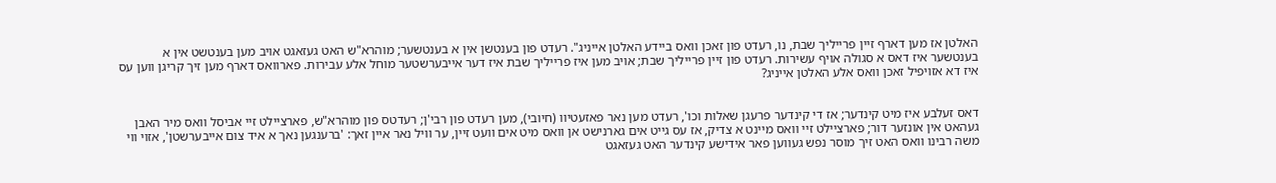האלטן אז מען דארף זיין פרייליך שבת, נו, רעדט פון זאכן וואס ביידע האלטן אייניג". רעדט פון בענטשן אין א בענטשער; מוהרא"ש האט געזאגט אויב מען בענטשט אין א בענטשער איז דאס א סגולה אויף עשירות. רעדט פון זיין פרייליך שבת; אויב מען איז פרייליך שבת איז דער אייבערשטער מוחל אלע עבירות. פארוואס דארף מען זיך קריגן ווען עס איז דא אזויפיל זאכן וואס אלע האלטן אייניג?


דאס זעלבע איז מיט קינדער; אז די קינדער פרעגן שאלות וכו', רעדט מען נאר פאזעטיוו (חיובי), מען רעדט פון רבי'ן; רעדטס פון מוהרא"ש, פארציילט זיי אביסל וואס מיר האבן געהאט אין אונזער דור; פארציילט זיי וואס מיינט א צדיק, אז עס גייט אים גארנישט אן וואס מיט אים וועט זיין, ער וויל נאר איין זאך: 'ברענגען נאך א איד צום אייבערשטן', אזוי ווי משה רבינו וואס האט זיך מוסר נפש געווען פאר אידישע קינדער האט געזאגט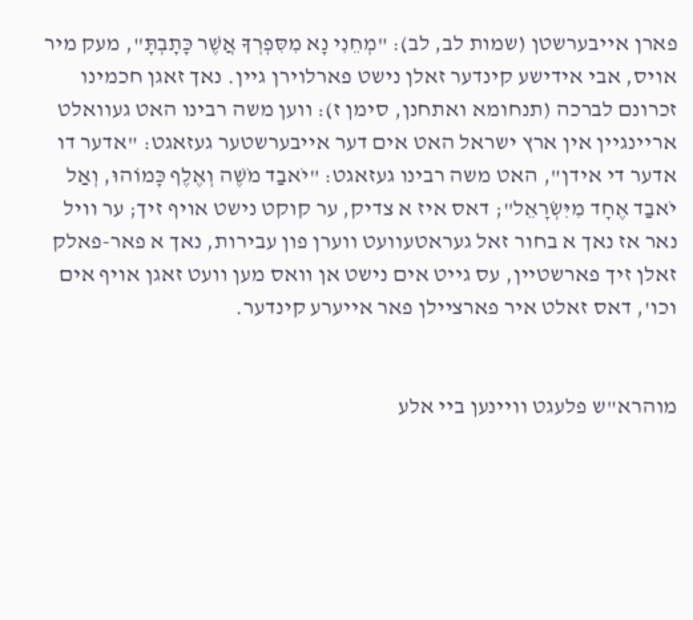פארן אייבערשטן (שמות לב, לב): "מְחֵנִי נָא מִסִּפְרְךָ אֲשֶׁר כָּתָבְתָּ", מעק מיר אויס, אבי אידישע קינדער זאלן נישט פארלוירן גיין. נאך זאגן חכמינו זכרונם לברכה (תנחומא ואתחנן, סימן ז): ווען משה רבינו האט געוואלט אריינגיין אין ארץ ישראל האט אים דער אייבערשטער געזאגט: "אדער דו אדער די אידן", האט משה רבינו געזאגט: "יֹאבַד מֹשֶׁה וְאֶלֶף כָּמוֹהוּ, וְאַל יֹאבַד אֶחָד מִיִּשְׂרָאֵל"; דאס איז א צדיק, ער קוקט נישט אויף זיך; ער וויל נאר אז נאך א בחור זאל געראטעוועט ווערן פון עבירות, נאך א פאר-פאלק זאלן זיך פארשטיין, עס גייט אים נישט אן וואס מען וועט זאגן אויף אים וכו', דאס זאלט איר פארציילן פאר אייערע קינדער.


מוהרא"ש פלעגט וויינען ביי אלע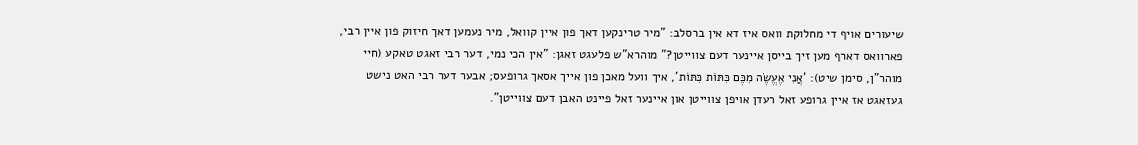שיעורים אויף די מחלוקת וואס איז דא אין ברסלב: "מיר טרינקען דאך פון איין קוואל, מיר נעמען דאך חיזוק פון איין רבי, פארוואס דארף מען זיך בייסן איינער דעם צווייטן?" מוהרא"ש פלעגט זאגן: "אין הכי נמי, דער רבי זאגט טאקע (חיי מוהר"ן, סימן שיט): 'אֲנִי אֶעֱשֶׂה מִכֶּם כִּתּוֹת כִּתּוֹת', איך וועל מאכן פון אייך אסאך גרופעס; אבער דער רבי האט נישט געזאגט אז איין גרופע זאל רעדן אויפן צווייטן און איינער זאל פיינט האבן דעם צווייטן".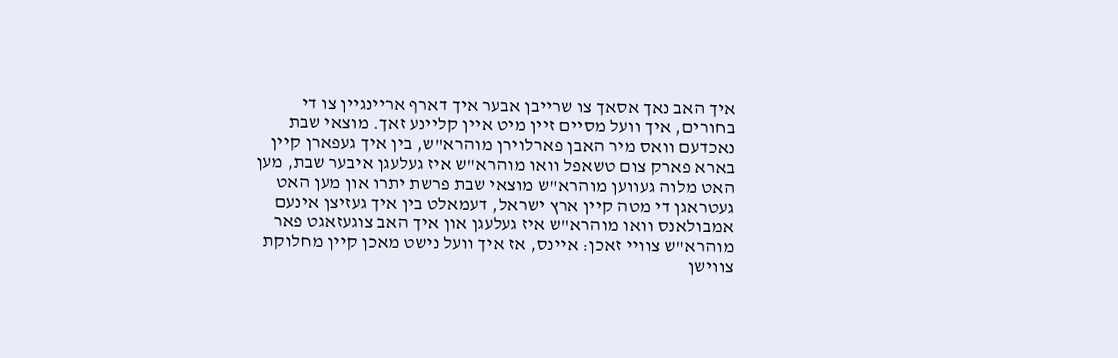איך האב נאך אסאך צו שרייבן אבער איך דארף אריינגיין צו די בחורים, איך וועל מסיים זיין מיט איין קליינע זאך. מוצאי שבת נאכדעם וואס מיר האבן פארלוירן מוהרא"ש, בין איך געפארן קיין בארא פארק צום טשאפל וואו מוהרא"ש איז געלעגן איבער שבת, מען האט מלוה געווען מוהרא"ש מוצאי שבת פרשת יתרו און מען האט געטראגן די מטה קיין ארץ ישראל, דעמאלט בין איך געזיצן אינעם אמבולאנס וואו מוהרא"ש איז געלעגן און איך האב צוגעזאגט פאר מוהרא"ש צוויי זאכן: איינס, אז איך וועל נישט מאכן קיין מחלוקת צווישן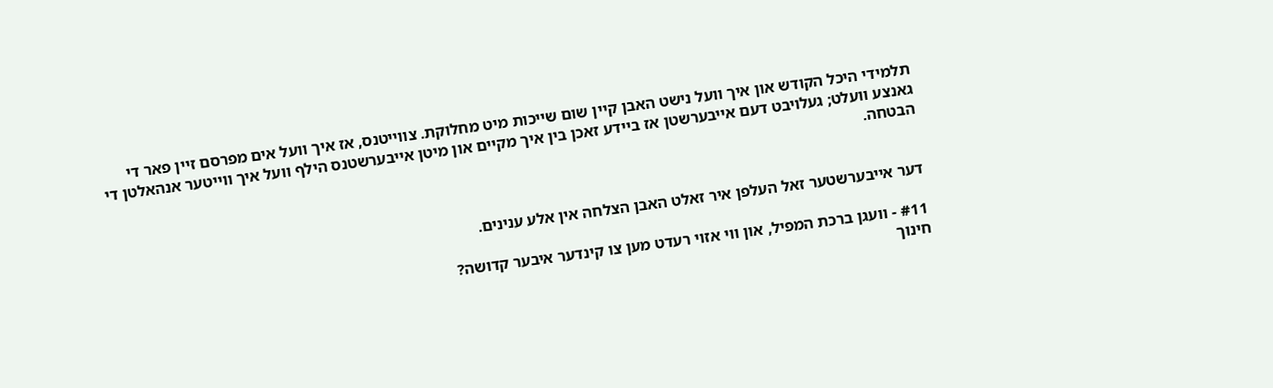תלמידי היכל הקודש און איך וועל נישט האבן קיין שום שייכות מיט מחלוקת. צווייטנס, אז איך וועל אים מפרסם זיין פאר די גאנצע וועלט; געלויבט דעם אייבערשטן אז ביידע זאכן בין איך מקיים און מיטן אייבערשטנס הילף וועל איך ווייטער אנהאלטן די הבטחה.


דער אייבערשטער זאל העלפן איר זאלט האבן הצלחה אין אלע ענינים.

#11 - וועגן ברכת המפיל, און ווי אזוי רעדט מען צו קינדער איבער קדושה?
חינוך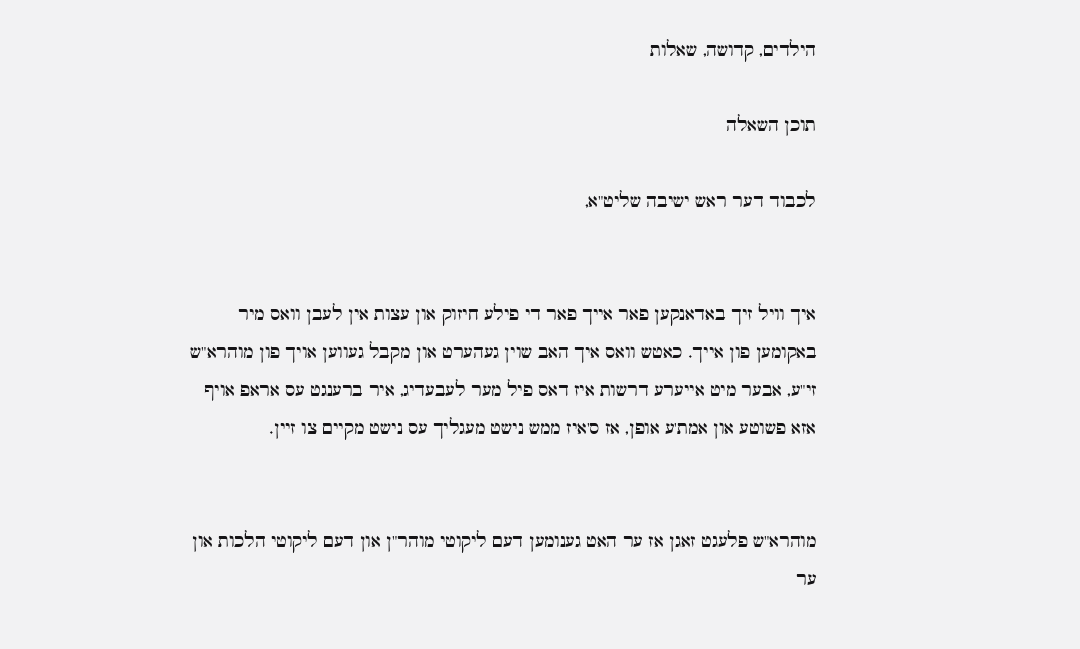הילדים, קדושה, שאלות

תוכן השאלה

לכבוד דער ראש ישיבה שליט"א,


איך וויל זיך באדאנקען פאר אייך פאר די פילע חיזוק און עצות אין לעבן וואס מיר באקומען פון אייך. כאטש וואס איך האב שוין געהערט און מקבל געווען אויך פון מוהרא"ש זי"ע, אבער מיט אייערע דרשות איז דאס פיל מער לעבעדיג, איר ברענגט עס אראפ אויף אזא פשוטע און אמת'ע אופן, אז ס'איז ממש נישט מעגליך עס נישט מקיים צו זיין.


מוהרא"ש פלעגט זאגן אז ער האט גענומען דעם ליקוטי מוהר"ן און דעם ליקוטי הלכות און ער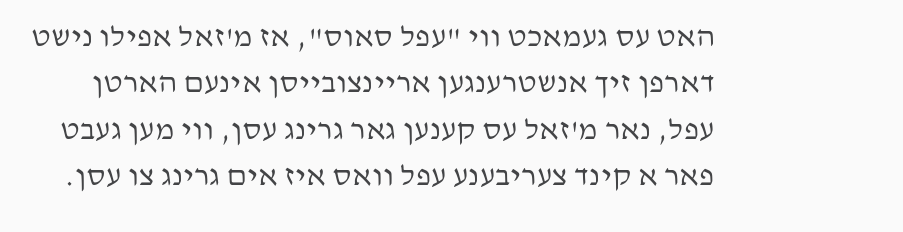האט עס געמאכט ווי "עפל סאוס", אז מ'זאל אפילו נישט דארפן זיך אנשטרענגען אריינצובייסן אינעם הארטן עפל, נאר מ'זאל עס קענען גאר גרינג עסן, ווי מען געבט פאר א קינד צעריבענע עפל וואס איז אים גרינג צו עסן.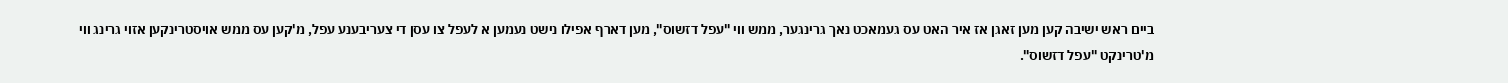ביים ראש ישיבה קען מען זאגן אז איר האט עס געמאכט נאך גרינגער, ממש ווי "עפל דזשוס", מען דארף אפילו נישט נעמען א לעפל צו עסן די צעריבענע עפל, מ'קען עס ממש אויסטרינקען אזוי גרינג ווי מ'טרינקט "עפל דזשוס".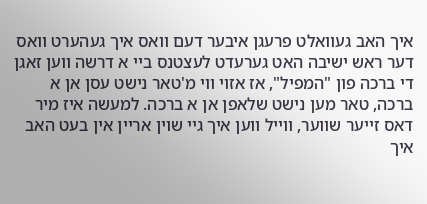איך האב געוואלט פרעגן איבער דעם וואס איך געהערט וואס דער ראש ישיבה האט גערעדט לעצטנס ביי א דרשה ווען זאגן די ברכה פון "המפיל", אז אזוי ווי מ'טאר נישט עסן אן א ברכה, טאר מען נישט שלאפן אן א ברכה. למעשה איז מיר דאס זייער שווער, ווייל ווען איך גיי שוין אריין אין בעט האב איך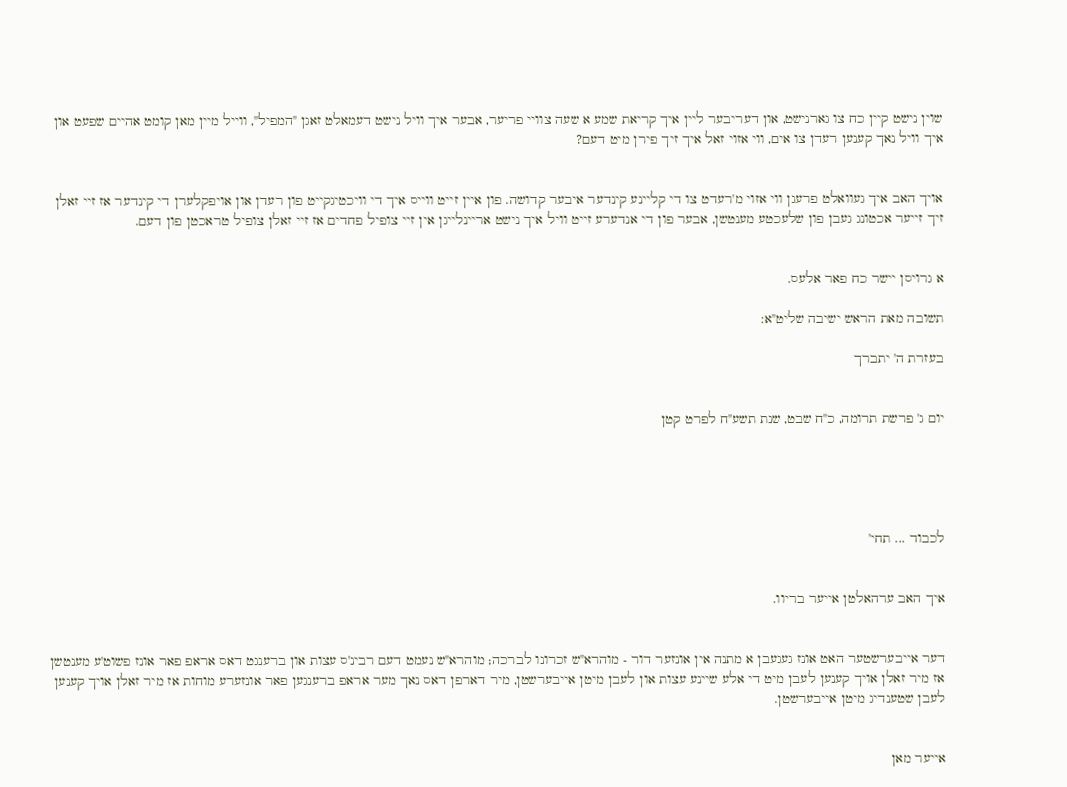שוין נישט קיין כח צו גארנישט, און דעריבער ליין איך קריאת שמע א שעה צוויי פריער, אבער איך וויל נישט דעמאלט זאגן "המפיל", ווייל מיין מאן קומט אהיים שפעט און איך וויל נאך קענען רעדן צו אים, ווי אזוי זאל איך זיך פירן מיט דעם?


אויך האב איך געוואלט פרעגן ווי אזוי מ'רעדט צו די קליינע קינדער איבער קדושה. פון איין זייט ווייס איך די וויכטיגקייט פון רעדן און אויפקלערן די קינדער אז זיי זאלן זיך זייער אכטונג געבן פון שלעכטע מענטשן, אבער פון די אנדערע זייט וויל איך נישט אריינלייגן אין זיי צופיל פחדים אז זיי זאלן צופיל טראכטן פון דעם.


א גרויסן יישר כח פאר אלעס.

תשובה מאת הראש ישיבה שליט"א:

בעזרת ה' יתברך


יום ג' פרשת תרומה, כ"ח שבט, שנת תשע"ח לפרט קטן





לכבוד ... תחי'


איך האב ערהאלטן אייער בריוו.


דער אייבערשטער האט אונז געגעבן א מתנה אין אונזער דור - מוהרא"ש זכרונו לברכה; מוהרא"ש נעמט דעם רבינ'ס עצות און ברענגט דאס אראפ פאר אונז פשוט'ע מענטשן אז מיר זאלן אויך קענען לעבן מיט די אלע שיינע עצות און לעבן מיטן אייבערשטן, מיר דארפן דאס נאך מער אראפ ברענגען פאר אונזערע מוחות אז מיר זאלן אויך קענען לעבן שטענדיג מיטן אייבערשטן.


אייער מאן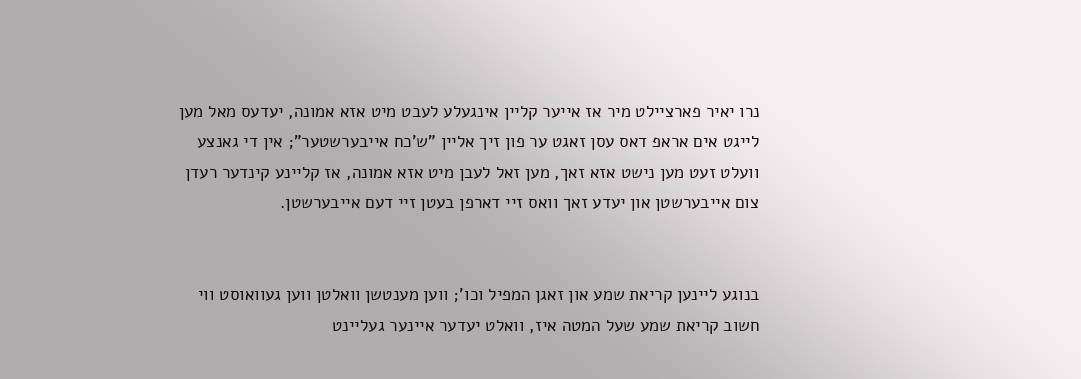נרו יאיר פארציילט מיר אז אייער קליין אינגעלע לעבט מיט אזא אמונה, יעדעס מאל מען לייגט אים אראפ דאס עסן זאגט ער פון זיך אליין "ש'כח אייבערשטער"; אין די גאנצע וועלט זעט מען נישט אזא זאך, מען זאל לעבן מיט אזא אמונה, אז קליינע קינדער רעדן צום אייבערשטן און יעדע זאך וואס זיי דארפן בעטן זיי דעם אייבערשטן.


בנוגע ליינען קריאת שמע און זאגן המפיל וכו'; ווען מענטשן וואלטן ווען געוואוסט ווי חשוב קריאת שמע שעל המטה איז, וואלט יעדער איינער געליינט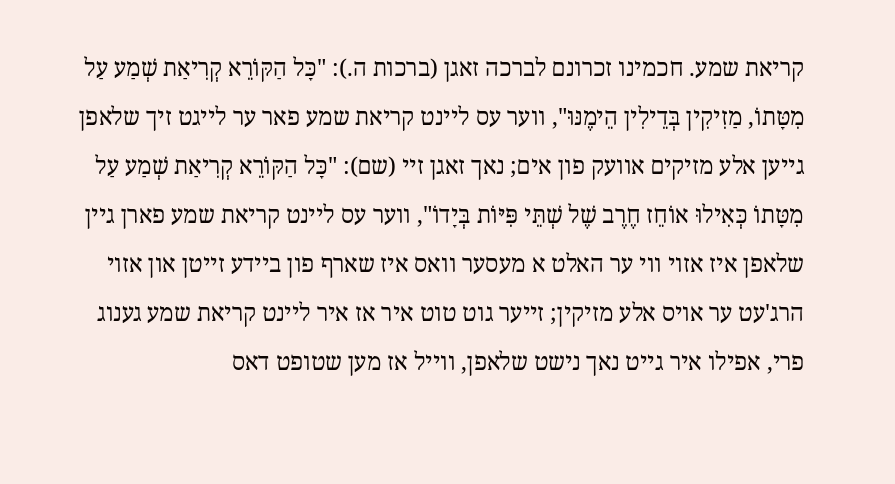קריאת שמע. חכמינו זכרונם לברכה זאגן (ברכות ה.): "כָּל הַקּוֹרֵא קְרִיאַת שְׁמַע עַל מִטָּתוֹ, מַזִיקִין בְּדֵילִין הֵימֶנּוּ", ווער עס ליינט קריאת שמע פאר ער לייגט זיך שלאפן גייען אלע מזיקים אוועק פון אים; נאך זאגן זיי (שם): "כָּל הַקּוֹרֵא קְרִיאַת שְׁמַע עַל מִטָּתוֹ כְּאִילוּ אוֹחֵז חֶרֶב שֶׁל שְׁתֵּי פִּיּוֹת בְּיָדוֹ", ווער עס ליינט קריאת שמע פארן גיין שלאפן איז אזוי ווי ער האלט א מעסער וואס איז שארף פון ביידע זייטן און אזוי הרג'עט ער אויס אלע מזיקין; זייער גוט טוט איר אז איר ליינט קריאת שמע גענוג פרי, אפילו איר גייט נאך נישט שלאפן, ווייל אז מען שטופט דאס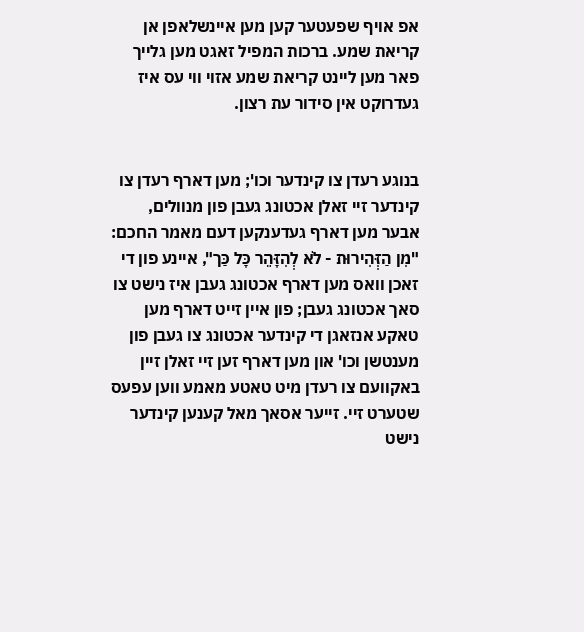אפ אויף שפעטער קען מען איינשלאפן אן קריאת שמע. ברכות המפיל זאגט מען גלייך פאר מען ליינט קריאת שמע אזוי ווי עס איז געדרוקט אין סידור עת רצון.


בנוגע רעדן צו קינדער וכו'; מען דארף רעדן צו קינדער זיי זאלן אכטונג געבן פון מנוולים, אבער מען דארף געדענקען דעם מאמר החכם: "מִן הַזְּהִירוּת - לֹא לְהִזָּהֵר כָּל כַּך", איינע פון די זאכן וואס מען דארף אכטונג געבן איז נישט צו סאך אכטונג געבן; פון איין זייט דארף מען טאקע אנזאגן די קינדער אכטונג צו געבן פון מענטשן וכו' און מען דארף זען זיי זאלן זיין באקוועם צו רעדן מיט טאטע מאמע ווען עפעס שטערט זיי. זייער אסאך מאל קענען קינדער נישט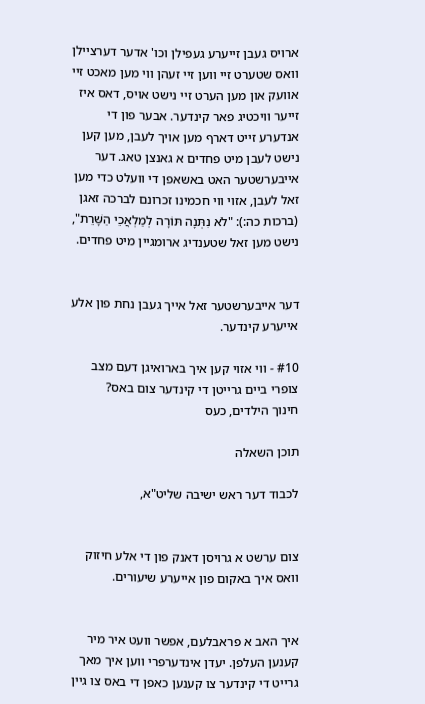ארויס געבן זייערע געפילן וכו' אדער דערציילן וואס שטערט זיי ווען זיי זעהן ווי מען מאכט זיי אוועק און מען הערט זיי נישט אויס, דאס איז זייער וויכטיג פאר קינדער. אבער פון די אנדערע זייט דארף מען אויך לעבן, מען קען נישט לעבן מיט פחדים א גאנצן טאג. דער אייבערשטער האט באשאפן די וועלט כדי מען זאל לעבן, אזוי ווי חכמינו זכרונם לברכה זאגן (ברכות כה:): "לֹא נִתְּנָה תּוֹרָה לְמַלְאֲכֵי הַשָּׁרֵת", נישט מען זאל שטענדיג ארומגיין מיט פחדים.


דער אייבערשטער זאל אייך געבן נחת פון אלע אייערע קינדער.

#10 - ווי אזוי קען איך בארואיגן דעם מצב צופרי ביים גרייטן די קינדער צום באס?
חינוך הילדים, כעס

תוכן השאלה

לכבוד דער ראש ישיבה שליט"א,


צום ערשט א גרויסן דאנק פון די אלע חיזוק וואס איך באקום פון אייערע שיעורים.


איך האב א פראבלעם, אפשר וועט איר מיר קענען העלפן. יעדן אינדערפרי ווען איך מאך גרייט די קינדער צו קענען כאפן די באס צו גיין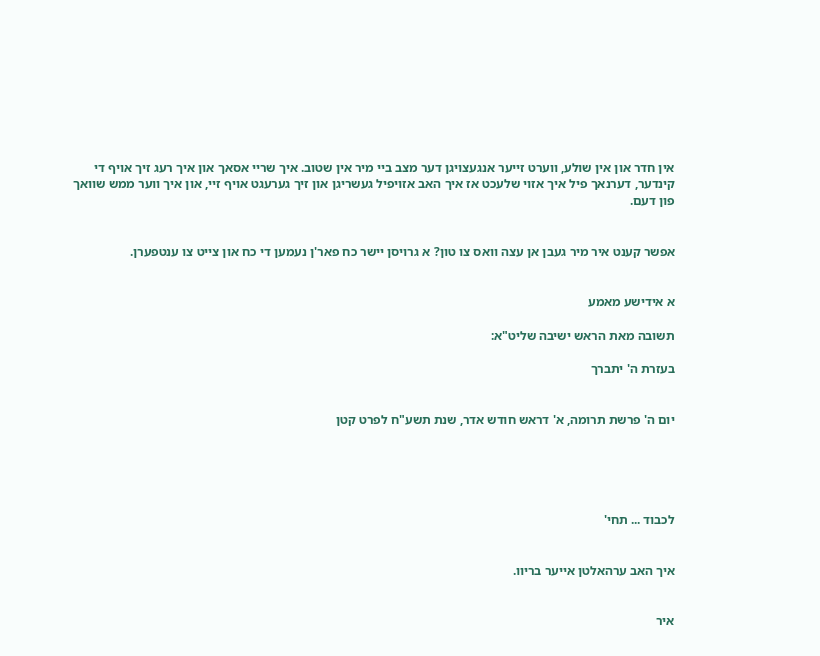אין חדר און אין שולע, ווערט זייער אנגעצויגן דער מצב ביי מיר אין שטוב. איך שריי אסאך און איך רעג זיך אויף די קינדער, דערנאך פיל איך אזוי שלעכט אז איך האב אזויפיל געשריגן און זיך גערעגט אויף זיי, און איך ווער ממש שוואך פון דעם.


אפשר קענט איר מיר געבן אן עצה וואס צו טון? א גרויסן יישר כח פאר'ן נעמען די כח און צייט צו ענטפערן.


א אידישע מאמע

תשובה מאת הראש ישיבה שליט"א:

בעזרת ה' יתברך


יום ה' פרשת תרומה, א' דראש חודש אדר, שנת תשע"ח לפרט קטן





לכבוד ... תחי'


איך האב ערהאלטן אייער בריוו.


איר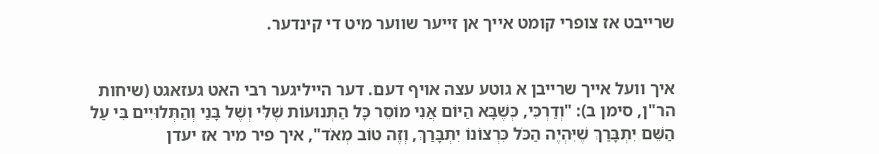שרייבט אז צופרי קומט אייך אן זייער שווער מיט די קינדער.


איך וועל אייך שרייבן א גוטע עצה אויף דעם. דער הייליגער רבי האט געזאגט (שיחות הר"ן, סימן ב): "וְדַרְכִּי, כְּשֶׁבָּא הַיּוֹם אֲנִי מוֹסֵר כָּל הַתְּנוּעוֹת שֶׁלִּי וְשֶׁל בָּנַי וְהַתְּלוּיִים בִּי עַל הַשֵּׁם יִתְבָּרַךְ שֶׁיִּהְיֶה הַכֹּל כִּרְצוֹנוֹ יִתְבָּרַךְ, וְזֶה טוֹב מְאֹד", איך פיר מיר אז יעדן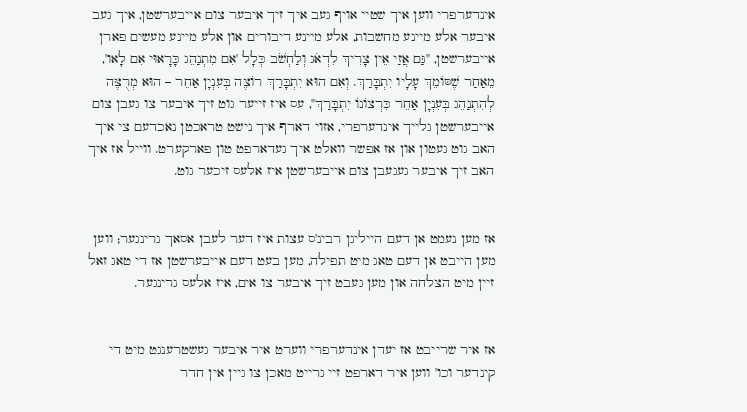אינדערפרי ווען איך שטיי אויף געב איך זיך איבער צום אייבערשטן, איך געב איבער אלע מיינע מחשבות, אלע מיינע דיבורים און אלע מיינע מעשים פארן אייבערשטן, "גַּם אֲזַי אֵין צָרִיךְ לִדְאֹג וְלַחְשֹׁב כְּלָל 'אִם מִתְנַהֵג כָּרָאוּי אִם לָאו', מֵאַחַר שֶׁסּוֹמֵךְ עָלָיו יִתְבָּרַךְ. וְאִם הוּא יִתְבָּרַךְ רוֹצֶה בְּעִנְיָן אַחֵר – הוּא מְרֻצֶּה לְהִתְנַהֵג בְּעִנְיָן אַחֵר כִּרְצוֹנוֹ יִתְבָּרַךְ", עס איז זייער גוט זיך איבער צו געבן צום אייבערשטן גלייך אינדערפרי, אזוי דארף איך נישט טראכטן נאכדעם צי איך האב גוט געטון און אז אפשר וואלט איך געדארפט טון פארקערט. ווייל אז איך האב זיך איבער געגעבן צום אייבערשטן איז אלעס זיכער גוט.


אז מען נעמט אן דעם הייליגן רבינ'ס עצות איז דער לעבן אסאך גרינגער; ווען מען הייבט אן דעם טאג מיט תפילה, מען בעט דעם אייבערשטן אז די טאג זאל זיין מיט הצלחה און מען געבט זיך איבער צו אים, איז אלעס גרינגער.


אז איר שרייבט אז יעדן אינדערפרי ווערט איר איבער געשטרענגט מיט די קינדער וכו' ווען איר דארפט זיי גרייט מאכן צו גיין אין חדר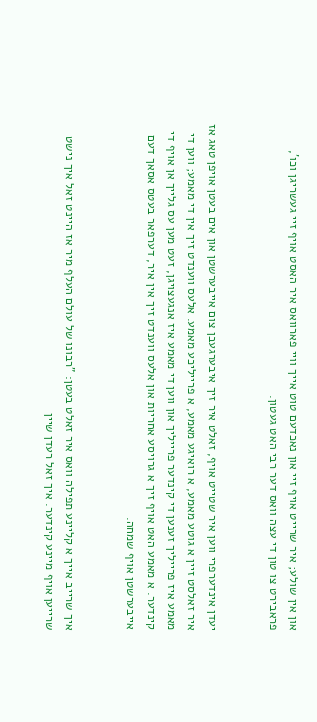און אין שולע; איר שרייט אויף זיי און נאכדעם טוט אייך וויי פארוואס איר האסט אויף זיי געשריגן וכו', פראבירט צו טון די עצה וואס דער רבי האט געטון.


יעדן אינדערפרי ווען איר שטייט אויף, זאלט איר זיך איבערגעבן צום אייבערשטן און אים בעטן אויפן טאג אז איר זאלסט זיין א גוטע מאמע, א רואיגע מאמע, א פרייליכע מאמע. אלעס ווענדט זיך אין די מאמע; ווען די מאמע איז פרייליך זענען די קינדער פרייליך און ווען די מאמע איז אנגעצויגן, זעט מען עס גלייך אן אויף די קינדער. א מאמע האט אויף זיך א גרויסע אחריות און אלעס ווענדט זיך אין איר, דערפאר בעטס אסאך דעם אייבערשטן אויף שמחה.


איך שרייב אייך א קליינע תפילה וואס איר זאלט בעטן: "רבונו של עולם העלף מיר אז היינט זאל איך נישט שרייען אויף מיינע קינדער. איך זאל רעדן שיין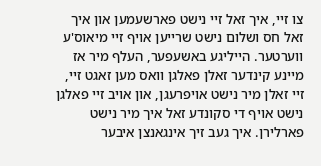צו זיי, איך זאל זיי נישט פארשעמען און איך זאל חס ושלום נישט שרייען אויף זיי מיאוס'ע ווערטער. הייליגע באשעפער, העלף מיר אז מיינע קינדער זאלן פאלגן וואס מען זאגט זיי, זיי זאלן מיר נישט אויפרעגן, און אויב זיי פאלגן נישט אויף די סקונדע זאל איך מיר נישט פארלירן. איך געב זיך אינגאנצן איבער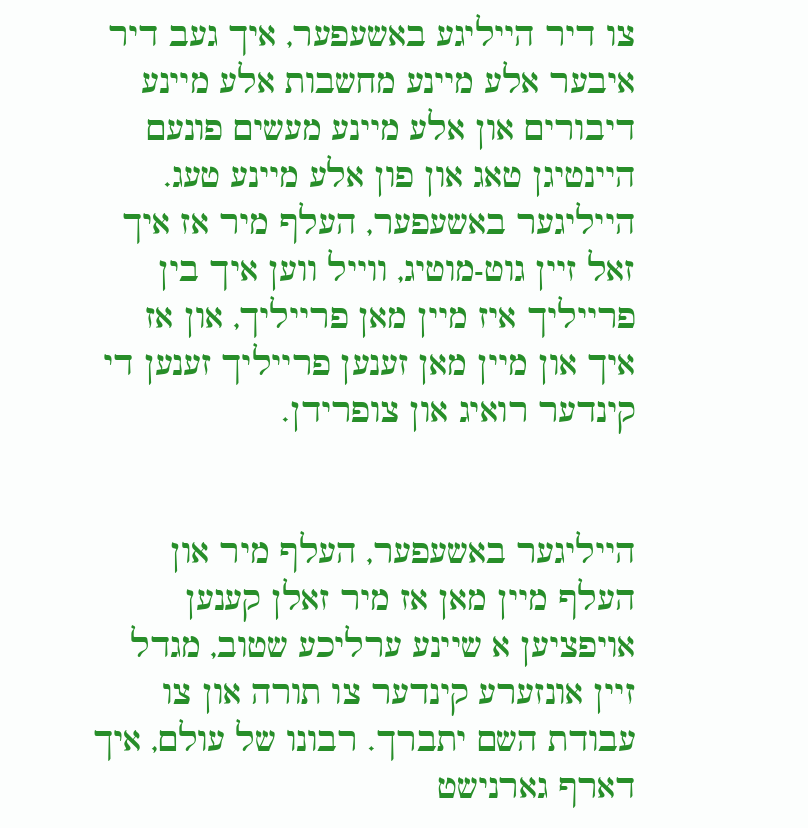צו דיר הייליגע באשעפער, איך געב דיר איבער אלע מיינע מחשבות אלע מיינע דיבורים און אלע מיינע מעשים פונעם היינטיגן טאג און פון אלע מיינע טעג. הייליגער באשעפער, העלף מיר אז איך זאל זיין גוט-מוטיג, ווייל ווען איך בין פרייליך איז מיין מאן פרייליך, און אז איך און מיין מאן זענען פרייליך זענען די קינדער רואיג און צופרידן.


הייליגער באשעפער, העלף מיר און העלף מיין מאן אז מיר זאלן קענען אויפציען א שיינע ערליכע שטוב, מגדל זיין אונזערע קינדער צו תורה און צו עבודת השם יתברך. רבונו של עולם, איך דארף גארנישט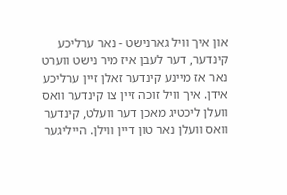און איך וויל גארנישט - נאר ערליכע קינדער, דער לעבן איז מיר נישט ווערט נאר אז מיינע קינדער זאלן זיין ערליכע אידן. איך וויל זוכה זיין צו קינדער וואס וועלן ליכטיג מאכן דער וועלט, קינדער וואס וועלן נאר טון דיין ווילן. הייליגער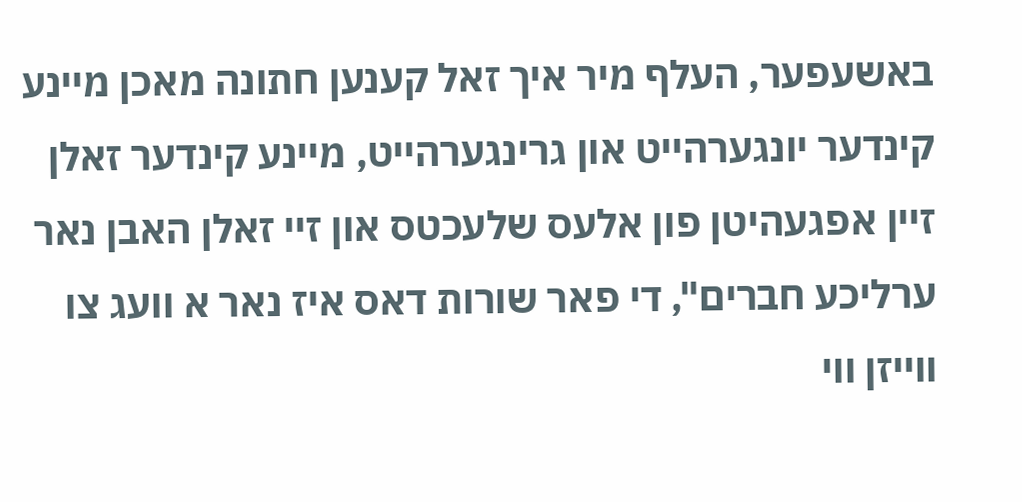באשעפער, העלף מיר איך זאל קענען חתונה מאכן מיינע קינדער יונגערהייט און גרינגערהייט, מיינע קינדער זאלן זיין אפגעהיטן פון אלעס שלעכטס און זיי זאלן האבן נאר ערליכע חברים", די פאר שורות דאס איז נאר א וועג צו ווייזן ווי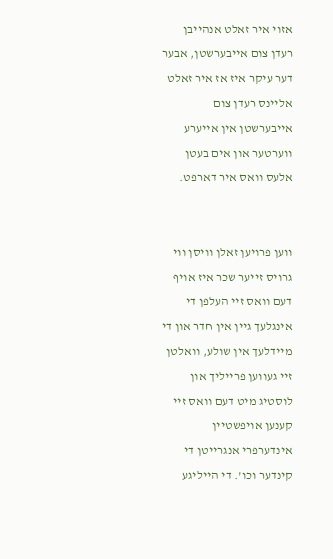אזוי איר זאלט אנהייבן רעדן צום אייבערשטן, אבער דער עיקר איז אז איר זאלט אליינס רעדן צום אייבערשטן אין אייערע ווערטער און אים בעטן אלעס וואס איר דארפט.


ווען פרויען זאלן וויסן ווי גרויס זייער שכר איז אויף דעם וואס זיי העלפן די אינגלעך גיין אין חדר און די מיידלעך אין שולע, וואלטן זיי געווען פרייליך און לוסטיג מיט דעם וואס זיי קענען אויפשטיין אינדערפרי אנגרייטן די קינדער וכו'. די הייליגע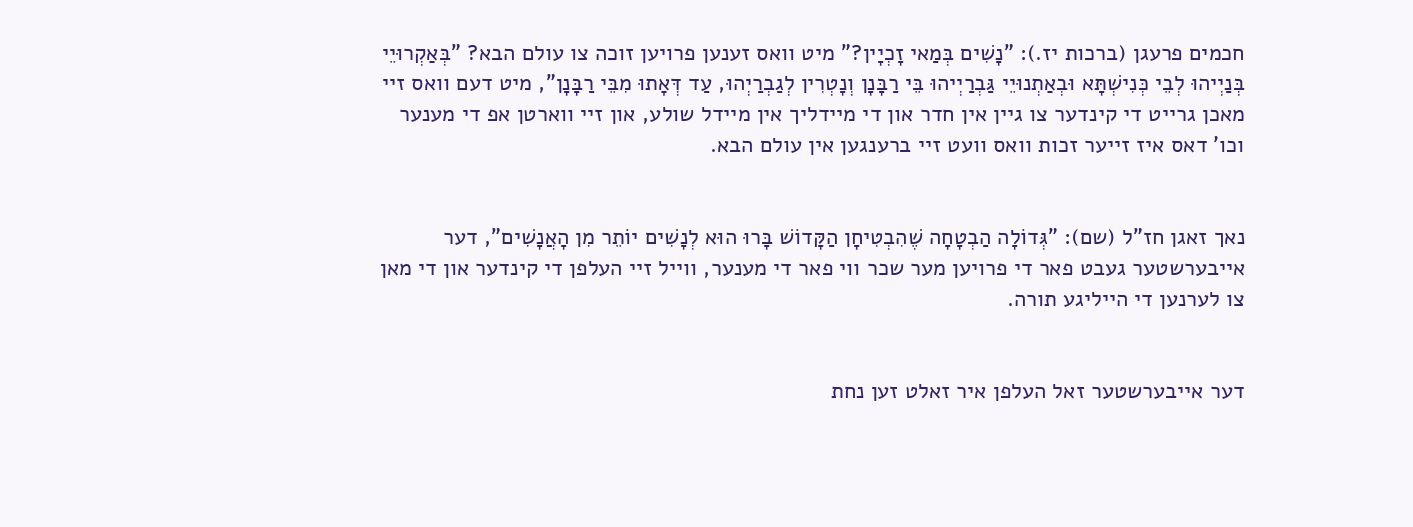חכמים פרעגן (ברכות יז.): "נָשִׁים בְּמַאי זָכְיָין?" מיט וואס זענען פרויען זוכה צו עולם הבא? "בְּאַקְרוּיֵי בְּנַיְיהוּ לְבֵי כְּנִישְׁתָּא וּבְאַתְנוּיֵי גַּבְרַיְיהוּ בֵּי רַבָּנָן וְנָטְרִין לְגַבְרַיְהוּ, עַד דְּאָתוּ מִבֵּי רַבָּנָן", מיט דעם וואס זיי מאכן גרייט די קינדער צו גיין אין חדר און די מיידליך אין מיידל שולע, און זיי ווארטן אפ די מענער וכו' דאס איז זייער זכות וואס וועט זיי ברענגען אין עולם הבא.


נאך זאגן חז"ל (שם): "גְּדוֹלָה הַבְטָחָה שֶׁהִבְטִיחָן הַקָּדוֹשׁ בָּרוּ הוּא לְנָשִׁים יוֹתֵר מִן הָאֲנָשִׁים", דער אייבערשטער געבט פאר די פרויען מער שכר ווי פאר די מענער, ווייל זיי העלפן די קינדער און די מאן צו לערנען די הייליגע תורה.


דער אייבערשטער זאל העלפן איר זאלט זען נחת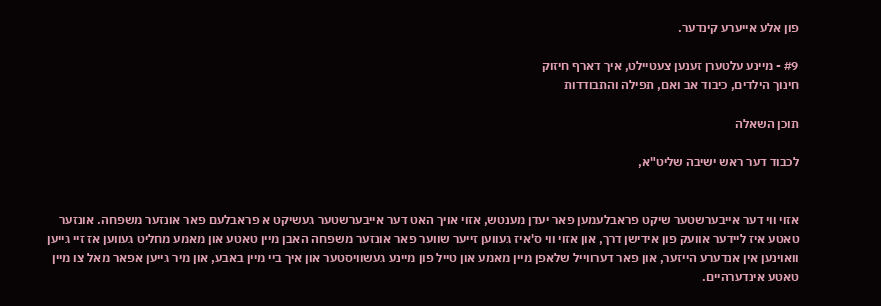פון אלע אייערע קינדער.

#9 - מיינע עלטערן זענען צעטיילט, איך דארף חיזוק
חינוך הילדים, כיבוד אב ואם, תפילה והתבודדות

תוכן השאלה

לכבוד דער ראש ישיבה שליט"א,


אזוי ווי דער אייבערשטער שיקט פראבלעמען פאר יעדן מענטש, אזוי אויך האט דער אייבערשטער געשיקט א פראבלעם פאר אונזער משפחה. אונזער טאטע איז ליידער אוועק פון אידישן דרך, און אזוי ווי ס'איז געווען זייער שווער פאר אונזער משפחה האבן מיין טאטע און מאמע מחליט געווען אז זיי גייען וואוינען אין אנדערע הייזער, און פאר דערווייל שלאפן מיין מאמע און טייל פון מיינע געשוויסטער און איך ביי מיין באבע, און מיר גייען אפאר מאל צו מיין טאטע אינדערהיים.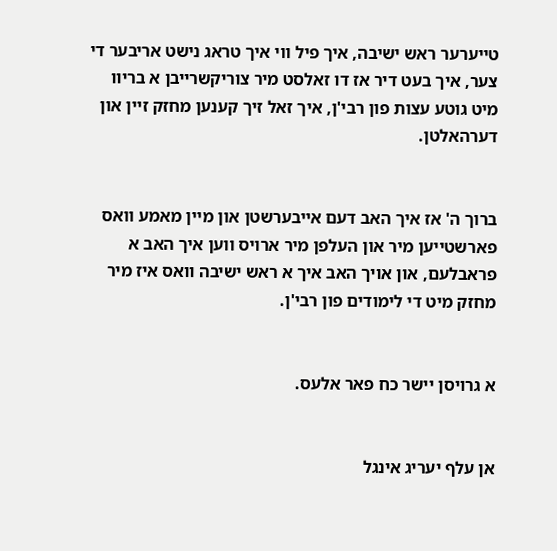טייערער ראש ישיבה, איך פיל ווי איך טראג נישט אריבער די צער, איך בעט דיר אז דו זאלסט מיר צוריקשרייבן א בריוו מיט גוטע עצות פון רבי'ן, איך זאל זיך קענען מחזק זיין און דערהאלטן.


ברוך ה' אז איך האב דעם אייבערשטן און מיין מאמע וואס פארשטייען מיר און העלפן מיר ארויס ווען איך האב א פראבלעם, און אויך האב איך א ראש ישיבה וואס איז מיר מחזק מיט די לימודים פון רבי'ן.


א גרויסן יישר כח פאר אלעס.


אן עלף יעריג אינגל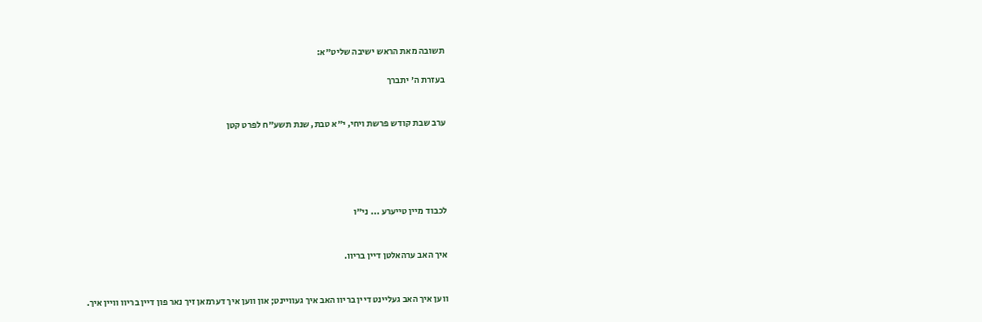תשובה מאת הראש ישיבה שליט"א:

בעזרת ה' יתברך


ערב שבת קודש פרשת ויחי, י"א טבת, שנת תשע"ח לפרט קטן





לכבוד מיין טייערע ... ני"ו


איך האב ערהאלטן דיין בריוו.


ווען איך האב געליינט דיין בריוו האב איך געוויינט; און ווען איך דערמאן זיך נאר פון דיין בריוו וויין איך.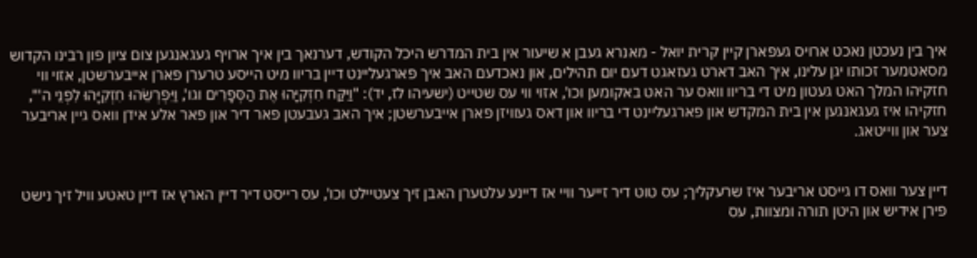איך בין נעכטן נאכט ארויס געפארן קיין קרית יואל - מאנרא געבן א שיעור אין בית המדרש היכל הקודש, דערנאך בין איך ארויף געגאנגען צום ציון פון רבינו הקדוש מסאטמער זכותו יגן עלינו, איך האב דארט געזאגט דעם יום תהילים, און נאכדעם האב איך פארגעליינט דיין בריוו מיט הייסע טרערן פארן אייבערשטן, אזוי ווי חזקיהו המלך האט געטון מיט די בריוו וואס ער האט באקומען וכו', אזוי ווי עס שטייט (ישעיהו לז, יד): "וַיִּקַּח חִזְקִיָּהוּ אֶת הַסְּפָרִים וגו', וַיִּפְרְשֵׂהוּ חִזְקִיָּהוּ לִפְנֵי ה'", חזקיהו איז געגאנגען אין בית המקדש און פארגעליינט די בריוו און דאס געוויזן פארן אייבערשטן; איך האב געבעטן פאר דיר און פאר אלע אידן וואס גיין אריבער צער און ווייטאג.


דיין צער וואס דו גייסט אריבער איז שרעקליך; עס טוט דיר זייער וויי אז דיינע עלטערן האבן זיך צעטיילט וכו', עס רייסט דיר דיין הארץ אז דיין טאטע וויל זיך נישט פירן אידיש און היטן תורה ומצוות, עס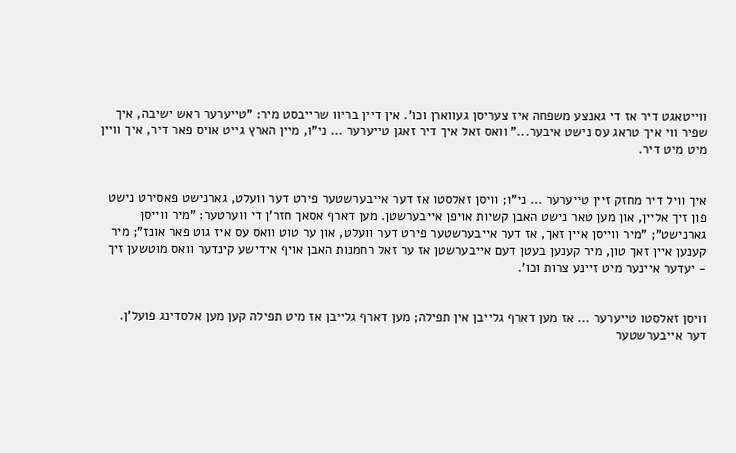ווייטאגט דיר אז די גאנצע משפחה איז צעריסן געווארן וכו'. אין דיין בריוו שרייבסט מיר: "טייערער ראש ישיבה, איך שפיר ווי איך טראג עס נישט איבער..." וואס זאל איך דיר זאגן טייערער ... ני"ו, מיין הארץ גייט אויס פאר דיר, איך וויין מיט מיט דיר.


איך וויל דיר מחזק זיין טייערער ... ני"ו; וויסן זאלסטו אז דער אייבערשטער פירט דער וועלט, גארנישט פאסירט נישט פון זיך אליין, און מען טאר נישט האבן קשיות אויפן אייבערשטן. מען דארף אסאך חזר'ן די ווערטער: "מיר ווייסן גארנישט"; "מיר ווייסן איין זאך, אז דער אייבערשטער פירט דער וועלט, און ער טוט וואס עס איז גוט פאר אונז"; מיר קענען איין זאך טון, מיר קענען בעטן דעם אייבערשטן אז ער זאל רחמנות האבן אויף אידישע קינדער וואס מוטשען זיך - יעדער איינער מיט זיינע צרות וכו'.


וויסן זאלסטו טייערער ... אז מען דארף גלייבן אין תפילה; מען דארף גלייבן אז מיט תפילה קען מען אלסדינג פועל'ן. דער אייבערשטער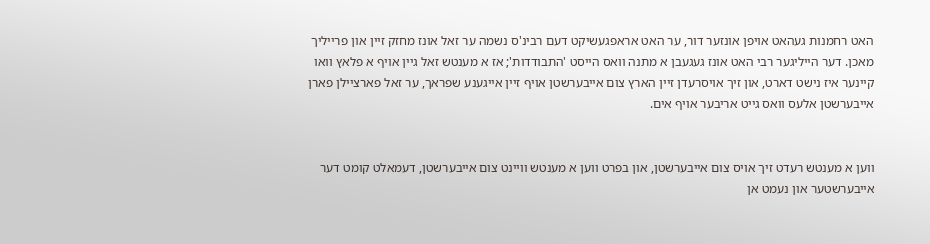האט רחמנות געהאט אויפן אונזער דור, ער האט אראפגעשיקט דעם רבינ'ס נשמה ער זאל אונז מחזק זיין און פרייליך מאכן. דער הייליגער רבי האט אונז געגעבן א מתנה וואס הייסט 'התבודדות'; אז א מענטש זאל גיין אויף א פלאץ וואו קיינער איז נישט דארט, און זיך אויסרעדן זיין הארץ צום אייבערשטן אויף זיין אייגענע שפראך, ער זאל פארציילן פארן אייבערשטן אלעס וואס גייט אריבער אויף אים.


ווען א מענטש רעדט זיך אויס צום אייבערשטן, און בפרט ווען א מענטש וויינט צום אייבערשטן, דעמאלט קומט דער אייבערשטער און נעמט אן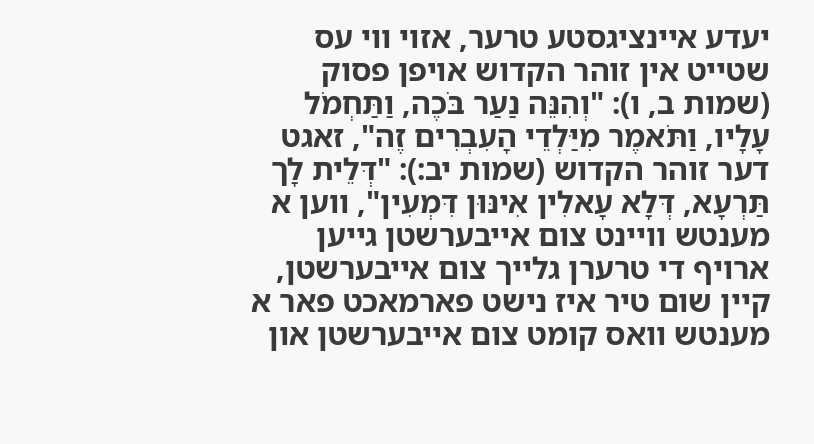יעדע איינציגסטע טרער, אזוי ווי עס שטייט אין זוהר הקדוש אויפן פסוק (שמות ב, ו): "וְהִנֵּה נַעַר בֹּכֶה, וַתַּחְמֹל עָלָיו, וַתֹּאמֶר מִיַּלְדֵי הָעִבְרִים זֶה", זאגט דער זוהר הקדוש (שמות יב:): "דְּלֵית לָך תַּרְעָא, דְּלָא עָאלִין אִינּוּן דִּמְעִין", ווען א מענטש וויינט צום אייבערשטן גייען ארויף די טרערן גלייך צום אייבערשטן, קיין שום טיר איז נישט פארמאכט פאר א מענטש וואס קומט צום אייבערשטן און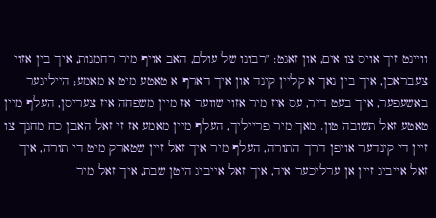וויינט זיך אויס צו אים, און זאגט: "רבונו של עולם, האב אויף מיר רחמנות, איך בין אזוי צעבראכן, איך בין נאך א קליין קינד און איך דארף א טאטע מיט א מאמע; הייליגער באשעפער, איך בעט דיר, עס איז מיר אזוי שווער אז מיין משפחה איז צעריסן, העלף מיין טאטע זאל תשובה טון. מאך מיר פרייליך, העלף מיין מאמע אז זי זאל האבן כח מחנך צו זיין די קינדער אויפן דרך התורה, העלף מיר איך זאל זיין שטארק מיט די תורה, איך זאל אייביג זיין אן ערליכער איד, איך זאל אייביג היטן שבת, איך זאל מיר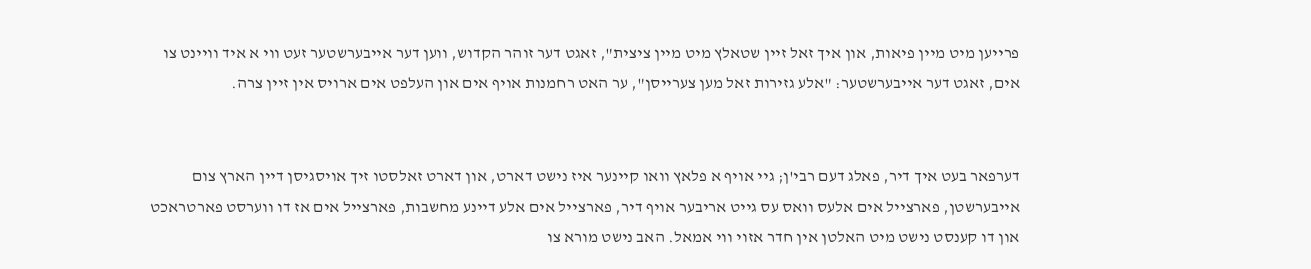פרייען מיט מיין פיאות, און איך זאל זיין שטאלץ מיט מיין ציצית", זאגט דער זוהר הקדוש, ווען דער אייבערשטער זעט ווי א איד וויינט צו אים, זאגט דער אייבערשטער: "אלע גזירות זאל מען צערייסן", ער האט רחמנות אויף אים און העלפט אים ארויס אין זיין צרה.


דערפאר בעט איך דיר, פאלג דעם רבי'ן; גיי אויף א פלאץ וואו קיינער איז נישט דארט, און דארט זאלסטו זיך אויסגיסן דיין הארץ צום אייבערשטן, פארצייל אים אלעס וואס עס גייט אריבער אויף דיר, פארצייל אים אלע דיינע מחשבות, פארצייל אים אז דו ווערסט פארטראכט און דו קענסט נישט מיט האלטן אין חדר אזוי ווי אמאל. האב נישט מורא צו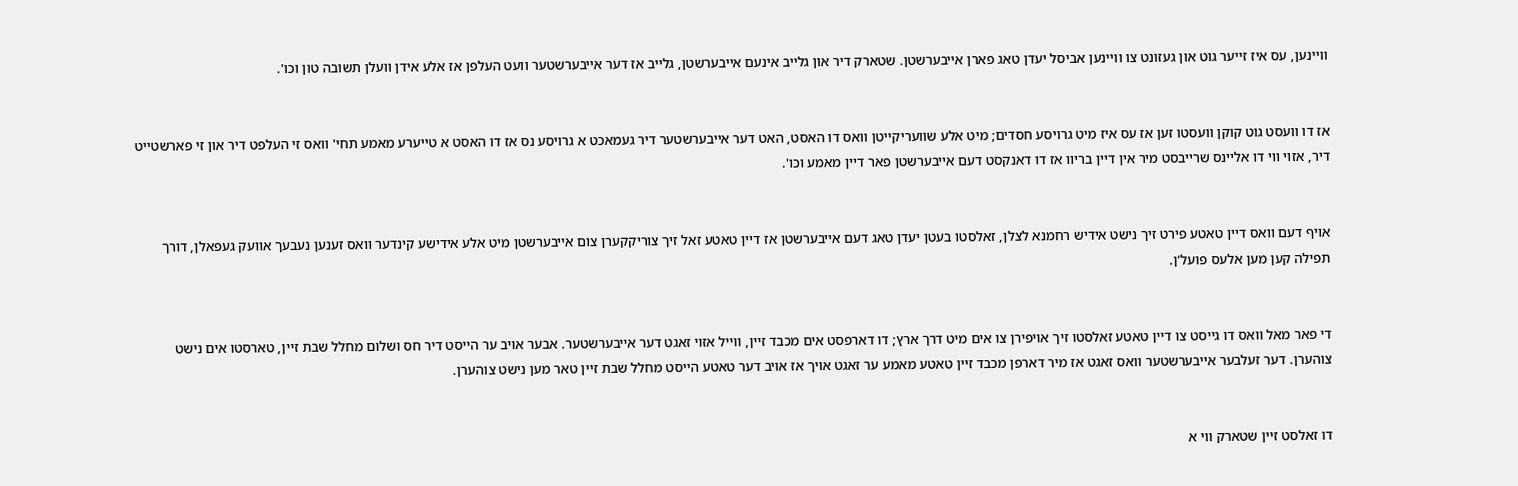וויינען, עס איז זייער גוט און געזונט צו וויינען אביסל יעדן טאג פארן אייבערשטן. שטארק דיר און גלייב אינעם אייבערשטן, גלייב אז דער אייבערשטער וועט העלפן אז אלע אידן וועלן תשובה טון וכו'.


אז דו וועסט גוט קוקן וועסטו זען אז עס איז מיט גרויסע חסדים; מיט אלע שוועריקייטן וואס דו האסט, האט דער אייבערשטער דיר געמאכט א גרויסע נס אז דו האסט א טייערע מאמע תחי' וואס זי העלפט דיר און זי פארשטייט דיר, אזוי ווי דו אליינס שרייבסט מיר אין דיין בריוו אז דו דאנקסט דעם אייבערשטן פאר דיין מאמע וכו'.


אויף דעם וואס דיין טאטע פירט זיך נישט אידיש רחמנא לצלן, זאלסטו בעטן יעדן טאג דעם אייבערשטן אז דיין טאטע זאל זיך צוריקקערן צום אייבערשטן מיט אלע אידישע קינדער וואס זענען נעבעך אוועק געפאלן, דורך תפילה קען מען אלעס פועל'ן.


די פאר מאל וואס דו גייסט צו דיין טאטע זאלסטו זיך אויפירן צו אים מיט דרך ארץ; דו דארפסט אים מכבד זיין, ווייל אזוי זאגט דער אייבערשטער. אבער אויב ער הייסט דיר חס ושלום מחלל שבת זיין, טארסטו אים נישט צוהערן. דער זעלבער אייבערשטער וואס זאגט אז מיר דארפן מכבד זיין טאטע מאמע ער זאגט אויך אז אויב דער טאטע הייסט מחלל שבת זיין טאר מען נישט צוהערן.


דו זאלסט זיין שטארק ווי א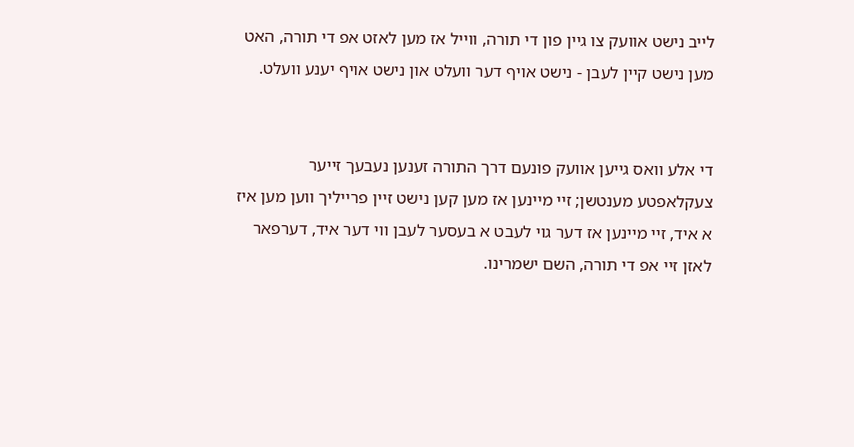לייב נישט אוועק צו גיין פון די תורה, ווייל אז מען לאזט אפ די תורה, האט מען נישט קיין לעבן - נישט אויף דער וועלט און נישט אויף יענע וועלט.


די אלע וואס גייען אוועק פונעם דרך התורה זענען נעבעך זייער צעקלאפטע מענטשן; זיי מיינען אז מען קען נישט זיין פרייליך ווען מען איז א איד, זיי מיינען אז דער גוי לעבט א בעסער לעבן ווי דער איד, דערפאר לאזן זיי אפ די תורה, השם ישמרינו.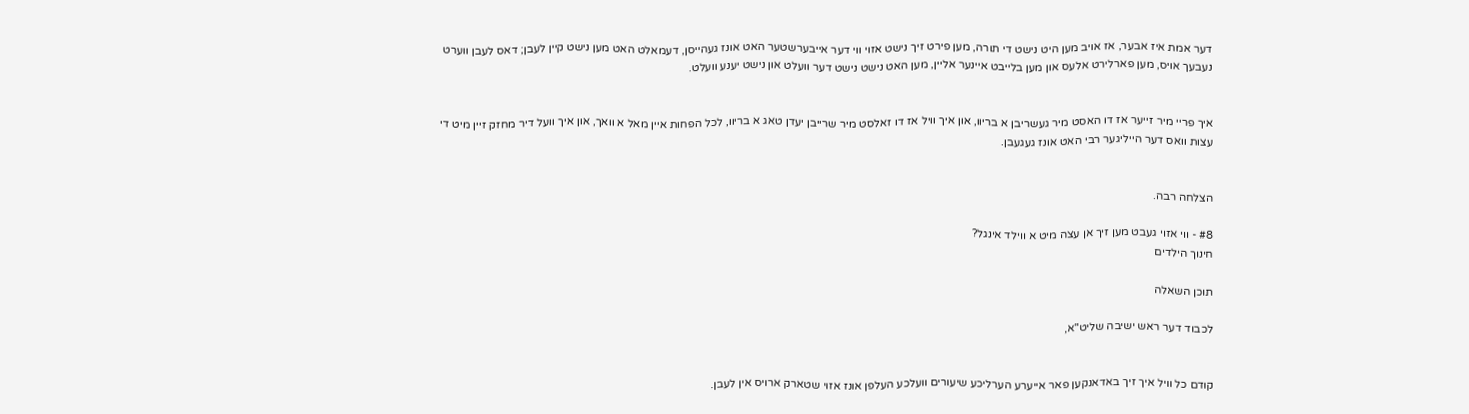דער אמת איז אבער, אז אויב מען היט נישט די תורה, מען פירט זיך נישט אזוי ווי דער אייבערשטער האט אונז געהייסן, דעמאלט האט מען נישט קיין לעבן; דאס לעבן ווערט נעבעך אויס, מען פארלירט אלעס און מען בלייבט איינער אליין, מען האט נישט נישט דער וועלט און נישט יענע וועלט.


איך פריי מיר זייער אז דו האסט מיר געשריבן א בריוו, און איך וויל אז דו זאלסט מיר שרייבן יעדן טאג א בריוו, לכל הפחות איין מאל א וואך, און איך וועל דיר מחזק זיין מיט די עצות וואס דער הייליגער רבי האט אונז געגעבן.


הצלחה רבה.

#8 - ווי אזוי געבט מען זיך אן עצה מיט א ווילד אינגל?
חינוך הילדים

תוכן השאלה

לכבוד דער ראש ישיבה שליט"א,


קודם כל וויל איך זיך באדאנקען פאר אייערע הערליכע שיעורים וועלכע העלפן אונז אזוי שטארק ארויס אין לעבן.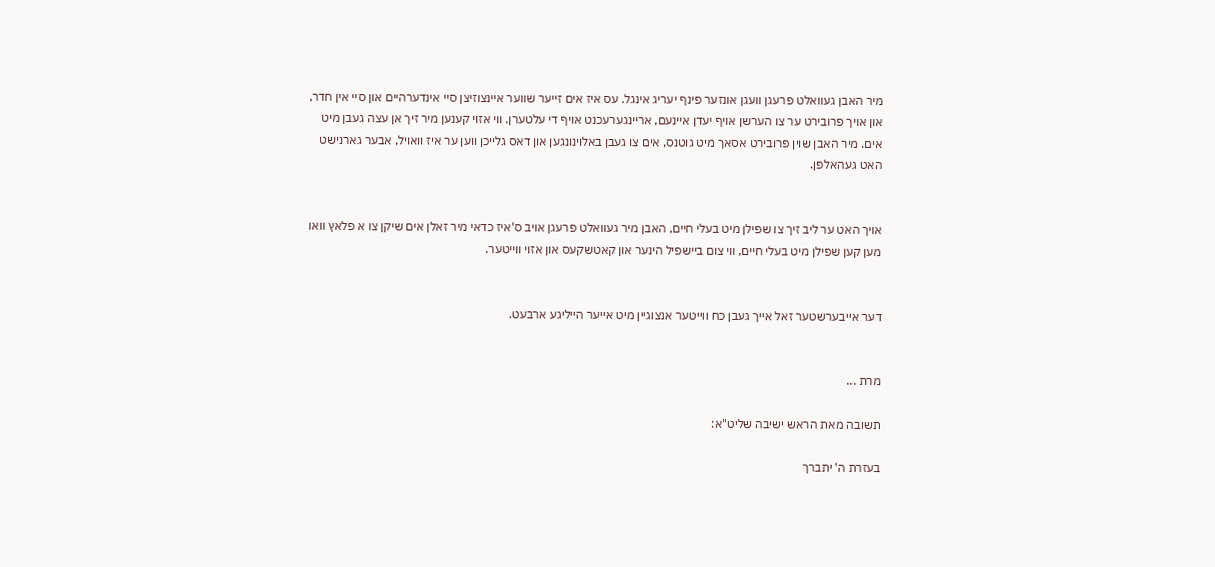מיר האבן געוואלט פרעגן וועגן אונזער פינף יעריג אינגל. עס איז אים זייער שווער איינצוזיצן סיי אינדערהיים און סיי אין חדר, און אויך פרובירט ער צו הערשן אויף יעדן איינעם, אריינגערעכנט אויף די עלטערן. ווי אזוי קענען מיר זיך אן עצה געבן מיט אים. מיר האבן שוין פרובירט אסאך מיט גוטנס, אים צו געבן באלוינונגען און דאס גלייכן ווען ער איז וואויל, אבער גארנישט האט געהאלפן.


אויך האט ער ליב זיך צו שפילן מיט בעלי חיים, האבן מיר געוואלט פרעגן אויב ס'איז כדאי מיר זאלן אים שיקן צו א פלאץ וואו מען קען שפילן מיט בעלי חיים, ווי צום ביישפיל הינער און קאטשקעס און אזוי ווייטער.


דער אייבערשטער זאל אייך געבן כח ווייטער אנצוגיין מיט אייער הייליגע ארבעט.


מרת ...

תשובה מאת הראש ישיבה שליט"א:

בעזרת ה' יתברך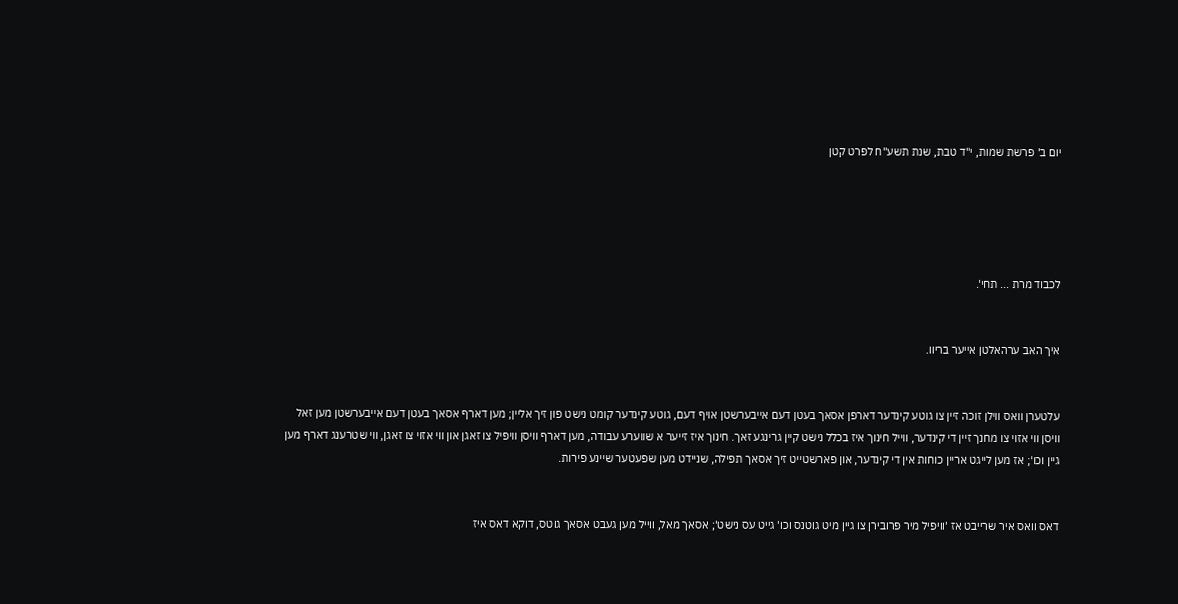יום ב' פרשת שמות, י"ד טבת, שנת תשע"ח לפרט קטן





לכבוד מרת ... תחי'.


איך האב ערהאלטן אייער בריוו.


עלטערן וואס ווילן זוכה זיין צו גוטע קינדער דארפן אסאך בעטן דעם אייבערשטן אויף דעם, גוטע קינדער קומט נישט פון זיך אליין; מען דארף אסאך בעטן דעם אייבערשטן מען זאל וויסן ווי אזוי צו מחנך זיין די קינדער, ווייל חינוך איז בכלל נישט קיין גרינגע זאך. חינוך איז זייער א שווערע עבודה, מען דארף וויסן וויפיל צו זאגן און ווי אזוי צו זאגן, ווי שטרענג דארף מען גיין וכו'; אז מען לייגט אריין כוחות אין די קינדער, און פארשטייט זיך אסאך תפילה, שניידט מען שפעטער שיינע פירות.


דאס וואס איר שרייבט אז 'וויפיל מיר פרובירן צו גיין מיט גוטנס וכו' גייט עס נישט'; אסאך מאל, ווייל מען געבט אסאך גוטס, דוקא דאס איז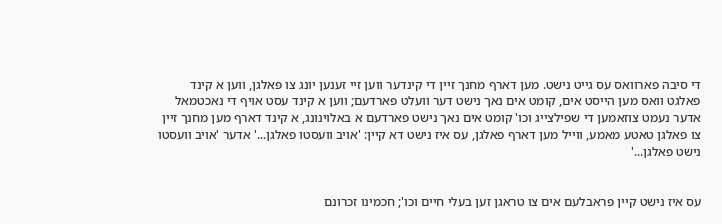די סיבה פארוואס עס גייט נישט. מען דארף מחנך זיין די קינדער ווען זיי זענען יונג צו פאלגן, ווען א קינד פאלגט וואס מען הייסט אים, קומט אים נאך נישט דער וועלט פארדעם; ווען א קינד עסט אויף די נאכטמאל אדער נעמט צוזאמען די שפילצייג וכו' קומט אים נאך נישט פארדעם א באלוינונג, א קינד דארף מען מחנך זיין צו פאלגן טאטע מאמע, ווייל מען דארף פאלגן, עס איז נישט דא קיין: 'אויב וועסטו פאלגן...' אדער 'אויב וועסטו נישט פאלגן...'


עס איז נישט קיין פראבלעם אים צו טראגן זען בעלי חיים וכו'; חכמינו זכרונם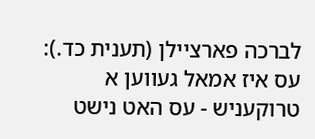לברכה פארציילן (תענית כד.): עס איז אמאל געווען א טרוקעניש - עס האט נישט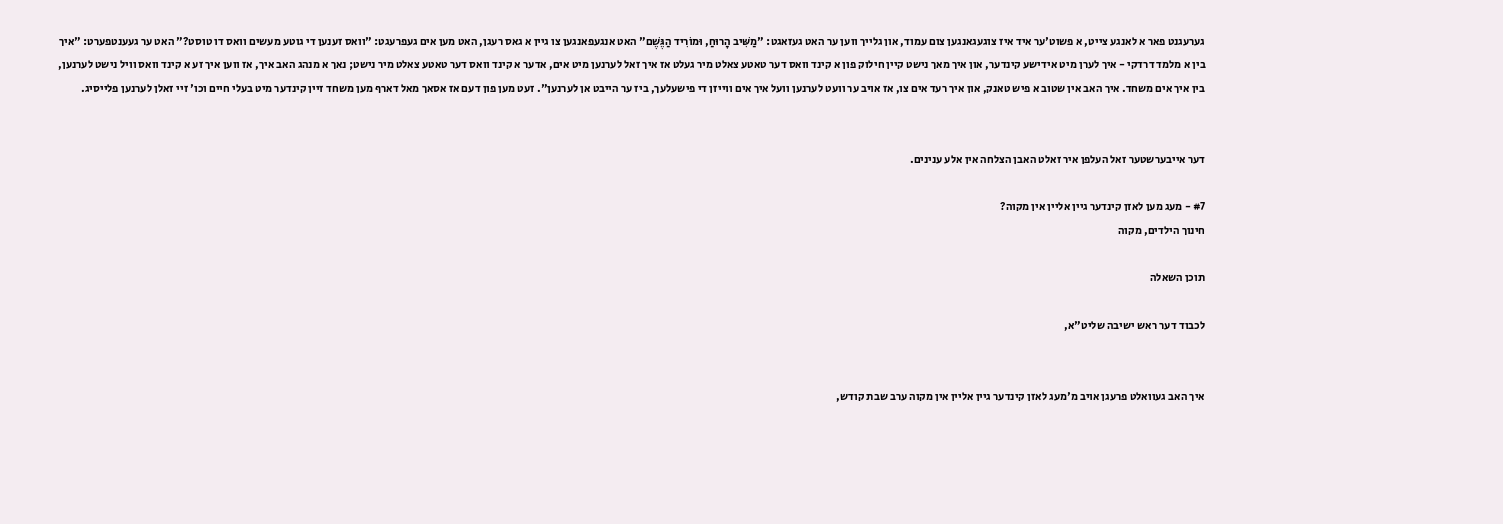גערעגנט פאר א לאנגע צייט, א פשוט'ער איד איז צוגעגאנגען צום עמוד, און גלייך ווען ער האט געזאגט: "מַשִּׁיב הָרוּחַ, וּמוֹרִיד הַגֶּשֶׁם" האט אנגעפאנגען צו גיין א גאס רעגן, האט מען אים געפרעגט: "וואס זענען די גוטע מעשים וואס דו טוסט?" האט ער געענטפערט: "איך בין א מלמד דרדקי - איך לערן מיט אידישע קינדער, און איך מאך נישט קיין חילוק פון א קינד וואס דער טאטע צאלט מיר געלט אז איך זאל לערנען מיט אים, אדער א קינד וואס דער טאטע צאלט מיר נישט; נאך א מנהג האב איך, אז ווען איך זע א קינד וואס וויל נישט לערנען, בין איך אים משחד. איך האב אין שטוב א פיש טאנק, און איך רעד אים צו, אז אויב ער וועט לערנען וועל איך אים ווייזן די פישעלעך, ביז ער הייבט אן לערנען". זעט מען פון דעם אז אסאך מאל דארף מען משחד זיין קינדער מיט בעלי חיים וכו' זיי זאלן לערנען פלייסיג.


דער אייבערשטער זאל העלפן איר זאלט האבן הצלחה אין אלע ענינים.

#7 - מעג מען לאזן קינדער גיין אליין אין מקוה?
חינוך הילדים, מקוה

תוכן השאלה

לכבוד דער ראש ישיבה שליט"א,


איך האב געוואלט פרעגן אויב מ'מעג לאזן קינדער גיין אליין אין מקוה ערב שבת קודש,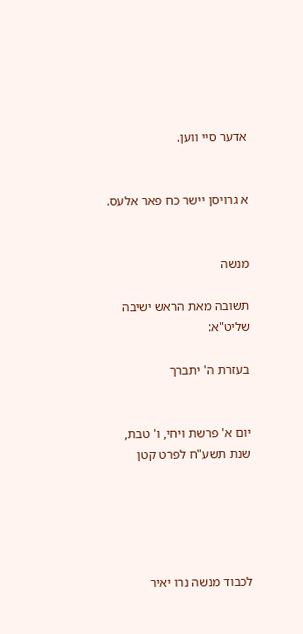אדער סיי ווען.


א גרויסן יישר כח פאר אלעס.


מנשה

תשובה מאת הראש ישיבה שליט"א:

בעזרת ה' יתברך


יום א' פרשת ויחי, ו' טבת, שנת תשע"ח לפרט קטן





לכבוד מנשה נרו יאיר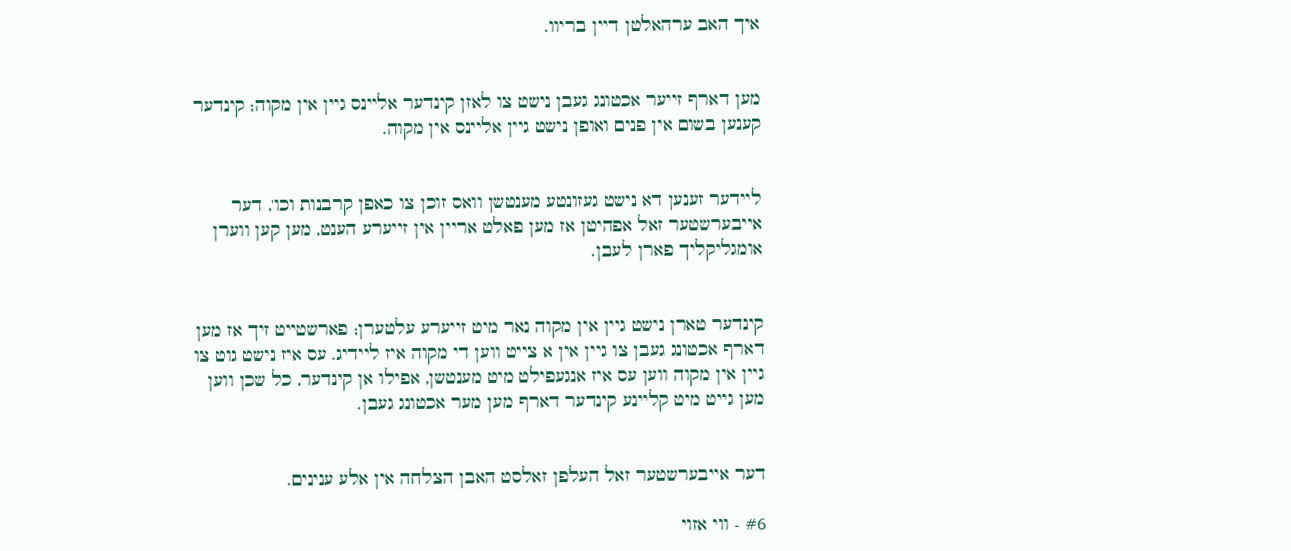איך האב ערהאלטן דיין בריוו.


מען דארף זייער אכטונג געבן נישט צו לאזן קינדער אליינס גיין אין מקוה; קינדער קענען בשום אין פנים ואופן נישט גיין אליינס אין מקוה.


ליידער זענען דא נישט געזונטע מענטשן וואס זוכן צו כאפן קרבנות וכו', דער אייבערשטער זאל אפהיטן אז מען פאלט אריין אין זייערע הענט, מען קען ווערן אומגליקליך פארן לעבן.


קינדער טארן נישט גיין אין מקוה נאר מיט זייערע עלטערן; פארשטייט זיך אז מען דארף אכטונג געבן צו גיין אין א צייט ווען די מקוה איז ליידיג. עס איז נישט גוט צו גיין אין מקוה ווען עס איז אנגעפילט מיט מענטשן, אפילו אן קינדער, כל שכן ווען מען גייט מיט קליינע קינדער דארף מען מער אכטונג געבן.


דער אייבערשטער זאל העלפן זאלסט האבן הצלחה אין אלע ענינים.

#6 - ווי אזוי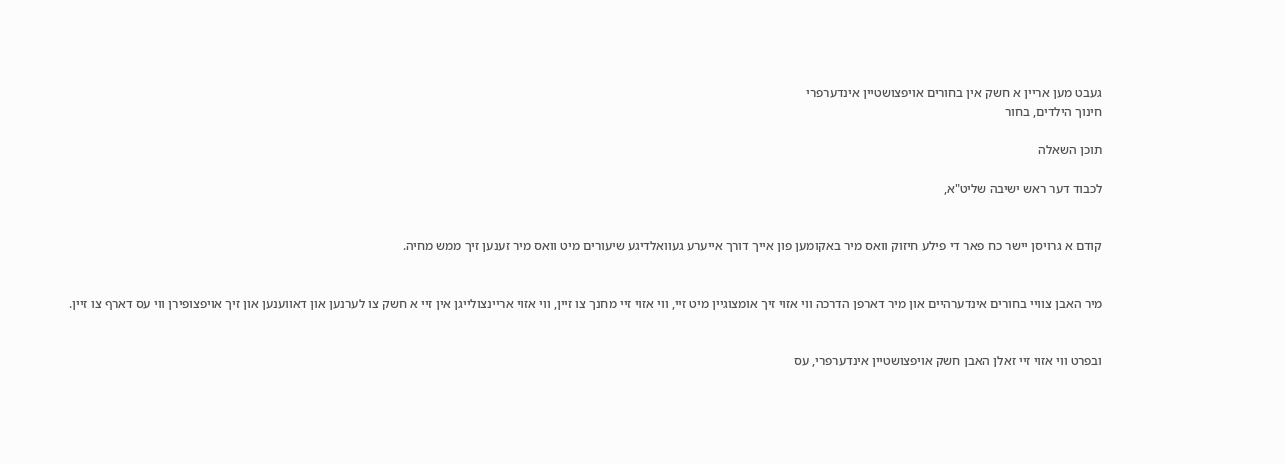געבט מען אריין א חשק אין בחורים אויפצושטיין אינדערפרי
חינוך הילדים, בחור

תוכן השאלה

לכבוד דער ראש ישיבה שליט"א,


קודם א גרויסן יישר כח פאר די פילע חיזוק וואס מיר באקומען פון אייך דורך אייערע געוואלדיגע שיעורים מיט וואס מיר זענען זיך ממש מחיה.


מיר האבן צוויי בחורים אינדערהיים און מיר דארפן הדרכה ווי אזוי זיך אומצוגיין מיט זיי, ווי אזוי זיי מחנך צו זיין, ווי אזוי אריינצולייגן אין זיי א חשק צו לערנען און דאווענען און זיך אויפצופירן ווי עס דארף צו זיין.


ובפרט ווי אזוי זיי זאלן האבן חשק אויפצושטיין אינדערפרי, עס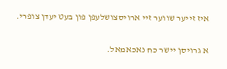איז זייער שווער זיי ארויסצושלעפן פון בעט יעדן צופרי.


א גרויסן יישר כח נאכאמאל.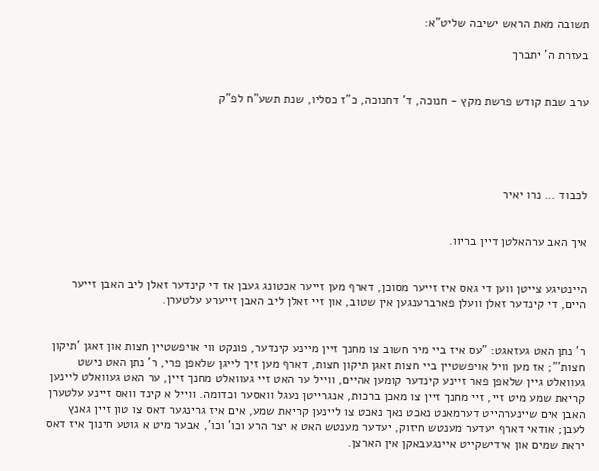תשובה מאת הראש ישיבה שליט"א:

בעזרת ה' יתברך


ערב שבת קודש פרשת מקץ - חנוכה, ד' דחנוכה, כ"ז כסליו, שנת תשע"ח לפ"ק





לכבוד ... נרו יאיר


איך האב ערהאלטן דיין בריוו.


היינטיגע צייטן ווען די גאס איז זייער מסוכן, דארף מען זייער אכטונג געבן אז די קינדער זאלן ליב האבן זייער היים, די קינדער זאלן וועלן פארברענגען אין שטוב, און זיי זאלן ליב האבן זייערע עלטערן.


ר' נתן האט געזאגט: "עס איז ביי מיר חשוב צו מחנך זיין מיינע קינדער, פונקט ווי אויפשטיין חצות און זאגן 'תיקון חצות'"; אז מען וויל אויפשטיין ביי חצות זאגן תיקון חצות, דארף מען זיך לייגן שלאפן פרי, ר' נתן האט נישט געוואלט גיין שלאפן פאר זיינע קינדער קומען אהיים, ווייל ער האט זיי געוואלט מחנך זיין, ער האט געוואלט ליינען קריאת שמע מיט זיי, זיי מחנך זיין צו מאכן ברכות, אנגרייטן נעגל וואסער וכדומה. ווייל א קינד וואס זיינע עלטערן האבן אים שיינערהייט דערמאנט נאכט נאך נאכט צו ליינען קריאת שמע, אים איז גרינגער דאס צו טון זיין גאנץ לעבן; אודאי דארף יעדער מענטש חיזוק, יעדער מענטש האט א יצר הרע וכו' וכו', אבער מיט א גוטע חינוך איז דאס יראת שמים און אידישקייט איינגעבאקן אין הארצן.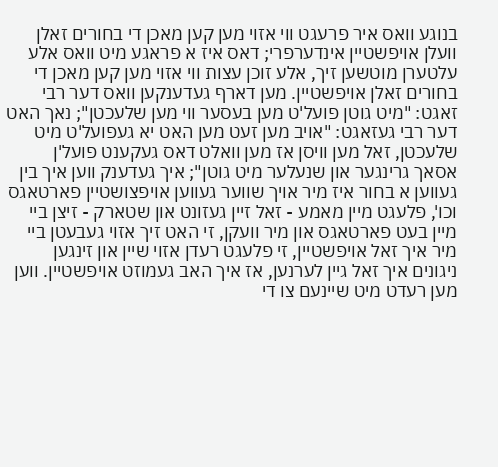בנוגע וואס איר פרעגט ווי אזוי מען קען מאכן די בחורים זאלן וועלן אויפשטיין אינדערפרי; דאס איז א פראגע מיט וואס אלע עלטערן מוטשען זיך, אלע זוכן עצות ווי אזוי מען קען מאכן די בחורים זאלן אויפשטיין. מען דארף געדענקען וואס דער רבי זאגט: "מיט גוטן פועל'ט מען בעסער ווי מען שלעכטן"; נאך האט דער רבי געזאגט: "אויב מען זעט מען האט יא געפועל'ט מיט שלעכטן, זאל מען וויסן אז מען וואלט דאס געקענט פועל'ן אסאך גרינגער און שנעלער מיט גוטן"; איך געדענק ווען איך בין געווען א בחור איז מיר אויך שווער געווען אויפצושטיין פארטאגס וכו', פלעגט מיין מאמע - זאל זיין געזונט און שטארק - זיצן ביי מיין בעט פארטאגס און מיר וועקן, זי האט זיך אזוי געבעטן ביי מיר איך זאל אויפשטיין, זי פלעגט רעדן אזוי שיין און זינגען ניגונים איך זאל גיין לערנען, אז איך האב געמוזט אויפשטיין. ווען מען רעדט מיט שיינעם צו די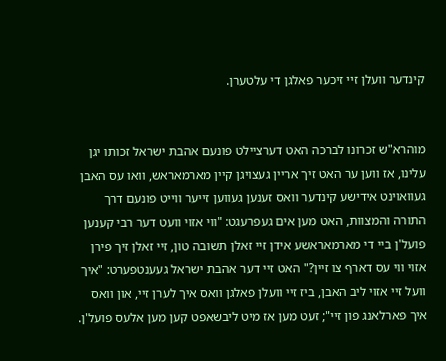קינדער וועלן זיי זיכער פאלגן די עלטערן.


מוהרא"ש זכרונו לברכה האט דערציילט פונעם אהבת ישראל זכותו יגן עלינו, אז ווען ער האט זיך אריין געצויגן קיין מארמאראש, וואו עס האבן געוואוינט אידישע קינדער וואס זענען געווען זייער ווייט פונעם דרך התורה והמצוות, האט מען אים געפרעגט: "ווי אזוי וועט דער רבי קענען פועל'ן ביי די מארמאראשע אידן זיי זאלן תשובה טון, זיי זאלן זיך פירן אזוי ווי עס דארף צו זיין?" האט זיי דער אהבת ישראל געענטפערט: "איך וועל זיי אזוי ליב האבן, ביז זיי וועלן פאלגן וואס איך לערן זיי, און וואס איך פארלאנג פון זיי"; זעט מען אז מיט ליבשאפט קען מען אלעס פועל'ן.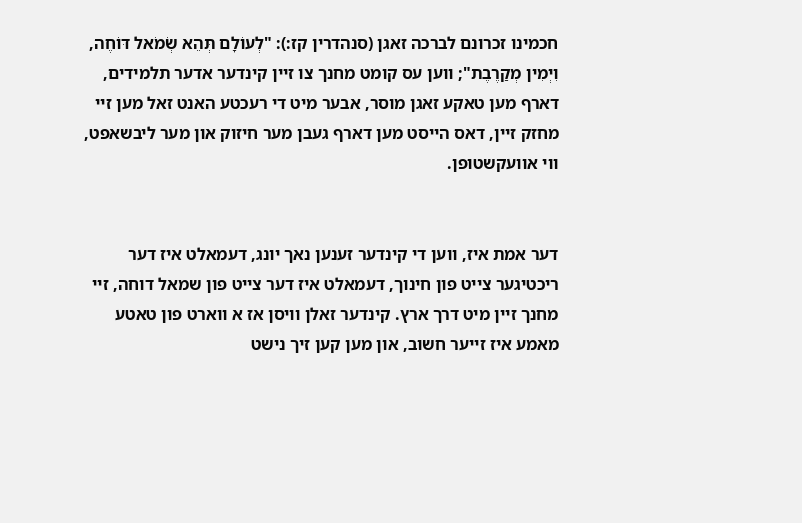חכמינו זכרונם לברכה זאגן (סנהדרין קז:): "לְעוֹלָם תְּהֵא שְׂמֹאל דּוֹחֶה, וִיְמִין מְקַרֶבֶת"; ווען עס קומט מחנך צו זיין קינדער אדער תלמידים, דארף מען טאקע זאגן מוסר, אבער מיט די רעכטע האנט זאל מען זיי מחזק זיין, דאס הייסט מען דארף געבן מער חיזוק און מער ליבשאפט, ווי אוועקשטופן.


דער אמת איז, ווען די קינדער זענען נאך יונג, דעמאלט איז דער ריכטיגער צייט פון חינוך, דעמאלט איז דער צייט פון שמאל דוחה, זיי מחנך זיין מיט דרך ארץ. קינדער זאלן וויסן אז א ווארט פון טאטע מאמע איז זייער חשוב, און מען קען זיך נישט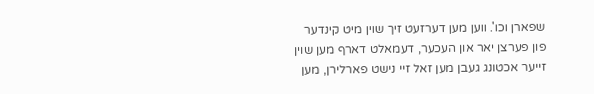שפארן וכו'. ווען מען דערזעט זיך שוין מיט קינדער פון פערצן יאר און העכער, דעמאלט דארף מען שוין זייער אכטונג געבן מען זאל זיי נישט פארלירן, מען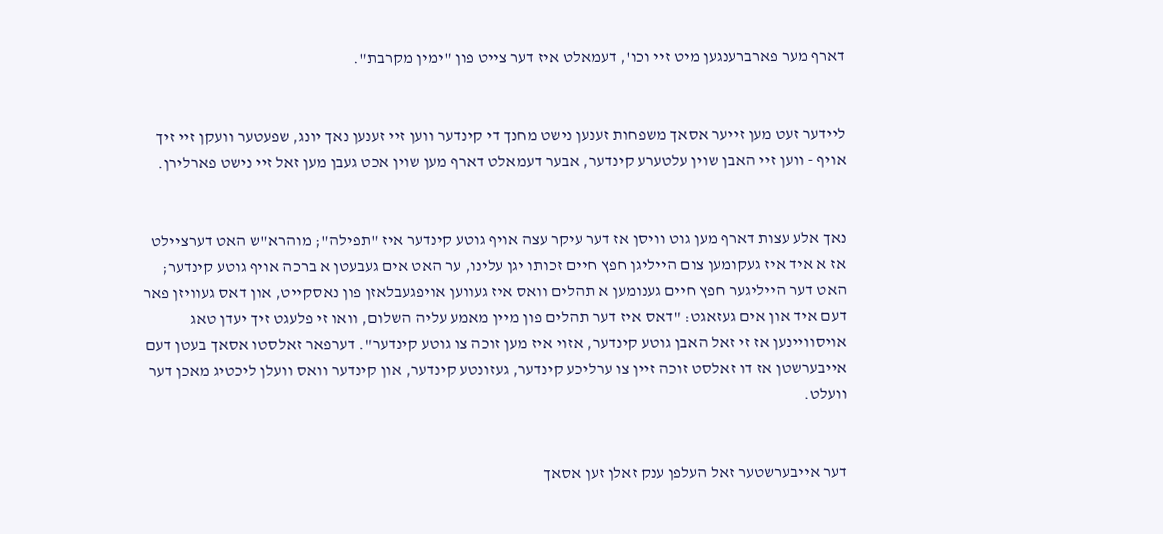דארף מער פארברענגען מיט זיי וכו', דעמאלט איז דער צייט פון "ימין מקרבת".


ליידער זעט מען זייער אסאך משפחות זענען נישט מחנך די קינדער ווען זיי זענען נאך יונג, שפעטער וועקן זיי זיך אויף - ווען זיי האבן שוין עלטערע קינדער, אבער דעמאלט דארף מען שוין אכט געבן מען זאל זיי נישט פארלירן.


נאך אלע עצות דארף מען גוט וויסן אז דער עיקר עצה אויף גוטע קינדער איז "תפילה"; מוהרא"ש האט דערציילט אז א איד איז געקומען צום הייליגן חפץ חיים זכותו יגן עלינו, ער האט אים געבעטן א ברכה אויף גוטע קינדער; האט דער הייליגער חפץ חיים גענומען א תהלים וואס איז געווען אויפגעבלאזן פון נאסקייט, און דאס געוויזן פאר דעם איד און אים געזאגט: "דאס איז דער תהלים פון מיין מאמע עליה השלום, וואו זי פלעגט זיך יעדן טאג אויסוויינען אז זי זאל האבן גוטע קינדער, אזוי איז מען זוכה צו גוטע קינדער". דערפאר זאלסטו אסאך בעטן דעם אייבערשטן אז דו זאלסט זוכה זיין צו ערליכע קינדער, געזונטע קינדער, און קינדער וואס וועלן ליכטיג מאכן דער וועלט.


דער אייבערשטער זאל העלפן ענק זאלן זען אסאך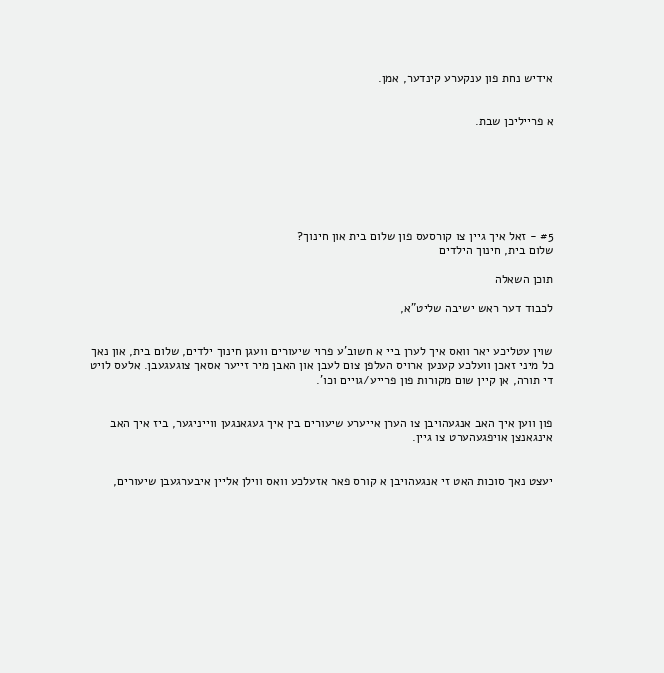אידיש נחת פון ענקערע קינדער, אמן.


א פרייליכן שבת.







#5 - זאל איך גיין צו קורסעס פון שלום בית און חינוך?
שלום בית, חינוך הילדים

תוכן השאלה

לכבוד דער ראש ישיבה שליט"א,


שוין עטליכע יאר וואס איך לערן ביי א חשוב'ע פרוי שיעורים וועגן חינוך ילדים, שלום בית, און נאך כל מיני זאכן וועלכע קענען ארויס העלפן צום לעבן און האבן מיר זייער אסאך צוגעגעבן. אלעס לויט די תורה, אן קיין שום מקורות פון פרייע/גויים וכו'.


פון ווען איך האב אנגעהויבן צו הערן אייערע שיעורים בין איך געגאנגען ווייניגער, ביז איך האב אינגאנצן אויפגעהערט צו גיין.


יעצט נאך סוכות האט זי אנגעהויבן א קורס פאר אזעלכע וואס ווילן אליין איבערגעבן שיעורים,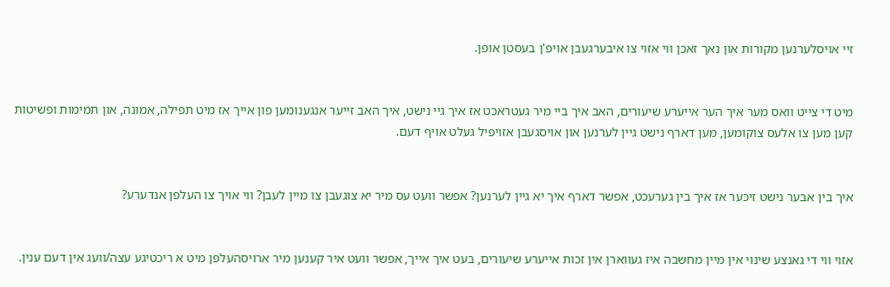זיי אויסלערנען מקורות און נאך זאכן ווי אזוי צו איבערגעבן אויפ'ן בעסטן אופן.


מיט די צייט וואס מער איך הער אייערע שיעורים, האב איך ביי מיר געטראכט אז איך גיי נישט, איך האב זייער אנגענומען פון אייך אז מיט תפילה, אמונה, און תמימות ופשיטות קען מען צו אלעס צוקומען, מען דארף נישט גיין לערנען און אויסגעבן אזויפיל געלט אויף דעם.


איך בין אבער נישט זיכער אז איך בין גערעכט, אפשר דארף איך יא גיין לערנען? אפשר וועט עס מיר יא צוגעבן צו מיין לעבן? ווי אויך צו העלפן אנדערע?


אזוי ווי די גאנצע שינוי אין מיין מחשבה איז געווארן אין זכות אייערע שיעורים, בעט איך אייך, אפשר וועט איר קענען מיר ארויסהעלפן מיט א ריכטיגע עצה/וועג אין דעם ענין.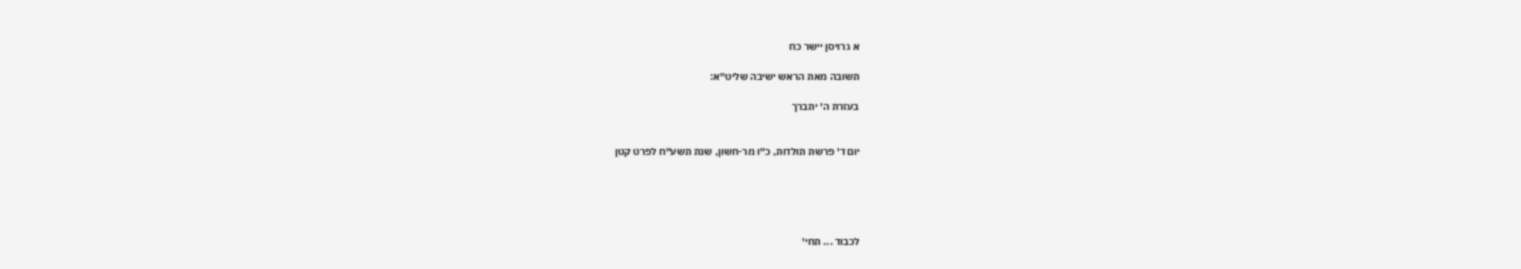א גרויסן יישר כח

תשובה מאת הראש ישיבה שליט"א:

בעזרת ה' יתברך


יום ד' פרשת תולדות, כ"ו מר-חשון, שנת תשע"ח לפרט קטן





לכבוד ... תחי'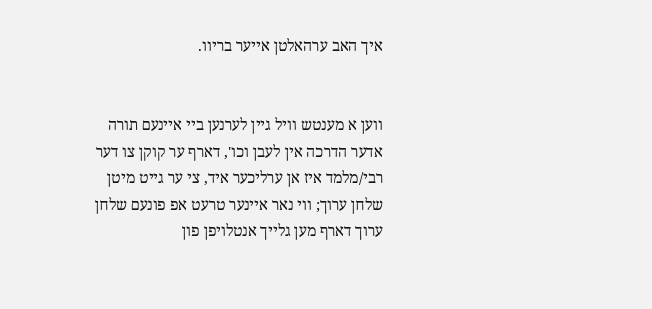איך האב ערהאלטן אייער בריוו.


ווען א מענטש וויל גיין לערנען ביי איינעם תורה אדער הדרכה אין לעבן וכו', דארף ער קוקן צו דער רבי/מלמד איז אן ערליכער איד, צי ער גייט מיטן שלחן ערוך; ווי נאר איינער טרעט אפ פונעם שלחן ערוך דארף מען גלייך אנטלויפן פון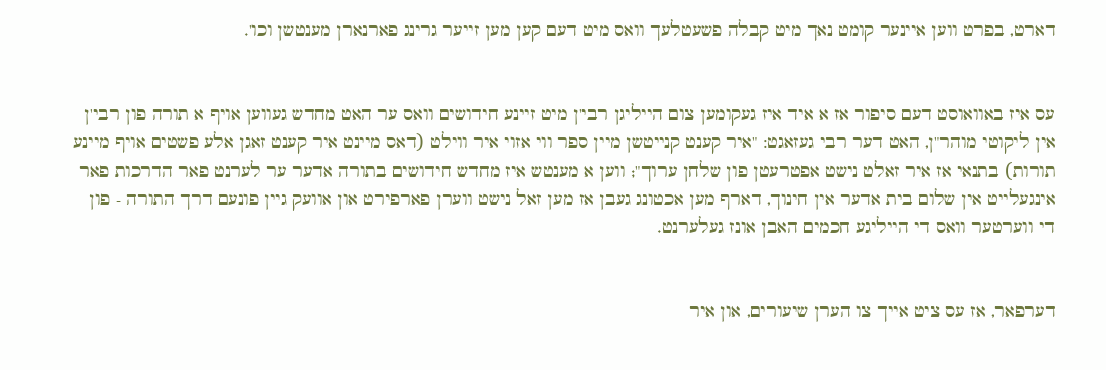דארט, בפרט ווען איינער קומט נאך מיט קבלה פשעטלעך וואס מיט דעם קען מען זייער גרינג פארנארן מענטשן וכו'.


עס איז באוואוסט דעם סיפור אז א איד איז געקומען צום הייליגן רבי'ן מיט זיינע חידושים וואס ער האט מחדש געווען אויף א תורה פון רבי'ן אין ליקוטי מוהר"ן, האט דער רבי געזאגט: "איר קענט קנייטשן מיין ספר ווי אזוי איר ווילט (דאס מיינט איר קענט זאגן אלע פשטים אויף מיינע תורות) בתנאי אז איר זאלט נישט אפטרעטן פון שלחן ערוך"; ווען א מענטש איז מחדש חידושים בתורה אדער ער לערנט פאר הדרכות פאר אינגעלייט אין שלום בית אדער אין חינוך, דארף מען אכטונג געבן אז מען זאל נישט ווערן פארפירט און אוועק גיין פונעם דרך התורה - פון די ווערטער וואס די הייליגע חכמים האבן אונז געלערנט.


דערפאר, אז עס ציט אייך צו הערן שיעורים, און איר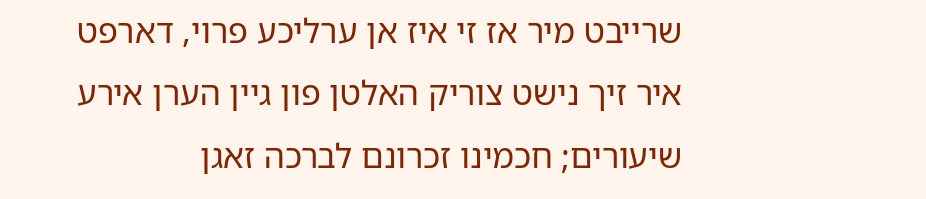שרייבט מיר אז זי איז אן ערליכע פרוי, דארפט איר זיך נישט צוריק האלטן פון גיין הערן אירע שיעורים; חכמינו זכרונם לברכה זאגן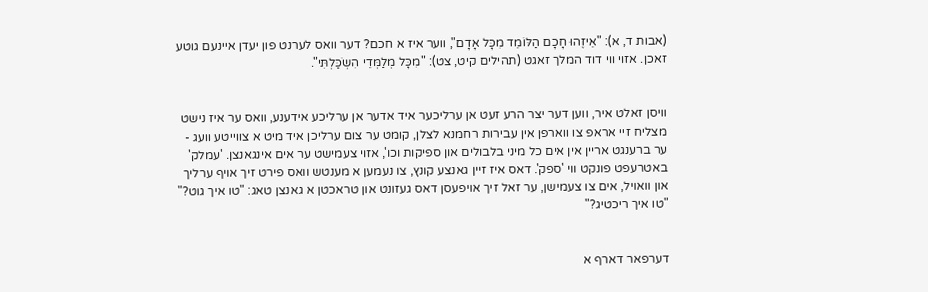(אבות ד, א): "אֵיזֶהוּ חָכָם הַלּוֹמֵד מִכָּל אָדָם", ווער איז א חכם? דער וואס לערנט פון יעדן איינעם גוטע זאכן. אזוי ווי דוד המלך זאגט (תהילים קיט, צט): "מִכָּל מְלַמְּדֵי הִשְֹכַּלְתִּי".


וויסן זאלט איר, ווען דער יצר הרע זעט אן ערליכער איד אדער אן ערליכע אידענע, וואס ער איז נישט מצליח זיי אראפ צו ווארפן אין עבירות רחמנא לצלן, קומט ער צום ערליכן איד מיט א צווייטע וועג - ער ברענגט אריין אין אים כל מיני בלבולים און ספיקות וכו', אזוי צעמישט ער אים אינגאנצן. 'עמלק' באטרעפט פונקט ווי 'ספק'. דאס איז זיין גאנצע קונץ, צו נעמען א מענטש וואס פירט זיך אויף ערליך און וואויל, אים צו צעמישן, ער זאל זיך אויפעסן דאס געזונט און טראכטן א גאנצן טאג: "טו איך גוט?" "טו איך ריכטיג?"


דערפאר דארף א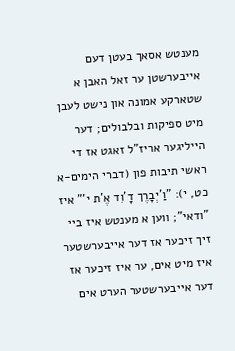מענטש אסאך בעטן דעם אייבערשטן ער זאל האבן א שטארקע אמונה און נישט לעבן מיט ספיקות ובלבולים; דער הייליגער אריז"ל זאגט אז די ראשי תיבות פון (דברי הימים-א כט, י): "וַ'יְבָרֶך דָ'וִד אֶ'ת י'" איז "ודאי"; ווען א מענטש איז ביי זיך זיכער אז דער אייבערשטער איז מיט אים, ער איז זיכער אז דער אייבערשטער הערט אים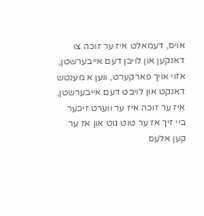אויס, דעמאלט איז ער זוכה צו דאנקען און לויבן דעם אייבערשטן, אזוי אויך פארקערט, ווען א מענטש דאנקט און לויבט דעם אייבערשטן, איז ער זוכה איז ער ווערט זיכער ביי זיך אז ער טוט גוט און אז ער קען אלעס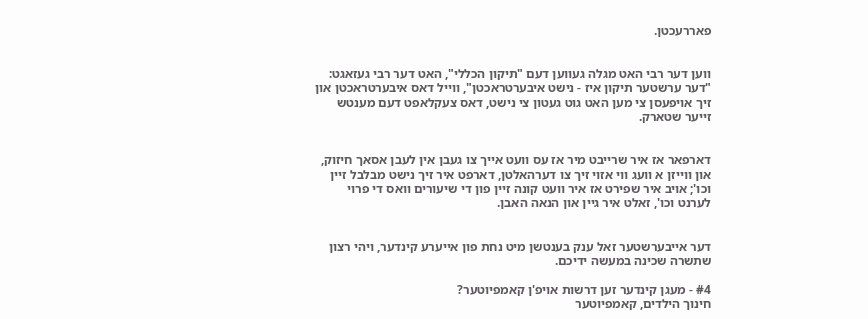פאררעכטן.


ווען דער רבי האט מגלה געווען דעם "תיקון הכללי", האט דער רבי געזאגט: "דער ערשטער תיקון איז - נישט איבערטראכטן", ווייל דאס איבערטראכטן און זיך אויפעסן צי מען האט גוט געטון צי נישט, דאס צעקלאפט דעם מענטש זייער שטארק.


דארפאר אז איר שרייבט מיר אז עס וועט אייך צו געבן אין לעבן אסאך חיזוק, און ווייזן א וועג ווי אזוי זיך צו דערהאלטן, דארפט איר זיך נישט מבלבל זיין וכו'; אויב איר שפירט אז איר וועט קונה זיין פון די שיעורים וואס די פרוי לערנט וכו', זאלט איר גיין און הנאה האבן.


דער אייבערשטער זאל ענק בענטשן מיט נחת פון אייערע קינדער, ויהי רצון שתשרה שכינה במעשה ידיכם.

#4 - מעגן קינדער זען דרשות אויפ'ן קאמפיוטער?
חינוך הילדים, קאמפיוטער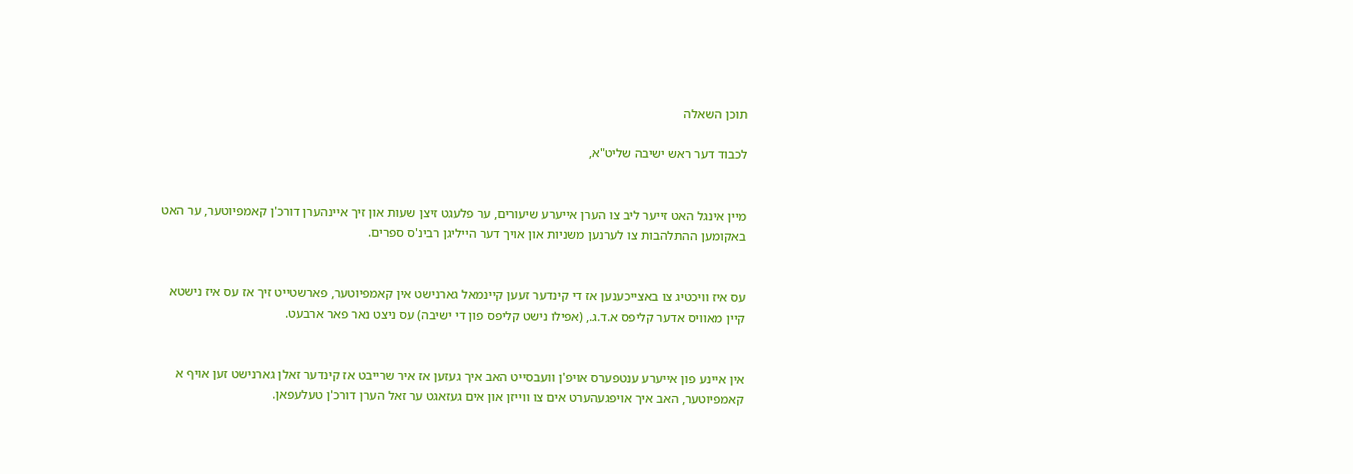תוכן השאלה

לכבוד דער ראש ישיבה שליט"א,


מיין אינגל האט זייער ליב צו הערן אייערע שיעורים, ער פלעגט זיצן שעות און זיך איינהערן דורכ'ן קאמפיוטער, ער האט באקומען ההתלהבות צו לערנען משניות און אויך דער הייליגן רבינ'ס ספרים.


עס איז וויכטיג צו באצייכענען אז די קינדער זעען קיינמאל גארנישט אין קאמפיוטער, פארשטייט זיך אז עס איז נישטא קיין מאוויס אדער קליפס א.ד.ג., (אפילו נישט קליפס פון די ישיבה) עס ניצט נאר פאר ארבעט.


אין איינע פון אייערע ענטפערס אויפ'ן וועבסייט האב איך געזען אז איר שרייבט אז קינדער זאלן גארנישט זען אויף א קאמפיוטער, האב איך אויפגעהערט אים צו ווייזן און אים געזאגט ער זאל הערן דורכ'ן טעלעפאן.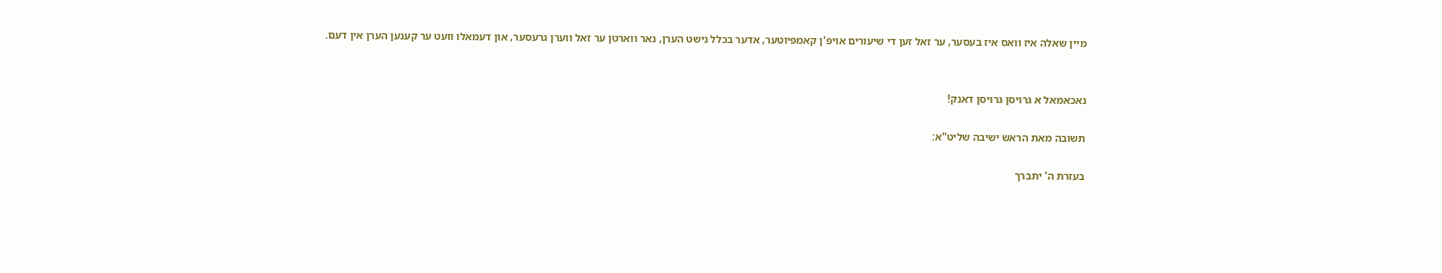מיין שאלה איז וואס איז בעסער, ער זאל זען די שיעורים אויפ'ן קאמפיוטער, אדער בכלל נישט הערן, נאר ווארטן ער זאל ווערן גרעסער, און דעמאלו וועט ער קענען הערן אין דעם.


נאכאמאל א גרויסן גרויסן דאנק!

תשובה מאת הראש ישיבה שליט"א:

בעזרת ה' יתברך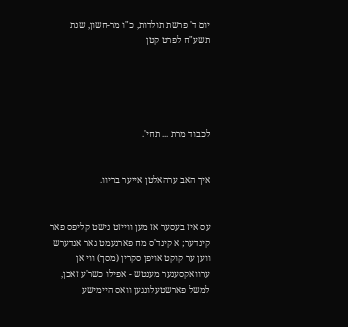יום ד' פרשת תולדות, כ"ו מר-חשון, שנת תשע"ח לפרט קטן





לכבוד מרת ... תחי'.


איך האב ערהאלטן אייער בריוו.


עס איז בעסער אז מען ווייזט נישט קליפס פאר קינדער; א קינד'ס מח פארנעמט גאר אנדערש ווען ער קוקט אויפן סקרין (מסך) ווי אן ערוואקסענער מענטש - אפילו כשר'ע זאכן, למשל פארשטעלונגען וואס היימישע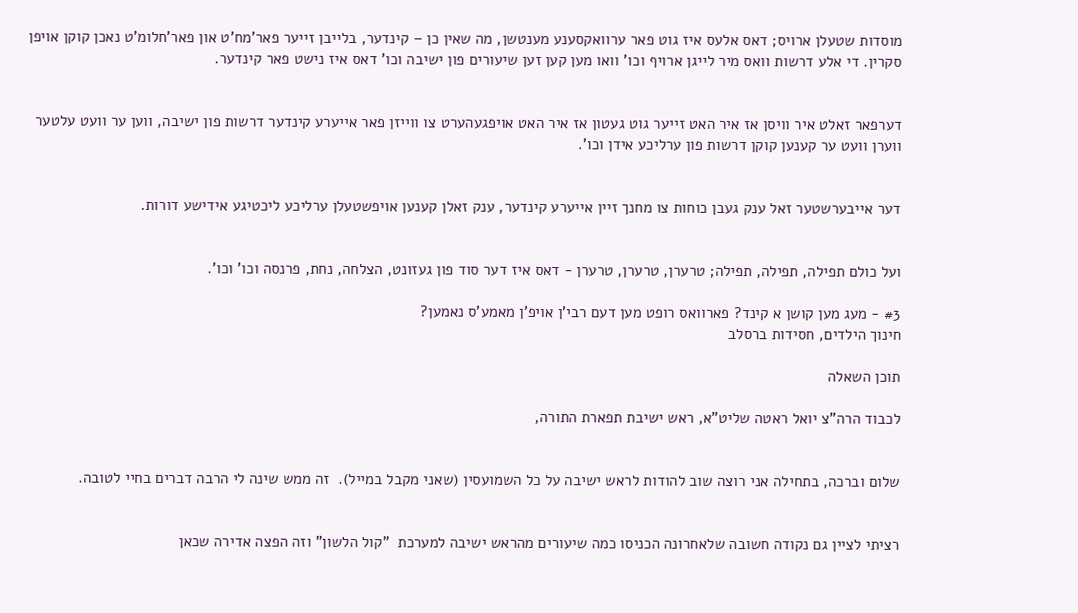מוסדות שטעלן ארויס; דאס אלעס איז גוט פאר ערוואקסענע מענטשן, מה שאין כן – קינדער, בלייבן זייער פאר'מח'ט און פאר'חלומ'ט נאכן קוקן אויפן סקרין. די אלע דרשות וואס מיר לייגן ארויף וכו' וואו מען קען זען שיעורים פון ישיבה וכו' דאס איז נישט פאר קינדער.


דערפאר זאלט איר וויסן אז איר האט זייער גוט געטון אז איר האט אויפגעהערט צו ווייזן פאר אייערע קינדער דרשות פון ישיבה, ווען ער וועט עלטער ווערן וועט ער קענען קוקן דרשות פון ערליכע אידן וכו'.


דער אייבערשטער זאל ענק געבן כוחות צו מחנך זיין אייערע קינדער, ענק זאלן קענען אויפשטעלן ערליכע ליכטיגע אידישע דורות.


ועל כולם תפילה, תפילה, תפילה; טרערן, טרערן, טרערן - דאס איז דער סוד פון געזונט, הצלחה, נחת, פרנסה וכו' וכו'.

#3 - מעג מען קושן א קינד? פארוואס רופט מען דעם רבי'ן אויפ'ן מאמע'ס נאמען?
חינוך הילדים, חסידות ברסלב

תוכן השאלה

לכבוד הרה"צ יואל ראטה שליט"א, ראש ישיבת תפארת התורה,


שלום וברכה, בתחילה אני רוצה שוב להודות לראש ישיבה על כל השמועסין (שאני מקבל במייל).  זה ממש שינה לי הרבה דברים בחיי לטובה.


רציתי לציין גם נקודה חשובה שלאחרונה הכניסו כמה שיעורים מהראש ישיבה למערכת  "קול הלשון" וזה הפצה אדירה שכאן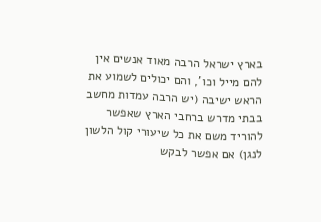בארץ ישראל הרבה מאוד אנשים אין להם מייל וכו', והם יכולים לשמוע את הראש ישיבה (יש הרבה עמדות מחשב  בבתי מדרש ברחבי הארץ שאפשר להוריד משם את כל שיעורי קול הלשון לנגן) אם אפשר לבקש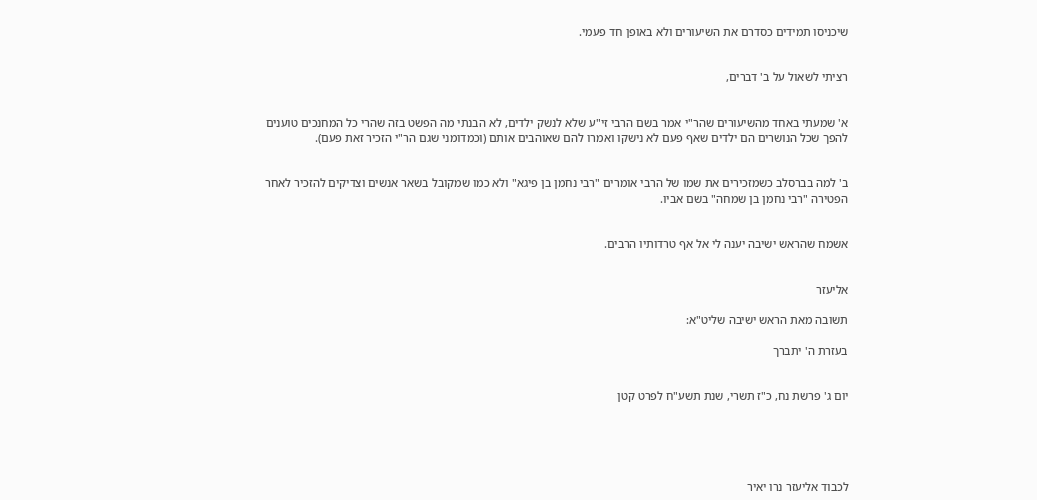שיכניסו תמידים כסדרם את השיעורים ולא באופן חד פעמי.


רציתי לשאול על ב' דברים,


א' שמעתי באחד מהשיעורים שהר"י אמר בשם הרבי זי"ע שלא לנשק ילדים, לא הבנתי מה הפשט בזה שהרי כל המחנכים טוענים להפך שכל הנושרים הם ילדים שאף פעם לא נישקו ואמרו להם שאוהבים אותם (וכמדומני שגם הר"י הזכיר זאת פעם).


ב' למה בברסלב כשמזכירים את שמו של הרבי אומרים "רבי נחמן בן פיגא" ולא כמו שמקובל בשאר אנשים וצדיקים להזכיר לאחר הפטירה "רבי נחמן בן שמחה" בשם אביו.


אשמח שהראש ישיבה יענה לי אל אף טרדותיו הרבים.


אליעזר

תשובה מאת הראש ישיבה שליט"א:

בעזרת ה' יתברך


יום ג' פרשת נח, כ"ז תשרי, שנת תשע"ח לפרט קטן





לכבוד אליעזר נרו יאיר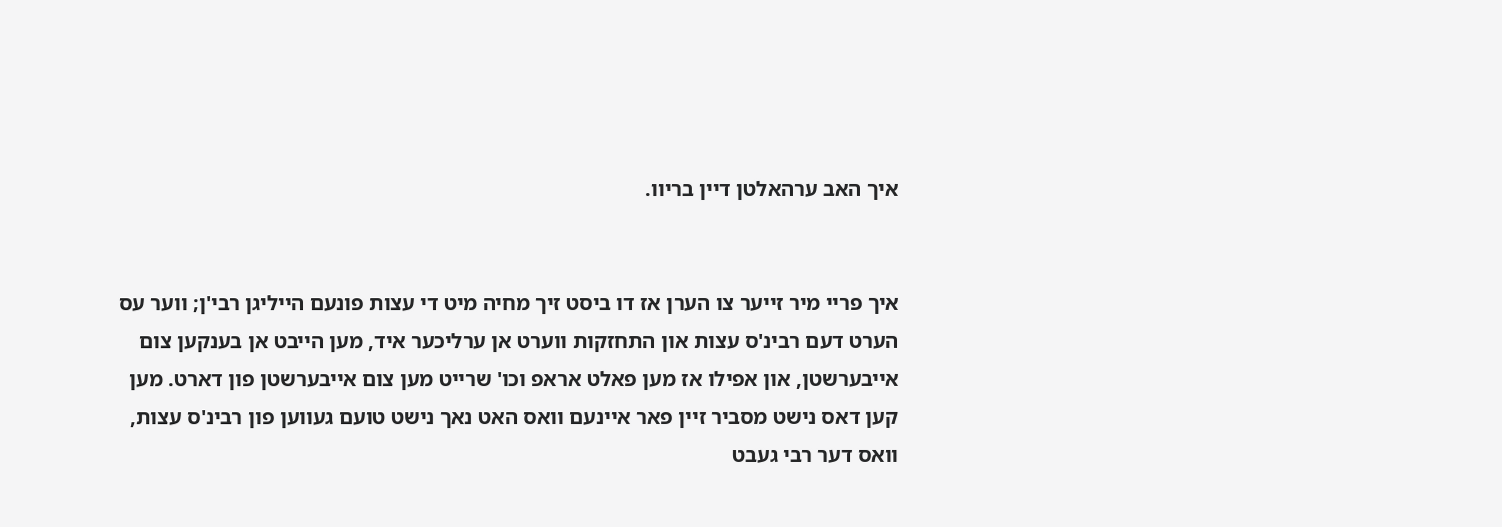איך האב ערהאלטן דיין בריוו.


איך פריי מיר זייער צו הערן אז דו ביסט זיך מחיה מיט די עצות פונעם הייליגן רבי'ן; ווער עס הערט דעם רבינ'ס עצות און התחזקות ווערט אן ערליכער איד, מען הייבט אן בענקען צום אייבערשטן, און אפילו אז מען פאלט אראפ וכו' שרייט מען צום אייבערשטן פון דארט. מען קען דאס נישט מסביר זיין פאר איינעם וואס האט נאך נישט טועם געווען פון רבינ'ס עצות, וואס דער רבי געבט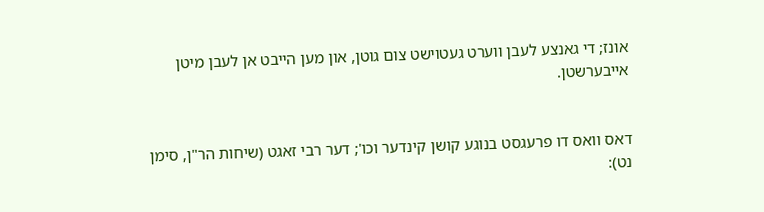אונז; די גאנצע לעבן ווערט געטוישט צום גוטן, און מען הייבט אן לעבן מיטן אייבערשטן.


דאס וואס דו פרעגסט בנוגע קושן קינדער וכו'; דער רבי זאגט (שיחות הר"ן, סימן נט):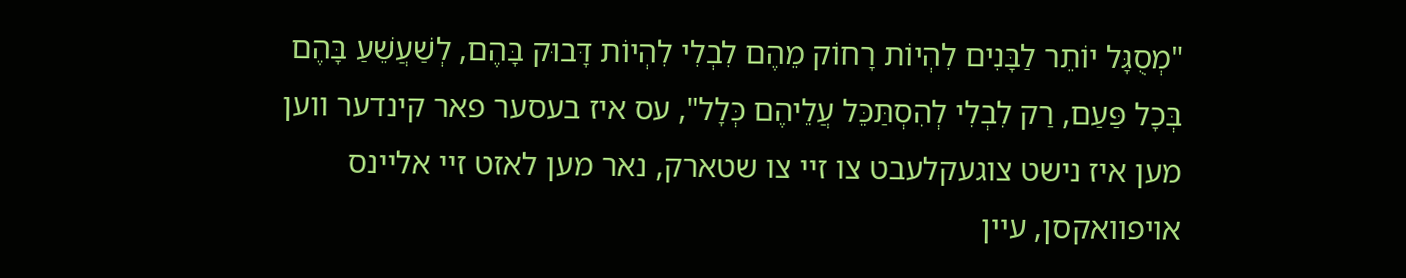"מְסֻגָּל יוֹתֵר לַבָּנִים לִהְיוֹת רָחוֹק מֵהֶם לִבְלִי לִהְיוֹת דָּבוּק בָּהֶם, לְשַׁעֲשֵׁעַ בָּהֶם בְּכָל פַּעַם, רַק לִבְלִי לְהִסְתַּכֵּל עֲלֵיהֶם כְּלָל", עס איז בעסער פאר קינדער ווען מען איז נישט צוגעקלעבט צו זיי צו שטארק, נאר מען לאזט זיי אליינס אויפוואקסן, עיין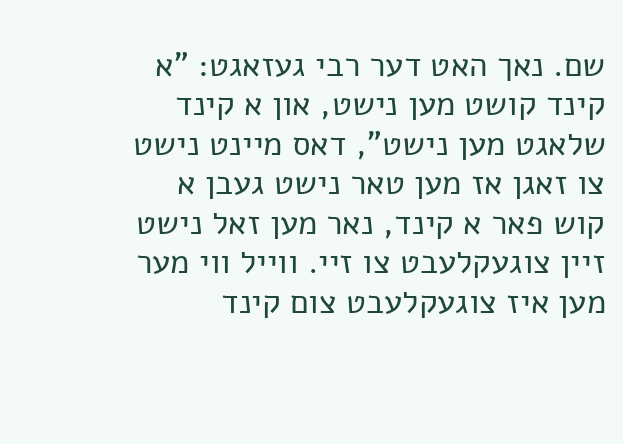שם. נאך האט דער רבי געזאגט: "א קינד קושט מען נישט, און א קינד שלאגט מען נישט", דאס מיינט נישט צו זאגן אז מען טאר נישט געבן א קוש פאר א קינד, נאר מען זאל נישט זיין צוגעקלעבט צו זיי. ווייל ווי מער מען איז צוגעקלעבט צום קינד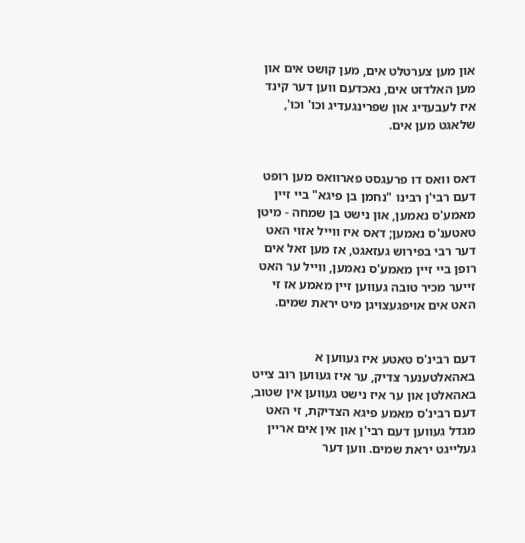און מען צערטלט אים, מען קושט אים און מען האלדזט אים, נאכדעם ווען דער קינד איז לעבעדיג און שפרינגעדיג וכו' וכו', שלאגט מען אים.


דאס וואס דו פרעגסט פארוואס מען רופט דעם רבי'ן רבינו "נחמן בן פיגא" ביי זיין מאמע'ס נאמען, און נישט בן שמחה - מיטן טאטענ'ס נאמען; דאס איז ווייל אזוי האט דער רבי בפירוש געזאגט, אז מען זאל אים רופן ביי זיין מאמע'ס נאמען, ווייל ער האט זייער מכיר טובה געווען זיין מאמע אז זי האט אים אויפגעצויגן מיט יראת שמים.


דעם רבינ'ס טאטע איז געווען א באהאלטענער צדיק, ער איז געווען רוב צייט באהאלטן און ער איז נישט געווען אין שטוב, דעם רבינ'ס מאמע פיגא הצדיקת, זי האט מגדל געווען דעם רבי'ן און אין אים אריין געלייגט יראת שמים. ווען דער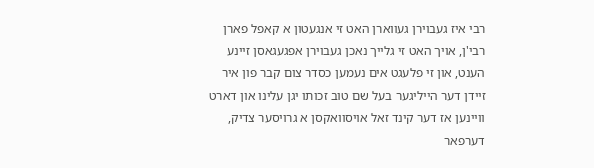רבי איז געבוירן געווארן האט זי אנגעטון א קאפל פארן רבי'ן, אויך האט זי גלייך נאכן געבוירן אפגעגאסן זיינע הענט, און זי פלעגט אים נעמען כסדר צום קבר פון איר זיידן דער הייליגער בעל שם טוב זכותו יגן עלינו און דארט וויינען אז דער קינד זאל אויסוואקסן א גרויסער צדיק, דערפאר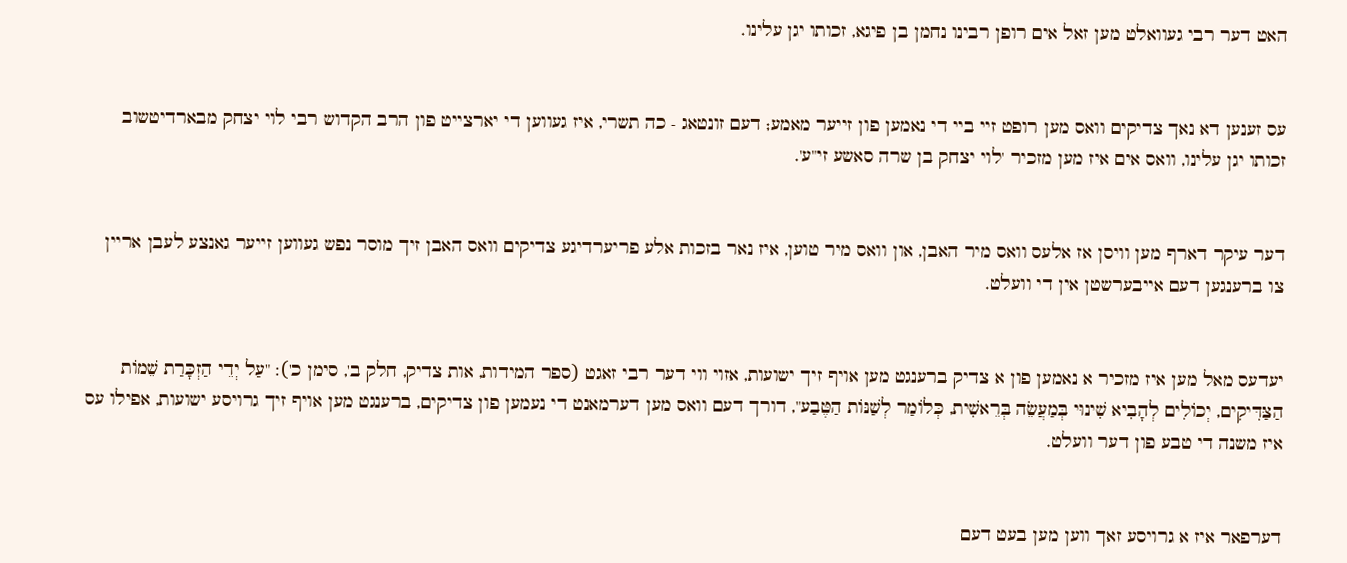האט דער רבי געוואלט מען זאל אים רופן רבינו נחמן בן פיגא, זכותו יגן עלינו.


עס זענען דא נאך צדיקים וואס מען רופט זיי ביי די נאמען פון זייער מאמע; דעם זונטאג - כה תשרי, איז געווען די יארצייט פון הרב הקדוש רבי לוי יצחק מבארדיטשוב זכותו יגן עלינו, וואס אים איז מען מזכיר 'לוי יצחק בן שרה סאשע זי"ע'.


דער עיקר דארף מען וויסן אז אלעס וואס מיר האבן, און וואס מיר טוען, איז נאר בזכות אלע פריערדיגע צדיקים וואס האבן זיך מוסר נפש געווען זייער גאנצע לעבן אריין צו ברענגען דעם אייבערשטן אין די וועלט.


יעדעס מאל מען איז מזכיר א נאמען פון א צדיק ברענגט מען אויף זיך ישועות, אזוי ווי דער רבי זאגט (ספר המידות, אות צדיק, חלק ב', סימן כ'): "עַל יְדֵי הַזְכָּרַת שֵׁמוֹת הַצַּדִּיקִים, יְכוֹלִים לְהָבִיא שִׁינוּי בְּמַעֲשֵׂה בְּרֵאשִׁית, כְּלוֹמַר לְשַׁנּוֹת הַטֶּבַע", דורך דעם וואס מען דערמאנט די נעמען פון צדיקים, ברענגט מען אויף זיך גרויסע ישועות, אפילו עס איז משנה די טבע פון דער וועלט.


דערפאר איז א גרויסע זאך ווען מען בעט דעם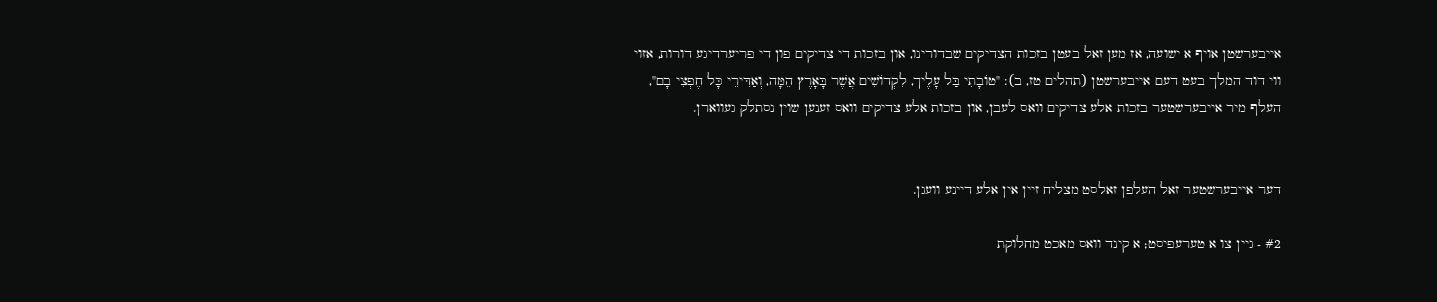אייבערשטן אויף א ישועה, אז מען זאל בעטן בזכות הצדיקים שבדורינו, און בזכות די צדיקים פון די פריערדיגע דורות, אזוי ווי דוד המלך בעט דעם אייבערשטן (תהלים טז, ב): "טוֹבָתִי בַּל עָלֶיך, לִקְדוֹשִׁים אֲשֶׁר בָּאָרֶץ הֵמָּה, וְאַדִּירֵי כָּל חֶפְצִי בָם", העלף מיר אייבערשטער בזכות אלע צדיקים וואס לעבן, און בזכות אלע צדיקים וואס זענען שוין נסתלק געווארן.


דער אייבערשטער זאל העלפן זאלסט מצליח זיין אין אלע דיינע וועגן.

#2 - גיין צו א טערעפיסט; א קינד וואס מאכט מחלוקת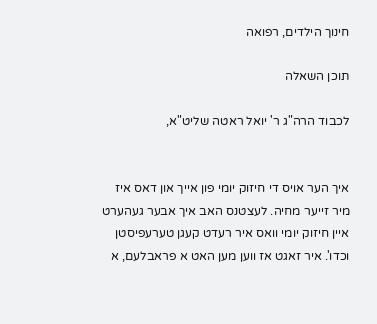חינוך הילדים, רפואה

תוכן השאלה

לכבוד הרה"ג ר' יואל ראטה שליט"א,


איך הער אויס די חיזוק יומי פון אייך און דאס איז מיר זייער מחיה. לעצטנס האב איך אבער געהערט איין חיזוק יומי וואס איר רעדט קעגן טערעפיסטן וכדו'. איר זאגט אז ווען מען האט א פראבלעם, א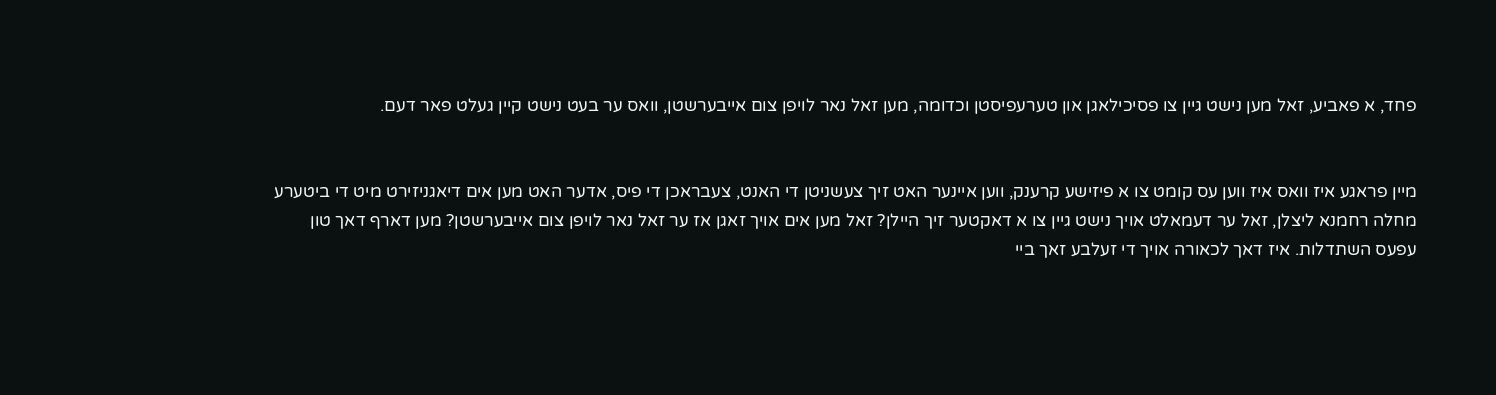פחד, א פאביע, זאל מען נישט גיין צו פסיכילאגן און טערעפיסטן וכדומה, מען זאל נאר לויפן צום אייבערשטן, וואס ער בעט נישט קיין געלט פאר דעם.


מיין פראגע איז וואס איז ווען עס קומט צו א פיזישע קרענק, ווען איינער האט זיך צעשניטן די האנט, צעבראכן די פיס, אדער האט מען אים דיאגניזירט מיט די ביטערע מחלה רחמנא ליצלן, זאל ער דעמאלט אויך נישט גיין צו א דאקטער זיך היילן? זאל מען אים אויך זאגן אז ער זאל נאר לויפן צום אייבערשטן? מען דארף דאך טון עפעס השתדלות. איז דאך לכאורה אויך די זעלבע זאך ביי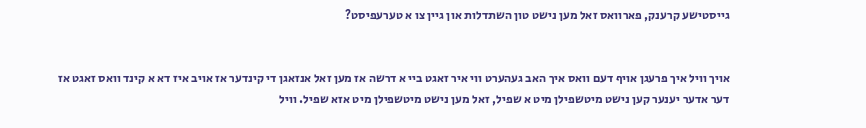גייסטישע קרענק, פארוואס זאל מען נישט טון השתדלות און גיין צו א טערעפיסט?


אויך וויל איך פרעגן אויף דעם וואס איך האב געהערט ווי איר זאגט ביי א דרשה אז מען זאל אנזאגן די קינדער אז אויב איז דא א קינד וואס זאגט אז דער אדער יענער קען נישט מיטשפילן מיט א שפיל, זאל מען נישט מיטשפילן מיט אזא שפיל. וויל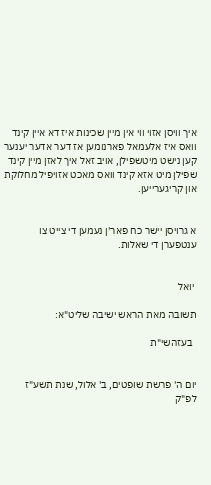איך וויסן אזוי ווי אין מיין שכינות איז דא איין קינד וואס איז אלעמאל פארנומען אז דער אדער יענער קען נישט מיטשפילן, אויב זאל איך לאזן מיין קינד שפילן מיט אזא קינד וואס מאכט אזויפיל מחלוקת און קריגערייען.


א גרויסן יישר כח פאר'ן נעמען די צייט צו ענטפערן די שאלות.


 יואל

תשובה מאת הראש ישיבה שליט"א:

  בעזהשי"ת


יום ה' פרשת שופטים, ב' אלול, שנת תשע"ז לפ"ק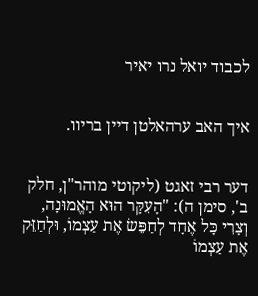לכבוד יואל נרו יאיר


איך האב ערהאלטן דיין בריוו.


דער רבי זאגט (ליקוטי מוהר"ן, חלק ב', סימן ה): "הָעִקָּר הוּא הָאֱמוּנָה, וְצָרִי כָּל אֶחָד לְחַפֵּשׂ אֶת עַצְמוֹ, וּלְחַזֵּק אֶת עַצְמוֹ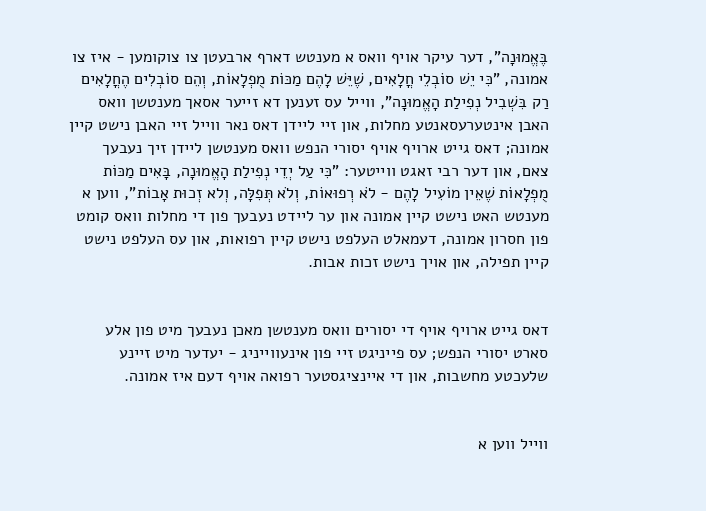בֶּאֱמוּנָה", דער עיקר אויף וואס א מענטש דארף ארבעטן צו צוקומען - איז צו אמונה, "כִּי יֵשׁ סוֹבְלֵי חֳלָאִים, שֶׁיֵּשׁ לָהֶם מַכּוֹת מֻפְלָאוֹת, וְהֵם סוֹבְלִים הֶחֳלָאִים רַק בִּשְׁבִיל נְפִילַת הָאֱמוּנָה", ווייל עס זענען דא זייער אסאך מענטשן וואס האבן אינטערעסאנטע מחלות, און זיי ליידן דאס נאר ווייל זיי האבן נישט קיין אמונה; דאס גייט ארויף אויף יסורי הנפש וואס מענטשן ליידן זיך נעבעך צאם, און דער רבי זאגט ווייטער: "כִּי עַל יְדֵי נְפִילַת הָאֱמוּנָה, בָּאִים מַכּוֹת מֻפְלָאוֹת שֶׁאֵין מוֹעִיל לָהֶם - לֹא רְפוּאוֹת, וְלֹא תְּפִלָּה, וְלא זְכוּת אָבוֹת", ווען א מענטש האט נישט קיין אמונה און ער ליידט נעבעך פון די מחלות וואס קומט פון חסרון אמונה, דעמאלט העלפט נישט קיין רפואות, און עס העלפט נישט קיין תפילה, און אויך נישט זכות אבות.


דאס גייט ארויף אויף די יסורים וואס מענטשן מאכן נעבעך מיט פון אלע סארט יסורי הנפש; עס פייניגט זיי פון אינעווייניג - יעדער מיט זיינע שלעכטע מחשבות, און די איינציגסטער רפואה אויף דעם איז אמונה.


ווייל ווען א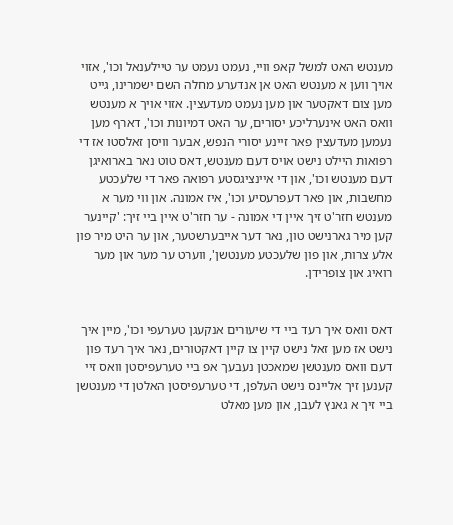מענטש האט למשל קאפ וויי, נעמט נעמט ער טיילענאל וכו', אזוי אויך ווען א מענטש האט אן אנדערע מחלה השם ישמרינו, גייט מען צום דאקטער און מען נעמט מעדעצין. אזוי אויך א מענטש וואס האט אינערליכע יסורים, ער האט דמיונות וכו', דארף מען נעמען מעדעצין פאר זיינע יסורי הנפש, אבער וויסן זאלסטו אז די רפואות היילט נישט אויס דעם מענטש, דאס טוט נאר בארואיגן דעם מענטש וכו', און די איינציגסטע רפואה פאר די שלעכטע מחשבות, און פאר דעפרעסיע וכו', איז אמונה. און ווי מער א מענטש חזר'ט זיך איין די אמונה - ער חזר'ט איין ביי זיך: 'קיינער קען מיר גארנישט טון, נאר דער אייבערשטער, און ער היט מיר פון אלע צרות, און פון שלעכטע מענטשן', ווערט ער מער און מער רואיג און צופרידן.


דאס וואס איך רעד ביי די שיעורים אנקעגן טערעפי וכו', מיין איך נישט אז מען זאל נישט קיין צו קיין דאקטורים, נאר איך רעד פון דעם וואס מענטשן שמאכטן נעבעך אפ ביי טערעפיסטן וואס זיי קענען זיך אליינס נישט העלפן, די טערעפיסטן האלטן די מענטשן ביי זיך א גאנץ לעבן, און מען מאלט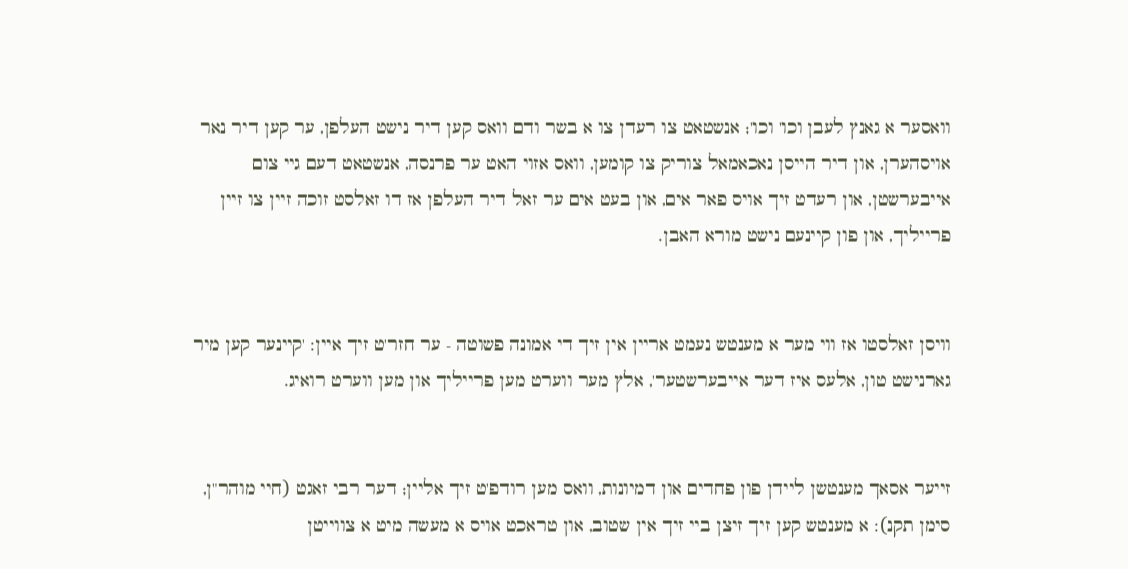וואסער א גאנץ לעבן וכו' וכו'; אנשטאט צו רעדן צו א בשר ודם וואס קען דיר נישט העלפן, ער קען דיר נאר אויסהערן, און דיר הייסן נאכאמאל צוריק צו קומען, וואס אזוי האט ער פרנסה, אנשטאט דעם גיי צום אייבערשטן, און רעדט זיך אויס פאר אים, און בעט אים ער זאל דיר העלפן אז דו זאלסט זוכה זיין צו זיין פרייליך, און פון קיינעם נישט מורא האבן.


וויסן זאלסטו אז ווי מער א מענטש נעמט אריין אין זיך די אמונה פשוטה - ער חזר'ט זיך איין: 'קיינער קען מיר גארנישט טון, אלעס איז דער אייבערשטער', אלץ מער ווערט מען פרייליך און מען ווערט רואיג.


זייער אסאך מענטשן ליידן פון פחדים און דמיונות, וואס מען רודפ'ט זיך אליין; דער רבי זאגט (חיי מוהר"ן, סימן תקנ): א מענטש קען זיך זיצן ביי זיך אין שטוב, און טראכט אויס א מעשה מיט א צווייטן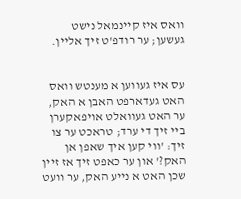וואס איז קיינמאל נישט געשען; ער רודפ'ט זיך אליין.


עס איז געווען א מענטש וואס האט געדארפט האבן א האק, ער האט געוואלט אויפאקערן ביי זיך די ערד; טראכט ער צו זיך: 'ווי קען איך שאפן אן האק?' און ער כאפט זיך אז זיין שכן האט א נייע האק, ער וועט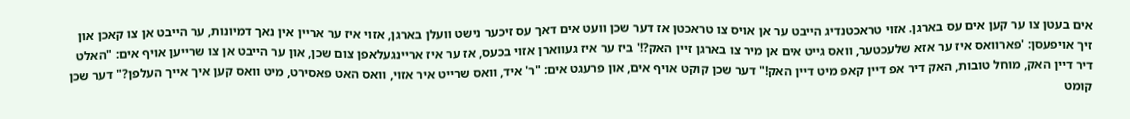אים בעטן צו ער קען אים עס בארגן. אזוי טראכטנדיג הייבט ער אן אויס צו טראכטן אז דער שכן וועט אים דאך עס זיכער נישט וועלן בארגן, אזוי איז ער אריין אין נאך דמיונות, ער הייבט אן צו קאכן און זיך אויפעסן: 'פארוואס איז ער אזא שלעכטער, וואס גייט אים אן מיר צו בארגן זיין האק?!' ביז ער איז געווארן אזוי בכעס, אז ער איז אריינגעלאפן צום שכן, און ער הייבט אן צו שרייען אויף אים: "האלט דיר דיין האק, מוחל טובות, האק דיר אפ דיין קאפ מיט דיין האק!" דער שכן קוקט אויף אים, און פרעגט אים: "ר' איד, וואס שרייט איר אזוי, וואס האט פאסירט, מיט וואס קען איך אייך העלפן?" דער שכן קומט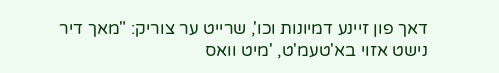דאך פון זיינע דמיונות וכו', שרייט ער צוריק: "מאך דיר נישט אזוי בא'טעמ'ט, 'מיט וואס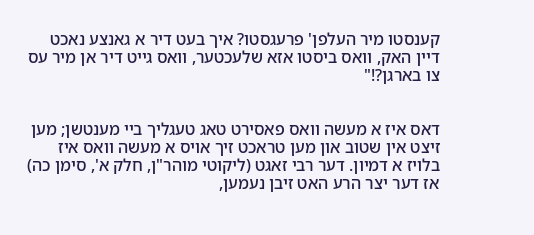קענסטו מיר העלפן' פרעגסטו? איך בעט דיר א גאנצע נאכט דיין האק, וואס ביסטו אזא שלעכטער, וואס גייט דיר אן מיר עס צו בארגן?!"


דאס איז א מעשה וואס פאסירט טאג טעגליך ביי מענטשן; מען זיצט אין שטוב און מען טראכט זיך אויס א מעשה וואס איז בלויז א דמיון. דער רבי זאגט (ליקוטי מוהר"ן, חלק א', סימן כה) אז דער יצר הרע האט זיבן נעמען,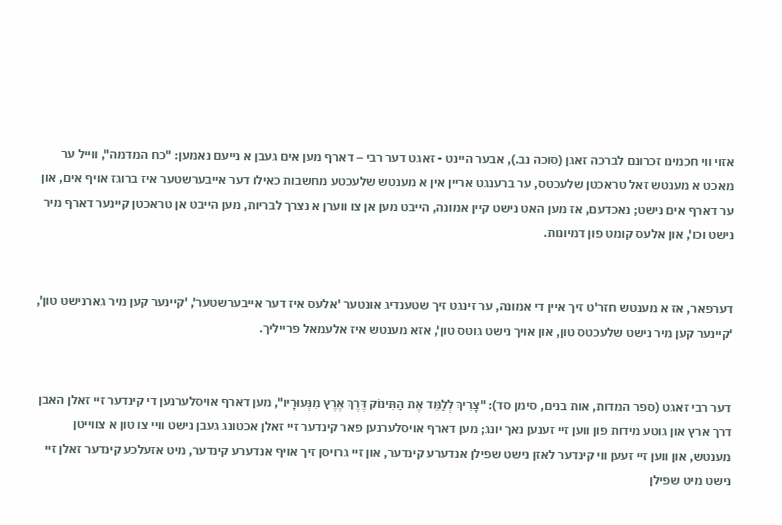אזוי ווי חכמינו זכרונם לברכה זאגן (סוכה נב.), אבער היינט - זאגט דער רבי – דארף מען אים געבן א נייעם נאמען: "כח המדמה", ווייל ער מאכט א מענטש זאל טראכטן שלעכטס, ער ברענגט אריין אין א מענטש שלעכטע מחשבות כאילו דער אייבערשטער איז ברוגז אויף אים, און ער דארף אים נישט; נאכדעם, אז מען האט נישט קיין אמונה, הייבט מען אן צו ווערן א נצרך לבריות, מען הייבט אן טראכטן קיינער דארף מיר נישט וכו', און אלעס קומט פון דמיונות.


דערפאר, אז א מענטש חזר'ט זיך איין די אמונה, ער זינגט זיך שטענדיג אונטער 'אלעס איז דער אייבערשטער', 'קיינער קען מיר גארנישט טון', 'קיינער קען מיר נישט שלעכטס טון, און אויך נישט גוטס טון', אזא מענטש איז אלעמאל פרייליך.


דער רבי זאגט (ספר המדות, אות בנים, סימן סד): "צָרִיךְ לְלַמֵּד אֶת הַתִּינוֹק דֶּרֶךְ אֶרֶץ מִנְּעוּרָיו", מען דארף אויסלערנען די קינדער זיי זאלן האבן דרך ארץ און גוטע מידות פון ווען זיי זענען נאך יונג; מען דארף אויסלערנען פאר קינדער זיי זאלן אכטונג געבן נישט וויי צו טון א צווייטן מענטש, און ווען זיי זעען ווי קינדער לאזן נישט שפילן אנדערע קינדער, און זיי גרויסן זיך אויף אנדערע קינדער, מיט אזעלכע קינדער זאלן זיי נישט מיט שפילן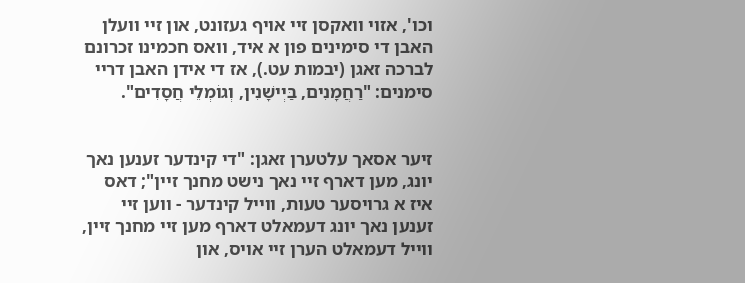וכו', אזוי וואקסן זיי אויף געזונט, און זיי וועלן האבן די סימינים פון א איד, וואס חכמינו זכרונם לברכה זאגן (יבמות עט.), אז די אידן האבן דריי סימנים: "רַחֲמָנִים, בַּיְישָׁנִין, וְגוֹמְלֵי חֲסָדִים".


זיער אסאך עלטערן זאגן: "די קינדער זענען נאך יונג, מען דארף זיי נאך נישט מחנך זיין"; דאס איז א גרויסער טעות, ווייל קינדער - ווען זיי זענען נאך יונג דעמאלט דארף מען זיי מחנך זיין, ווייל דעמאלט הערן זיי אויס, און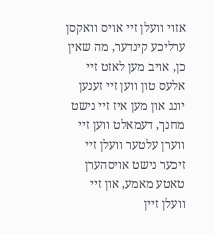אזוי וועלן זיי אויס וואקסן ערליכע קינדער, מה שאין כן, אויב מען לאזט זיי אלעס טון ווען זיי זענען יונג און מען איז זיי נישט מחנך, דעמאלט ווען זיי ווערן עלטער וועלן זיי זיכער נישט אויסהערן טאטע מאמע, און זיי וועלן זיין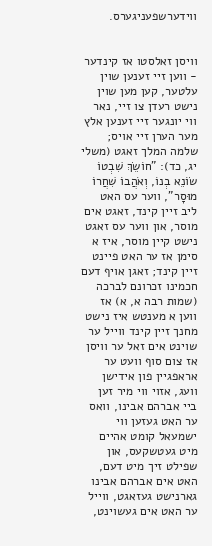ווידערשפעניגערס.


וויסן זאלסטו אז קינדער - ווען זיי זענען שוין עלטער, קען מען שוין נישט רעדן צו זיי, נאר ווי יונגער זיי זענען אלץ מער הערן זיי אויס; שלמה המלך זאגט (משלי יג, כד): "חוֹשֵׂךְ שִׁבְטוֹ שׂוֹנֵא בְנוֹ, וְאֹהֲבוֹ שִׁחֲרוֹ מוּסָר", ווער עס האט ליב זיין קינד, זאגט אים מוסר, און ווער עס זאגט נישט קיין מוסר, איז א סימן אז ער האט פיינט זיין קינד; זאגן אויף דעם חכמינו זכרונם לברכה (שמות רבה א, א) אז ווען א מענטש איז נישט מחנך זיין קינד ווייל ער שוינט אים זאל ער וויסן אז צום סוף וועט ער אראפגיין פון אידישן וועג, אזוי ווי מיר זען ביי אברהם אבינו, וואס ער האט געזען ווי ישמעאל קומט אהיים מיט געטשקעס, און שפילט זיך מיט דעם, האט אים אברהם אבינו גארנישט געזאגט, ווייל ער האט אים געשוינט,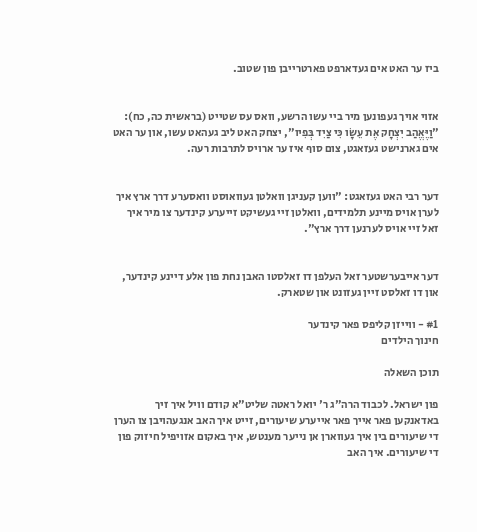ביז ער האט אים געדארפט פארטרייבן פון שטוב.


אזוי אויך געפונען מיר ביי עשו הרשע, וואס עס שטייט (בראשית כה, כח): "וַיֶּאֱהַב יִצְחָק אֶת עֵשָׂו כִּי צַיִד בְּפִיו", יצחק האט ליב געהאט עשו, און ער האט אים גארנישט געזאגט, צום סוף איז ער ארויס לתרבות רעה.


דער רבי האט געזאגט: "ווען קעניגן וואלטן געוואוסט וואסערע דרך ארץ איך לערן אויס מיינע תלמידים, וואלטן זיי געשיקט זייערע קינדער צו מיר איך זאל זיי אויס לערנען דרך ארץ".


דער אייבערשטער זאל העלפן דו זאלסטו האבן נחת פון אלע דיינע קינדער, און דו זאלסט זיין געזונט און שטארק.

#1 - ווייזן קליפס פאר קינדער
חינוך הילדים

תוכן השאלה

פון ישראל. לכבוד הרה"ג ר' יואל ראטה שליט"א קודם וויל איך זיך באדאנקען פאר אייך פאר אייערע שיעורים, זייט איך האב אנגעהויבן צו הערן די שיעורים בין איך געווארן אן נייער מענטש, איך באקום אזויפיל חיזוק פון די שיעורים. איך האב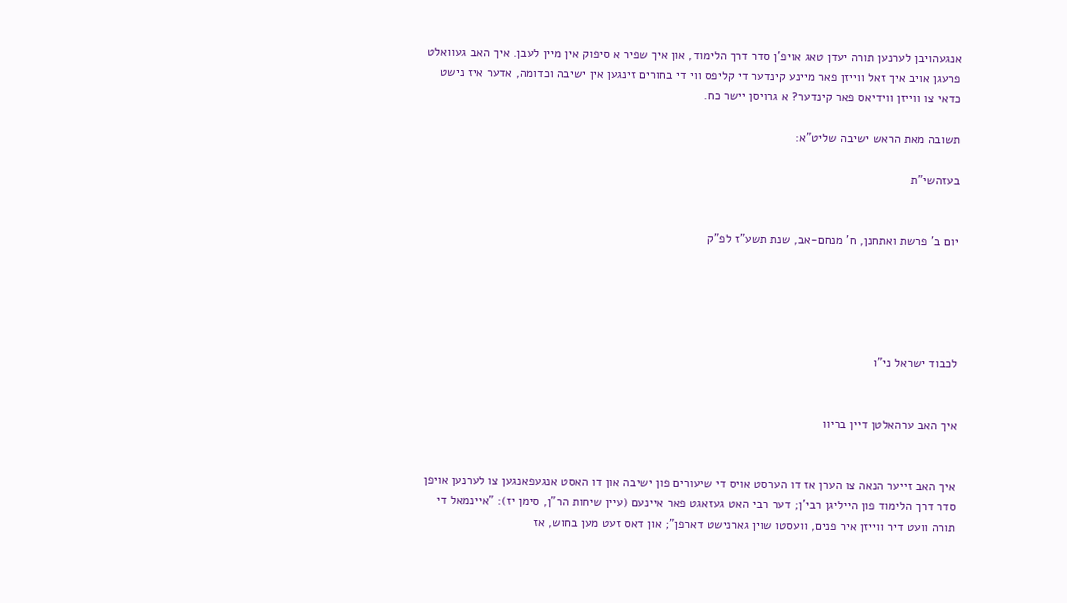אנגעהויבן לערנען תורה יעדן טאג אויפ'ן סדר דרך הלימוד, און איך שפיר א סיפוק אין מיין לעבן. איך האב געוואלט פרעגן אויב איך זאל ווייזן פאר מיינע קינדער די קליפס ווי די בחורים זינגען אין ישיבה וכדומה, אדער איז נישט כדאי צו ווייזן ווידיאס פאר קינדער? א גרויסן יישר כח.

תשובה מאת הראש ישיבה שליט"א:

בעזהשי"ת


יום ב' פרשת ואתחנן, ח' מנחם-אב, שנת תשע"ז לפ"ק





לכבוד ישראל ני"ו


איך האב ערהאלטן דיין בריוו


איך האב זייער הנאה צו הערן אז דו הערסט אויס די שיעורים פון ישיבה און דו האסט אנגעפאנגען צו לערנען אויפן סדר דרך הלימוד פון הייליגן רבי'ן; דער רבי האט געזאגט פאר איינעם (עיין שיחות הר"ן, סימן יז): "איינמאל די תורה וועט דיר ווייזן איר פנים, וועסטו שוין גארנישט דארפן"; און דאס זעט מען בחוש, אז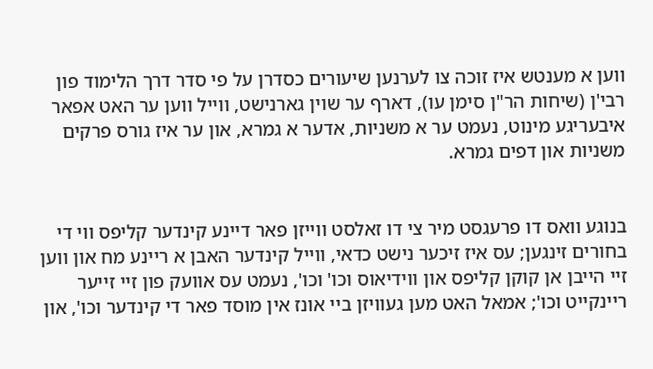ווען א מענטש איז זוכה צו לערנען שיעורים כסדרן על פי סדר דרך הלימוד פון רבי'ן (שיחות הר"ן סימן עו), דארף ער שוין גארנישט, ווייל ווען ער האט אפאר איבעריגע מינוט, נעמט ער א משניות, אדער א גמרא, און ער איז גורס פרקים משניות און דפים גמרא.


בנוגע וואס דו פרעגסט מיר צי דו זאלסט ווייזן פאר דיינע קינדער קליפס ווי די בחורים זינגען; עס איז זיכער נישט כדאי, ווייל קינדער האבן א ריינע מח און ווען זיי הייבן אן קוקן קליפס און ווידיאוס וכו' וכו', נעמט עס אוועק פון זיי זייער ריינקייט וכו'; אמאל האט מען געוויזן ביי אונז אין מוסד פאר די קינדער וכו', און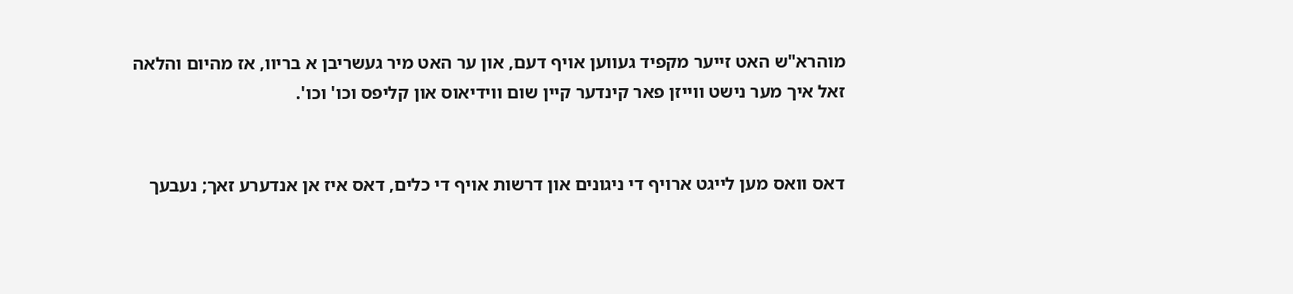מוהרא"ש האט זייער מקפיד געווען אויף דעם, און ער האט מיר געשריבן א בריוו, אז מהיום והלאה זאל איך מער נישט ווייזן פאר קינדער קיין שום ווידיאוס און קליפס וכו' וכו'.


דאס וואס מען לייגט ארויף די ניגונים און דרשות אויף די כלים, דאס איז אן אנדערע זאך; נעבעך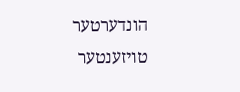הונדערטער טויזענטער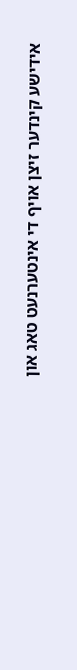אידישע קינדער זיצן אויף די אינטערנעט טאג און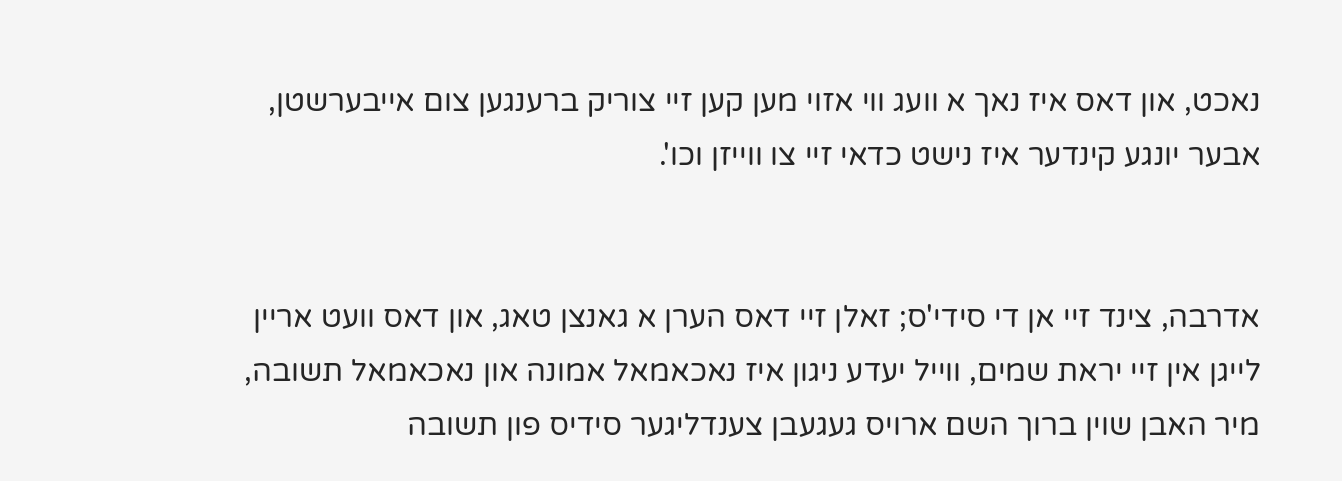נאכט, און דאס איז נאך א וועג ווי אזוי מען קען זיי צוריק ברענגען צום אייבערשטן, אבער יונגע קינדער איז נישט כדאי זיי צו ווייזן וכו'.


אדרבה, צינד זיי אן די סידי'ס; זאלן זיי דאס הערן א גאנצן טאג, און דאס וועט אריין לייגן אין זיי יראת שמים, ווייל יעדע ניגון איז נאכאמאל אמונה און נאכאמאל תשובה, מיר האבן שוין ברוך השם ארויס געגעבן צענדליגער סידיס פון תשובה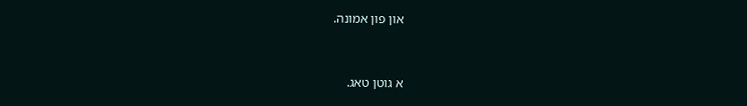און פון אמונה.


א גוטן טאג.